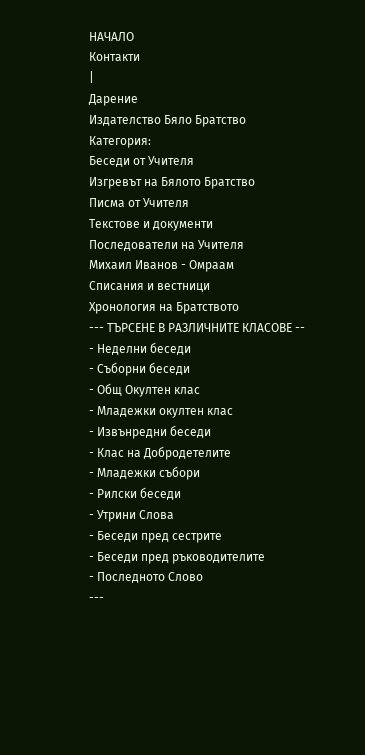НАЧАЛО
Контакти
|
Дарение
Издателство Бяло Братство
Категория:
Беседи от Учителя
Изгревът на Бялото Братство
Писма от Учителя
Текстове и документи
Последователи на Учителя
Михаил Иванов - Омраам
Списания и вестници
Хронология на Братството
--- ТЪРСЕНЕ В РАЗЛИЧНИТЕ КЛАСОВЕ --
- Неделни беседи
- Съборни беседи
- Общ Окултен клас
- Младежки окултен клас
- Извънредни беседи
- Клас на Добродетелите
- Младежки събори
- Рилски беседи
- Утрини Слова
- Беседи пред сестрите
- Беседи пред ръководителите
- Последното Слово
---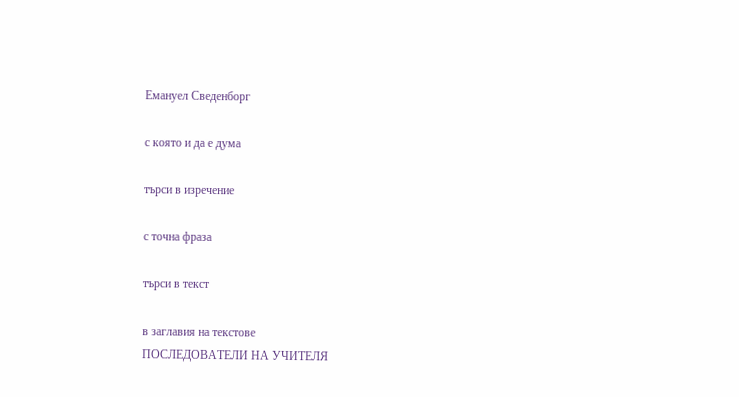Емануел Сведенборг

с която и да е дума

търси в изречение

с точна фраза

търси в текст

в заглавия на текстове
ПОСЛЕДОВАТЕЛИ НА УЧИТЕЛЯ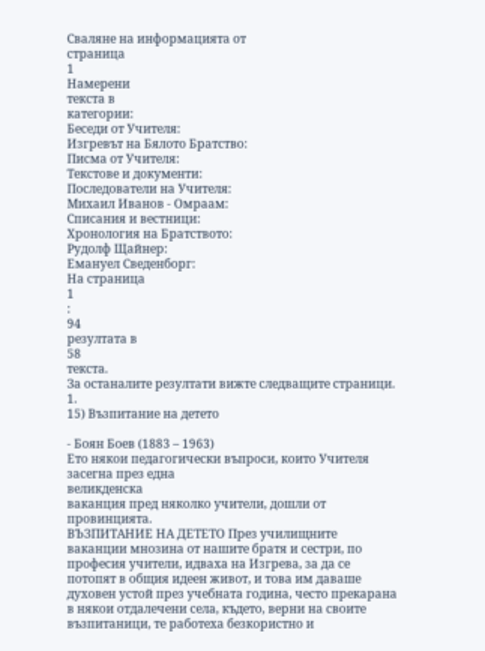Сваляне на информацията от
страница
1
Намерени
текста в
категории:
Беседи от Учителя:
Изгревът на Бялото Братство:
Писма от Учителя:
Текстове и документи:
Последователи на Учителя:
Михаил Иванов - Омраам:
Списания и вестници:
Хронология на Братството:
Рудолф Щайнер:
Емануел Сведенборг:
На страница
1
:
94
резултата в
58
текста.
За останалите резултати вижте следващите страници.
1.
15) Възпитание на детето

- Боян Боев (1883 – 1963)
Ето някои педагогически въпроси, които Учителя засегна през една
великденска
ваканция пред няколко учители, дошли от провинцията.
ВЪЗПИТАНИЕ НА ДЕТЕТО През училищните ваканции мнозина от нашите братя и сестри, по професия учители, идваха на Изгрева, за да се потопят в общия идеен живот, и това им даваше духовен устой през учебната година, често прекарана в някои отдалечени села, където, верни на своите възпитаници, те работеха безкористно и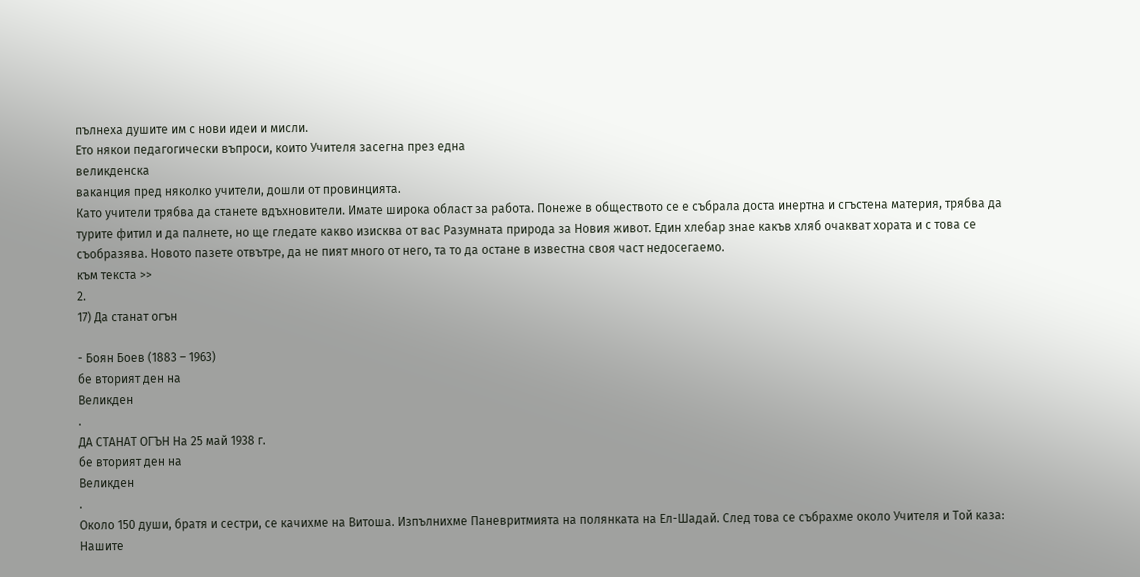пълнеха душите им с нови идеи и мисли.
Ето някои педагогически въпроси, които Учителя засегна през една
великденска
ваканция пред няколко учители, дошли от провинцията.
Като учители трябва да станете вдъхновители. Имате широка област за работа. Понеже в обществото се е събрала доста инертна и сгъстена материя, трябва да турите фитил и да палнете, но ще гледате какво изисква от вас Разумната природа за Новия живот. Един хлебар знае какъв хляб очакват хората и с това се съобразява. Новото пазете отвътре, да не пият много от него, та то да остане в известна своя част недосегаемо.
към текста >>
2.
17) Да станат огън

- Боян Боев (1883 – 1963)
бе вторият ден на
Великден
.
ДА СТАНАТ ОГЪН На 25 май 1938 г.
бе вторият ден на
Великден
.
Около 150 души, братя и сестри, се качихме на Витоша. Изпълнихме Паневритмията на полянката на Ел-Шадай. След това се събрахме около Учителя и Той каза: Нашите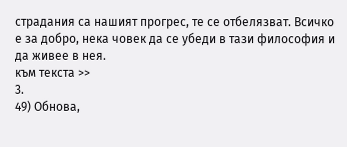страдания са нашият прогрес, те се отбелязват. Всичко е за добро, нека човек да се убеди в тази философия и да живее в нея.
към текста >>
3.
49) Обнова,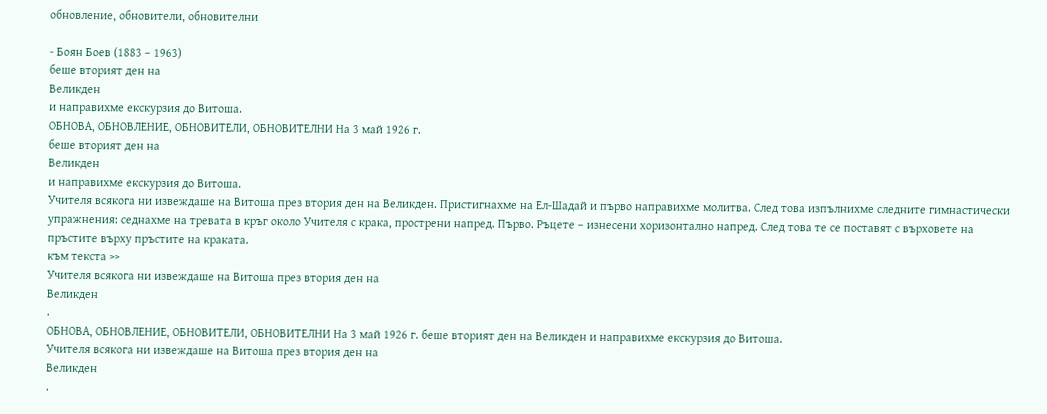обновление, обновители, обновителни

- Боян Боев (1883 – 1963)
беше вторият ден на
Великден
и направихме екскурзия до Витоша.
ОБНОВА, ОБНОВЛЕНИЕ, ОБНОВИТЕЛИ, ОБНОВИТЕЛНИ На 3 май 1926 г.
беше вторият ден на
Великден
и направихме екскурзия до Витоша.
Учителя всякога ни извеждаше на Витоша през втория ден на Великден. Пристигнахме на Ел-Шадай и първо направихме молитва. След това изпълнихме следните гимнастически упражнения: седнахме на тревата в кръг около Учителя с крака, прострени напред. Първо. Ръцете – изнесени хоризонтално напред. След това те се поставят с върховете на пръстите върху пръстите на краката.
към текста >>
Учителя всякога ни извеждаше на Витоша през втория ден на
Великден
.
ОБНОВА, ОБНОВЛЕНИЕ, ОБНОВИТЕЛИ, ОБНОВИТЕЛНИ На 3 май 1926 г. беше вторият ден на Великден и направихме екскурзия до Витоша.
Учителя всякога ни извеждаше на Витоша през втория ден на
Великден
.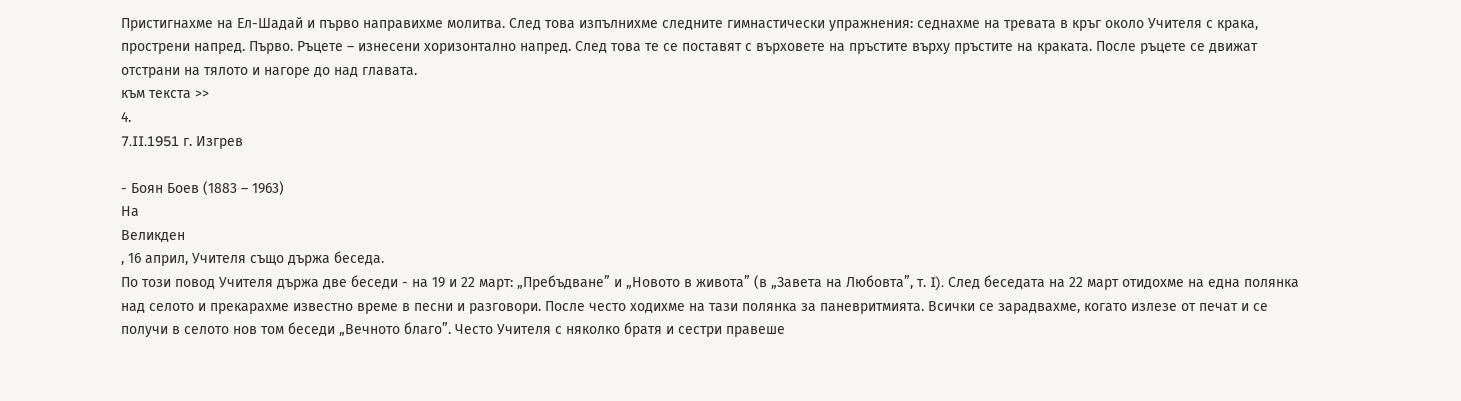Пристигнахме на Ел-Шадай и първо направихме молитва. След това изпълнихме следните гимнастически упражнения: седнахме на тревата в кръг около Учителя с крака, прострени напред. Първо. Ръцете – изнесени хоризонтално напред. След това те се поставят с върховете на пръстите върху пръстите на краката. После ръцете се движат отстрани на тялото и нагоре до над главата.
към текста >>
4.
7.II.1951 г. Изгрев

- Боян Боев (1883 – 1963)
На
Великден
, 16 април, Учителя също държа беседа.
По този повод Учителя държа две беседи - на 19 и 22 март: „Пребъдване” и „Новото в живота” (в „Завета на Любовта”, т. I). След беседата на 22 март отидохме на една полянка над селото и прекарахме известно време в песни и разговори. После често ходихме на тази полянка за паневритмията. Всички се зарадвахме, когато излезе от печат и се получи в селото нов том беседи „Вечното благо”. Често Учителя с няколко братя и сестри правеше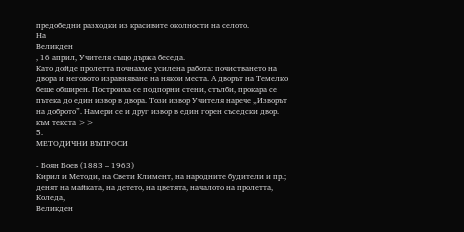предобедни разходки из красивите околности на селото.
На
Великден
, 16 април, Учителя също държа беседа.
Като дойде пролетта почнахме усилена работа: почистването на двора и неговото изравняване на някои места. А дворът на Темелко беше обширен. Построиха се подпорни стени, стълби, прокара се пътека до един извор в двора. Този извор Учителя нарече „Изворът на доброто”. Намери се и друг извор в един горен съседски двор.
към текста >>
5.
МЕТОДИЧНИ ВЪПРОСИ

- Боян Боев (1883 – 1963)
Кирил и Методи, на Свети Климент, на народните будители и пр.; денят на майката, на детето, на цветята, началото на пролетта, Коледа,
Великден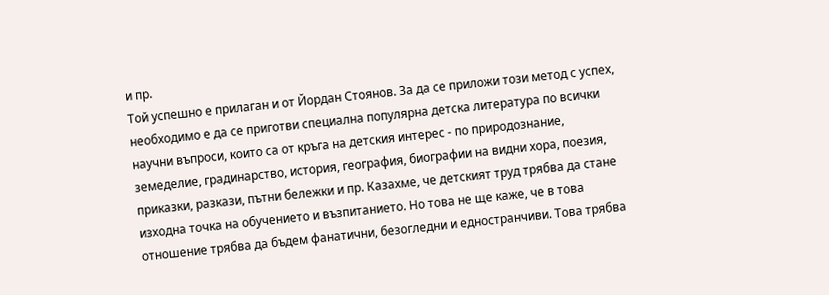и пр.
Той успешно е прилаган и от Йордан Стоянов. За да се приложи този метод с успех, необходимо е да се приготви специална популярна детска литература по всички научни въпроси, които са от кръга на детския интерес - по природознание, земеделие, градинарство, история, география, биографии на видни хора, поезия, приказки, разкази, пътни бележки и пр. Казахме, че детският труд трябва да стане изходна точка на обучението и възпитанието. Но това не ще каже, че в това отношение трябва да бъдем фанатични, безогледни и едностранчиви. Това трябва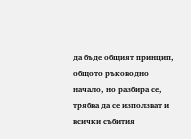да бъде общият принцип, общото ръководно начало, но разбира се, трябва да се използват и всички събития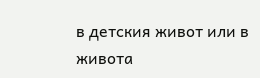в детския живот или в живота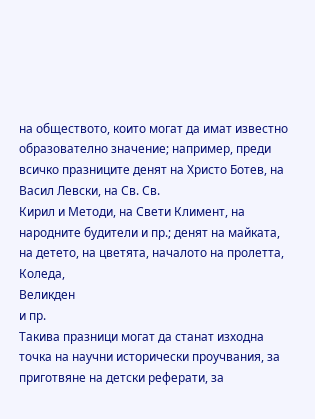на обществото, които могат да имат известно образователно значение; например, преди всичко празниците денят на Христо Ботев, на Васил Левски, на Св. Св.
Кирил и Методи, на Свети Климент, на народните будители и пр.; денят на майката, на детето, на цветята, началото на пролетта, Коледа,
Великден
и пр.
Такива празници могат да станат изходна точка на научни исторически проучвания, за приготвяне на детски реферати, за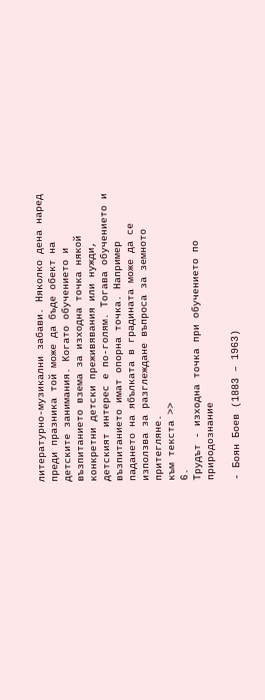литературно-музикални забави. Няколко дена наред преди празника той може да бъде обект на детските занимания. Когато обучението и възпитанието взема за изходна точка някой конкретни детски преживявания или нужди, детският интерес е по-голям. Тогава обучението и възпитанието имат опорна точка. Например падането на ябълката в градината може да се използва за разглеждане въпроса за земното притегляне.
към текста >>
6.
Трудът - изходна точка при обучението по природознание

- Боян Боев (1883 – 1963)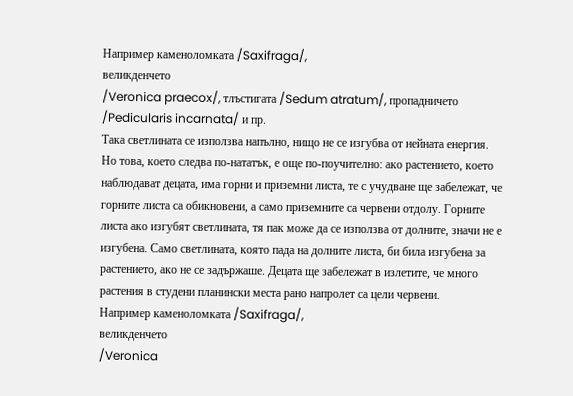Например каменоломката /Saxifraga/,
великденчето
/Veronica praecox/, тлъстигата /Sedum atratum/, пропадничето /Pedicularis incarnata/ и пр.
Така светлината се използва напълно, нищо не се изгубва от нейната енергия. Но това, което следва по-нататък, е още по-поучително: ако растението, което наблюдават децата, има горни и приземни листа, те с учудване ще забележат, че горните листа са обикновени, а само приземните са червени отдолу. Горните листа ако изгубят светлината, тя пак може да се използва от долните, значи не е изгубена. Само светлината, която пада на долните листа, би била изгубена за растението, ако не се задържаше. Децата ще забележат в излетите, че много растения в студени планински места рано напролет са цели червени.
Например каменоломката /Saxifraga/,
великденчето
/Veronica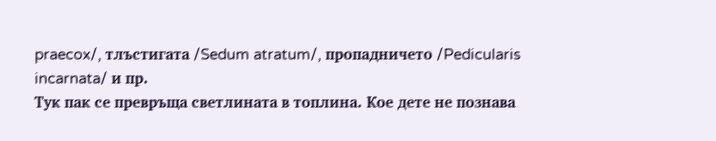praecox/, тлъстигата /Sedum atratum/, пропадничето /Pedicularis incarnata/ и пр.
Тук пак се превръща светлината в топлина. Кое дете не познава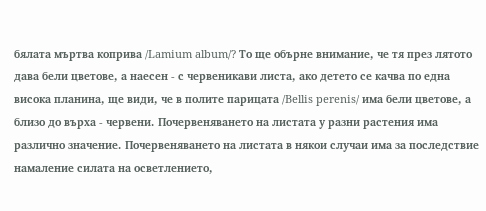бялата мъртва коприва /Lamium album/? То ще обърне внимание, че тя през лятото дава бели цветове, а наесен - с червеникави листа, ако детето се качва по една висока планина, ще види, че в полите парицата /Bellis perenis/ има бели цветове, а близо до върха - червени. Почервеняването на листата у разни растения има различно значение. Почервеняването на листата в някои случаи има за последствие намаление силата на осветлението,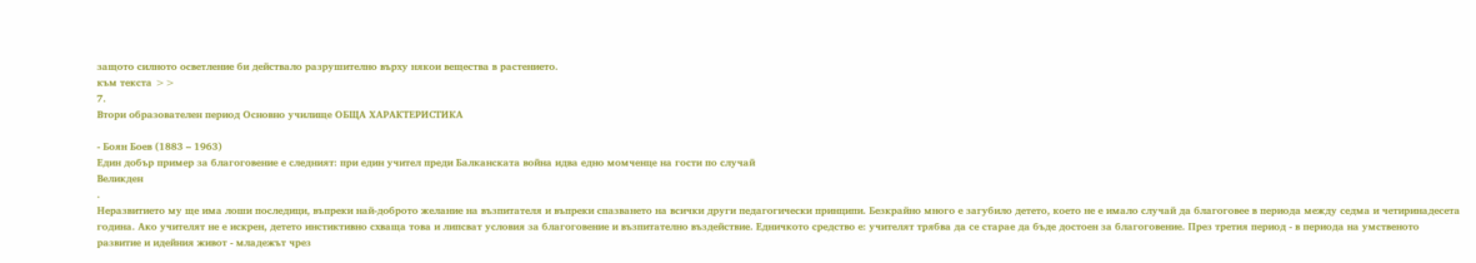защото силното осветление би действало разрушително върху някои вещества в растението.
към текста >>
7.
Втори образователен период Основно училище ОБЩА ХАРАКТЕРИСТИКА

- Боян Боев (1883 – 1963)
Един добър пример за благоговение е следният: при един учител преди Балканската война идва едно момченце на гости по случай
Великден
.
Неразвитието му ще има лоши последици, въпреки най-доброто желание на възпитателя и въпреки спазването на всички други педагогически принципи. Безкрайно много е загубило детето, което не е имало случай да благоговее в периода между седма и четиринадесета година. Ако учителят не е искрен, детето инстиктивно схваща това и липсват условия за благоговение и възпитателно въздействие. Едничкото средство е: учителят трябва да се старае да бъде достоен за благоговение. През третия период - в периода на умственото развитие и идейния живот - младежът чрез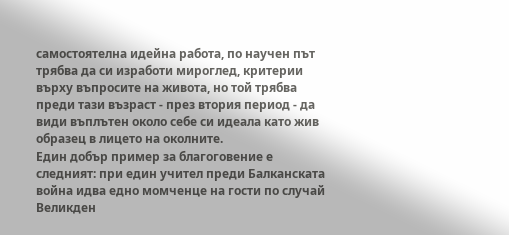самостоятелна идейна работа, по научен път трябва да си изработи мироглед, критерии върху въпросите на живота, но той трябва преди тази възраст - през втория период - да види въплътен около себе си идеала като жив образец в лицето на околните.
Един добър пример за благоговение е следният: при един учител преди Балканската война идва едно момченце на гости по случай
Великден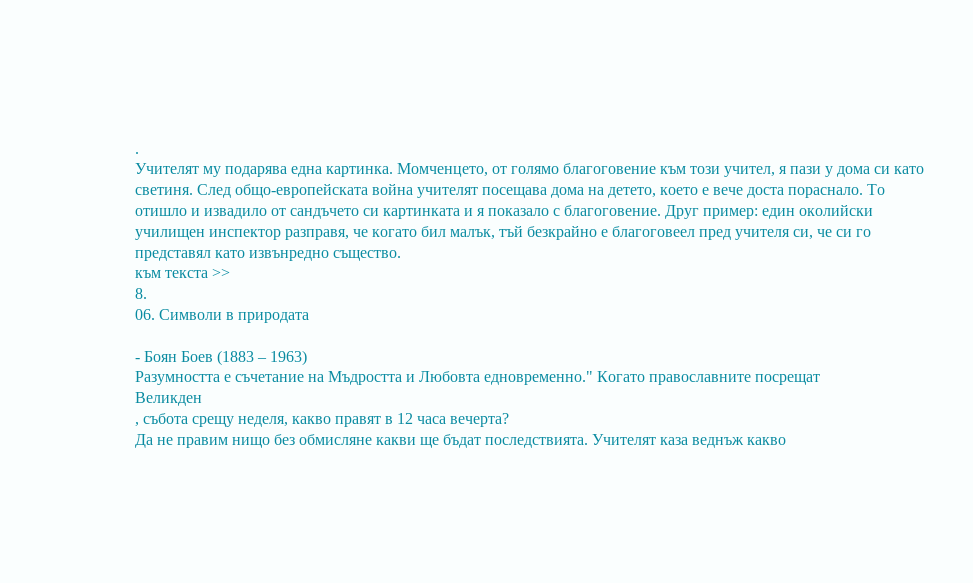.
Учителят му подарява една картинка. Момченцето, от голямо благоговение към този учител, я пази у дома си като светиня. След общо-европейската война учителят посещава дома на детето, което е вече доста пораснало. То отишло и извадило от сандъчето си картинката и я показало с благоговение. Друг пример: един околийски училищен инспектор разправя, че когато бил малък, тъй безкрайно е благоговеел пред учителя си, че си го представял като извънредно същество.
към текста >>
8.
06. Символи в природата

- Боян Боев (1883 – 1963)
Разумността е съчетание на Мъдростта и Любовта едновременно." Когато православните посрещат
Великден
, събота срещу неделя, какво правят в 12 часа вечерта?
Да не правим нищо без обмисляне какви ще бъдат последствията. Учителят каза веднъж какво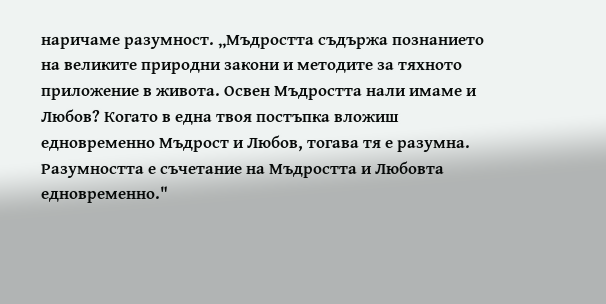наричаме разумност. „Мъдростта съдържа познанието на великите природни закони и методите за тяхното приложение в живота. Освен Мъдростта нали имаме и Любов? Когато в една твоя постъпка вложиш едновременно Мъдрост и Любов, тогава тя е разумна.
Разумността е съчетание на Мъдростта и Любовта едновременно."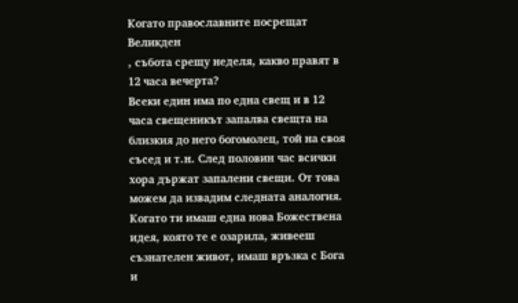Когато православните посрещат
Великден
, събота срещу неделя, какво правят в 12 часа вечерта?
Всеки един има по една свещ и в 12 часа свещеникът запалва свещта на близкия до него богомолец, той на своя съсед и т.н. След половин час всички хора държат запалени свещи. От това можем да извадим следната аналогия. Когато ти имаш една нова Божествена идея, която те е озарила, живееш съзнателен живот, имаш връзка с Бога и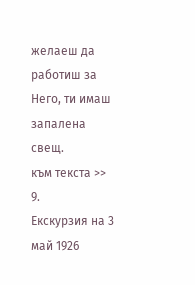желаеш да работиш за Него, ти имаш запалена свещ.
към текста >>
9.
Екскурзия на 3 май 1926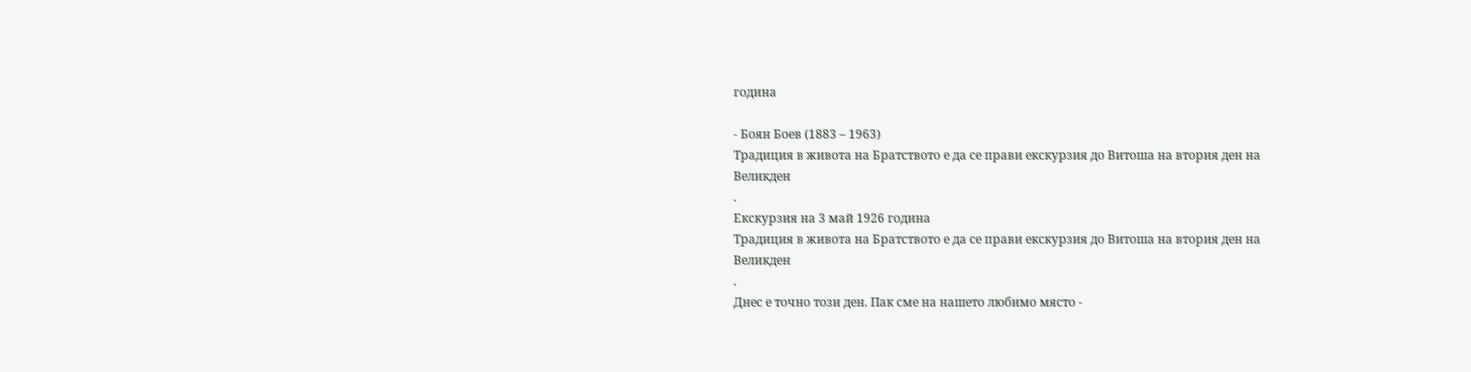година

- Боян Боев (1883 – 1963)
Традиция в живота на Братството е да се прави екскурзия до Витоша на втория ден на
Великден
.
Екскурзия на 3 май 1926 година
Традиция в живота на Братството е да се прави екскурзия до Витоша на втория ден на
Великден
.
Днес е точно този ден. Пак сме на нашето любимо място -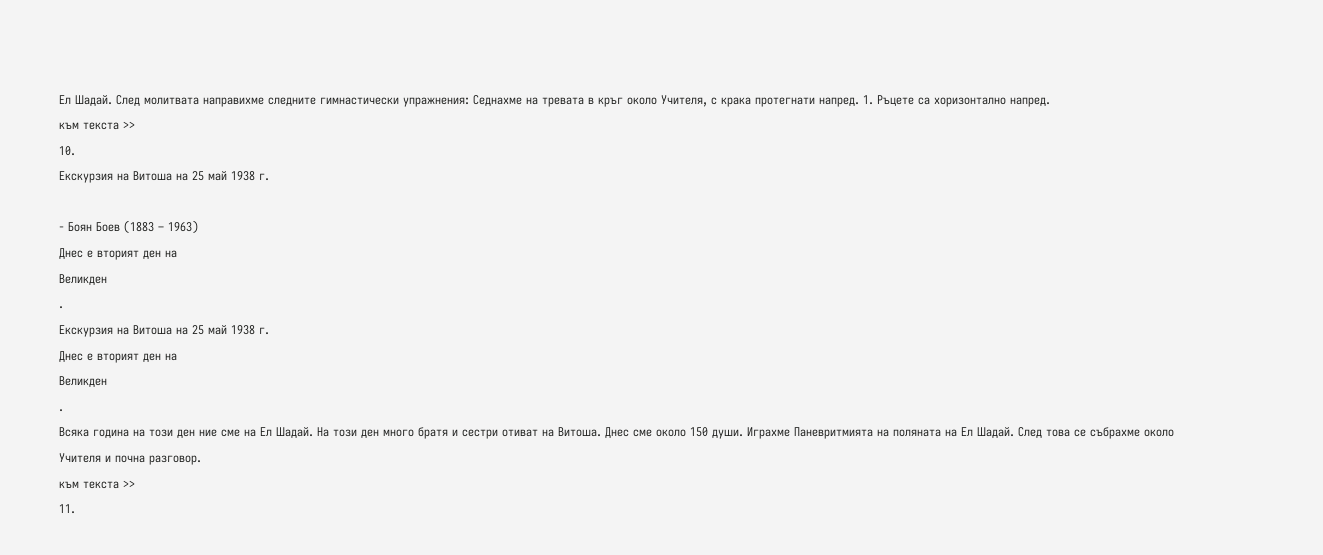Ел Шадай. След молитвата направихме следните гимнастически упражнения: Седнахме на тревата в кръг около Учителя, с крака протегнати напред. 1. Ръцете са хоризонтално напред.
към текста >>
10.
Екскурзия на Витоша на 25 май 1938 г.

- Боян Боев (1883 – 1963)
Днес е вторият ден на
Великден
.
Екскурзия на Витоша на 25 май 1938 г.
Днес е вторият ден на
Великден
.
Всяка година на този ден ние сме на Ел Шадай. На този ден много братя и сестри отиват на Витоша. Днес сме около 150 души. Играхме Паневритмията на поляната на Ел Шадай. След това се събрахме около Учителя и почна разговор.
към текста >>
11.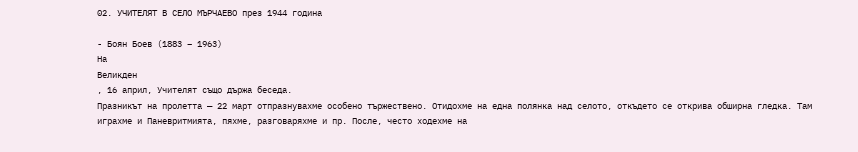02. УЧИТЕЛЯТ В СЕЛО МЪРЧАЕВО през 1944 година

- Боян Боев (1883 – 1963)
На
Великден
, 16 април, Учителят също държа беседа.
Празникът на пролетта — 22 март отпразнувахме особено тържествено. Отидохме на една полянка над селото, откъдето се открива обширна гледка. Там играхме и Паневритмията, пяхме, разговаряхме и пр. После, често ходехме на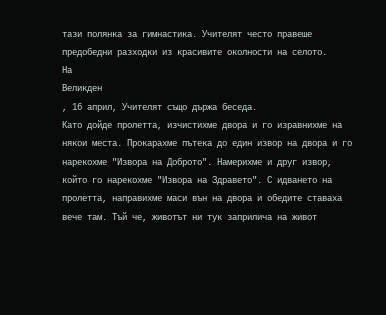тази полянка за гимнастика. Учителят често правеше предобедни разходки из красивите околности на селото.
На
Великден
, 16 април, Учителят също държа беседа.
Като дойде пролетта, изчистихме двора и го изравнихме на някои места. Прокарахме пътека до един извор на двора и го нарекохме "Извора на Доброто". Намерихме и друг извор, който го нарекохме "Извора на Здравето". С идването на пролетта, направихме маси вън на двора и обедите ставаха вече там. Тъй че, животът ни тук заприлича на живот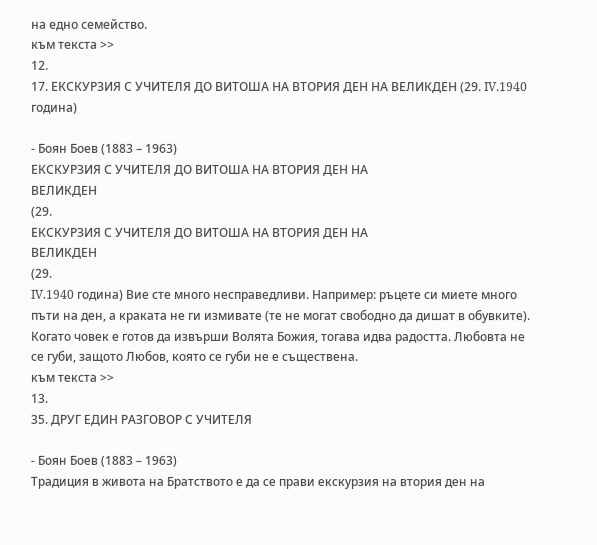на едно семейство.
към текста >>
12.
17. ЕКСКУРЗИЯ С УЧИТЕЛЯ ДО ВИТОША НА ВТОРИЯ ДЕН НА ВЕЛИКДЕН (29. IV.1940 година)

- Боян Боев (1883 – 1963)
ЕКСКУРЗИЯ С УЧИТЕЛЯ ДО ВИТОША НА ВТОРИЯ ДЕН НА
ВЕЛИКДЕН
(29.
ЕКСКУРЗИЯ С УЧИТЕЛЯ ДО ВИТОША НА ВТОРИЯ ДЕН НА
ВЕЛИКДЕН
(29.
IV.1940 година) Вие сте много несправедливи. Например: ръцете си миете много пъти на ден, а краката не ги измивате (те не могат свободно да дишат в обувките). Когато човек е готов да извърши Волята Божия, тогава идва радостта. Любовта не се губи, защото Любов, която се губи не е съществена.
към текста >>
13.
35. ДРУГ ЕДИН РАЗГОВОР С УЧИТЕЛЯ

- Боян Боев (1883 – 1963)
Традиция в живота на Братството е да се прави екскурзия на втория ден на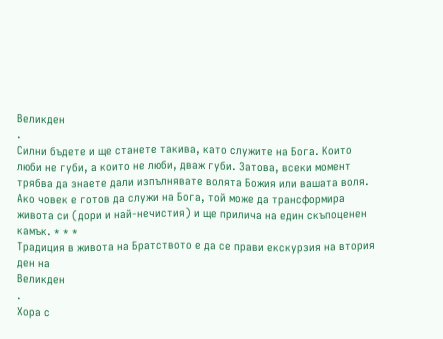Великден
.
Силни бъдете и ще станете такива, като служите на Бога. Които люби не губи, а които не люби, дваж губи. Затова, всеки момент трябва да знаете дали изпълнявате волята Божия или вашата воля. Ако човек е готов да служи на Бога, той може да трансформира живота си (дори и най-нечистия) и ще прилича на един скъпоценен камък. * * *
Традиция в живота на Братството е да се прави екскурзия на втория ден на
Великден
.
Хора с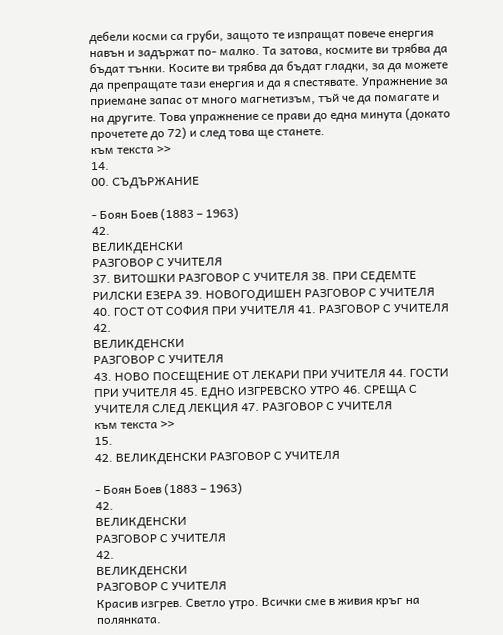дебели косми са груби, защото те изпращат повече енергия навън и задържат по- малко. Та затова, космите ви трябва да бъдат тънки. Косите ви трябва да бъдат гладки, за да можете да препращате тази енергия и да я спестявате. Упражнение за приемане запас от много магнетизъм, тъй че да помагате и на другите. Това упражнение се прави до една минута (докато прочетете до 72) и след това ще станете.
към текста >>
14.
00. СЪДЪРЖАНИЕ

- Боян Боев (1883 – 1963)
42.
ВЕЛИКДЕНСКИ
РАЗГОВОР С УЧИТЕЛЯ
37. ВИТОШКИ РАЗГОВОР С УЧИТЕЛЯ 38. ПРИ СЕДЕМТЕ РИЛСКИ ЕЗЕРА 39. НОВОГОДИШЕН РАЗГОВОР С УЧИТЕЛЯ 40. ГОСТ ОТ СОФИЯ ПРИ УЧИТЕЛЯ 41. РАЗГОВОР С УЧИТЕЛЯ
42.
ВЕЛИКДЕНСКИ
РАЗГОВОР С УЧИТЕЛЯ
43. НОВО ПОСЕЩЕНИЕ ОТ ЛЕКАРИ ПРИ УЧИТЕЛЯ 44. ГОСТИ ПРИ УЧИТЕЛЯ 45. ЕДНО ИЗГРЕВСКО УТРО 46. СРЕЩА С УЧИТЕЛЯ СЛЕД ЛЕКЦИЯ 47. РАЗГОВОР С УЧИТЕЛЯ
към текста >>
15.
42. ВЕЛИКДЕНСКИ РАЗГОВОР С УЧИТЕЛЯ

- Боян Боев (1883 – 1963)
42.
ВЕЛИКДЕНСКИ
РАЗГОВОР С УЧИТЕЛЯ
42.
ВЕЛИКДЕНСКИ
РАЗГОВОР С УЧИТЕЛЯ
Красив изгрев. Светло утро. Всички сме в живия кръг на полянката.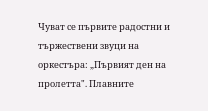Чуват се първите радостни и тържествени звуци на оркестъра: „Първият ден на пролетта". Плавните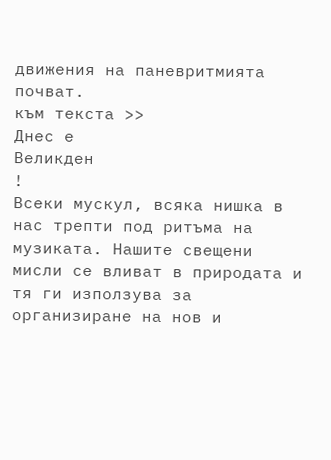движения на паневритмията почват.
към текста >>
Днес е
Великден
!
Всеки мускул, всяка нишка в нас трепти под ритъма на музиката. Нашите свещени мисли се вливат в природата и тя ги използува за организиране на нов и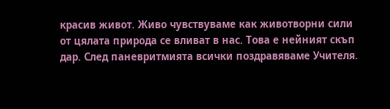красив живот. Живо чувствуваме как животворни сили от цялата природа се вливат в нас. Това е нейният скъп дар. След паневритмията всички поздравяваме Учителя.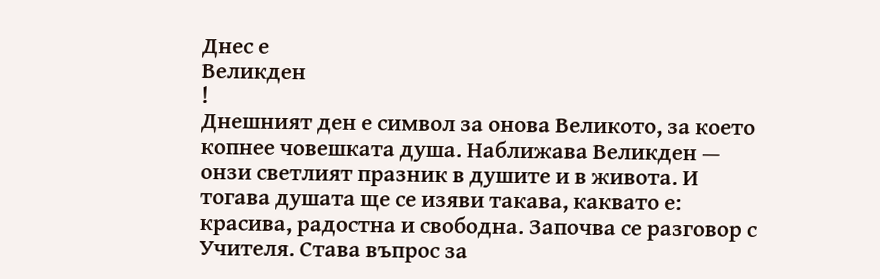Днес е
Великден
!
Днешният ден е символ за онова Великото, за което копнее човешката душа. Наближава Великден — онзи светлият празник в душите и в живота. И тогава душата ще се изяви такава, каквато е: красива, радостна и свободна. Започва се разговор с Учителя. Става въпрос за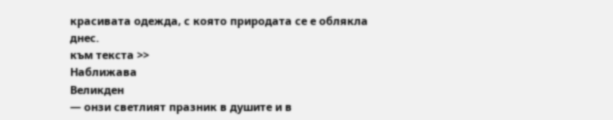красивата одежда, с която природата се е облякла днес.
към текста >>
Наближава
Великден
— онзи светлият празник в душите и в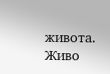живота.
Живо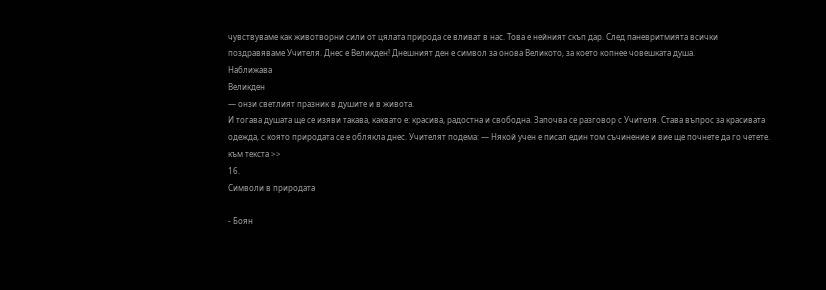чувствуваме как животворни сили от цялата природа се вливат в нас. Това е нейният скъп дар. След паневритмията всички поздравяваме Учителя. Днес е Великден! Днешният ден е символ за онова Великото, за което копнее човешката душа.
Наближава
Великден
— онзи светлият празник в душите и в живота.
И тогава душата ще се изяви такава, каквато е: красива, радостна и свободна. Започва се разговор с Учителя. Става въпрос за красивата одежда, с която природата се е облякла днес. Учителят подема: — Някой учен е писал един том съчинение и вие ще почнете да го четете.
към текста >>
16.
Символи в природата

- Боян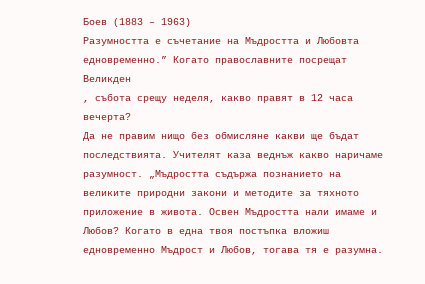Боев (1883 – 1963)
Разумността е съчетание на Мъдростта и Любовта едновременно.” Когато православните посрещат
Великден
, събота срещу неделя, какво правят в 12 часа вечерта?
Да не правим нищо без обмисляне какви ще бъдат последствията. Учителят каза веднъж какво наричаме разумност. „Мъдростта съдържа познанието на великите природни закони и методите за тяхното приложение в живота. Освен Мъдростта нали имаме и Любов? Когато в една твоя постъпка вложиш едновременно Мъдрост и Любов, тогава тя е разумна.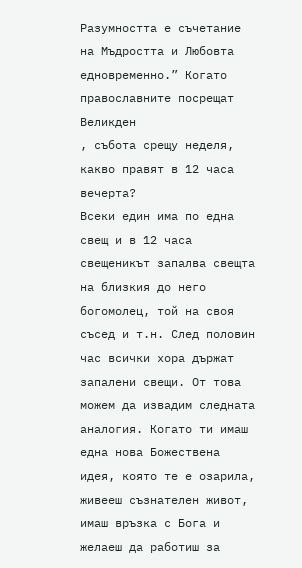Разумността е съчетание на Мъдростта и Любовта едновременно.” Когато православните посрещат
Великден
, събота срещу неделя, какво правят в 12 часа вечерта?
Всеки един има по една свещ и в 12 часа свещеникът запалва свещта на близкия до него богомолец, той на своя съсед и т.н. След половин час всички хора държат запалени свещи. От това можем да извадим следната аналогия. Когато ти имаш една нова Божествена идея, която те е озарила, живееш съзнателен живот, имаш връзка с Бога и желаеш да работиш за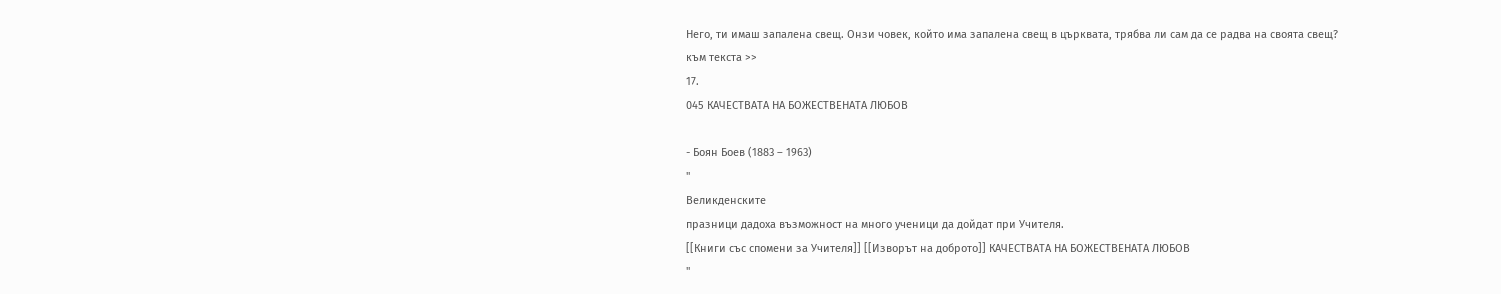Него, ти имаш запалена свещ. Онзи човек, който има запалена свещ в църквата, трябва ли сам да се радва на своята свещ?
към текста >>
17.
045 КАЧЕСТВАТА НА БОЖЕСТВЕНАТА ЛЮБОВ

- Боян Боев (1883 – 1963)
''
Великденските
празници дадоха възможност на много ученици да дойдат при Учителя.
[[Книги със спомени за Учителя]] [[Изворът на доброто]] КАЧЕСТВАТА НА БОЖЕСТВЕНАТА ЛЮБОВ
''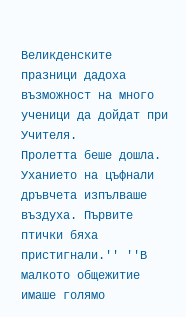Великденските
празници дадоха възможност на много ученици да дойдат при Учителя.
Пролетта беше дошла. Уханието на цъфнали дръвчета изпълваше въздуха. Първите птички бяха пристигнали.'' ''В малкото общежитие имаше голямо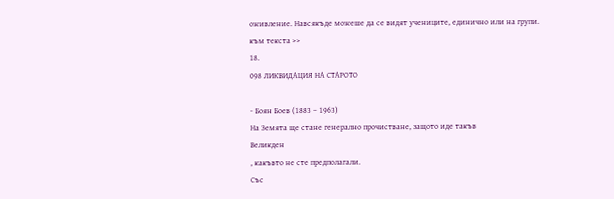оживление. Навсякъде можеше да се видят учениците, единично или на групи.
към текста >>
18.
098 ЛИКВИДАЦИЯ НА СТАРОТО

- Боян Боев (1883 – 1963)
На Земята ще стане генерално прочистване, защото иде такъв
Великден
, какъвто не сте предполагали.
Със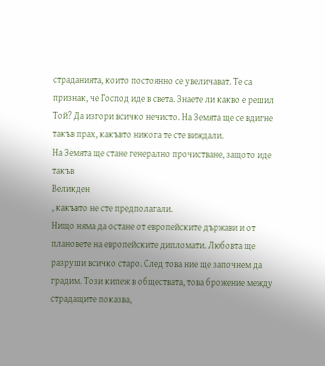страданията, които постоянно се увеличават. Те са признак, че Господ иде в света. Знаете ли какво е решил Той? Да изгори всичко нечисто. На Земята ще се вдигне такъв прах, какъвто никога те сте виждали.
На Земята ще стане генерално прочистване, защото иде такъв
Великден
, какъвто не сте предполагали.
Нищо няма да остане от европейските държави и от плановете на европейските дипломати. Любовта ще разруши всичко старо. След това ние ще започнем да градим. Този кипеж в обществата, това брожение между страдащите показва,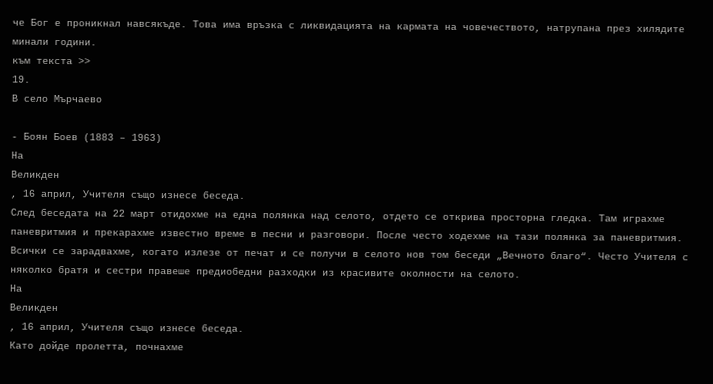че Бог е проникнал навсякъде. Това има връзка с ликвидацията на кармата на човечеството, натрупана през хилядите минали години.
към текста >>
19.
В село Мърчаево

- Боян Боев (1883 – 1963)
На
Великден
, 16 април, Учителя също изнесе беседа.
След беседата на 22 март отидохме на една полянка над селото, отдето се открива просторна гледка. Там играхме паневритмия и прекарахме известно време в песни и разговори. После често ходехме на тази полянка за паневритмия. Всички се зарадвахме, когато излезе от печат и се получи в селото нов том беседи „Вечното благо“. Често Учителя с няколко братя и сестри правеше предиобедни разходки из красивите околности на селото.
На
Великден
, 16 април, Учителя също изнесе беседа.
Като дойде пролетта, почнахме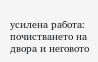усилена работа: почистването на двора и неговото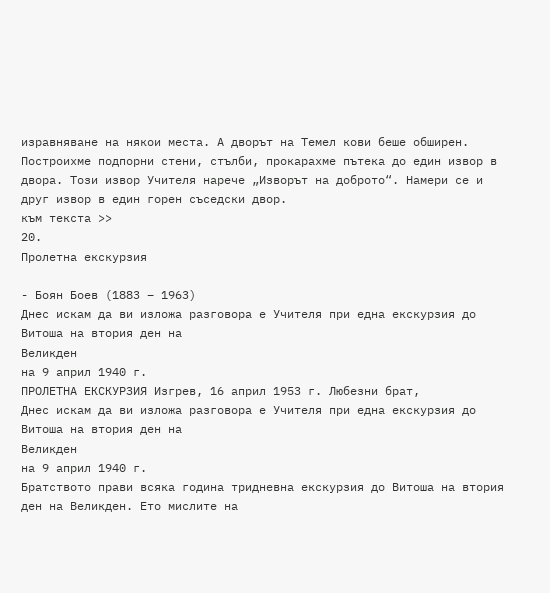изравняване на някои места. А дворът на Темел кови беше обширен. Построихме подпорни стени, стълби, прокарахме пътека до един извор в двора. Този извор Учителя нарече „Изворът на доброто“. Намери се и друг извор в един горен съседски двор.
към текста >>
20.
Пролетна екскурзия

- Боян Боев (1883 – 1963)
Днес искам да ви изложа разговора е Учителя при една екскурзия до Витоша на втория ден на
Великден
на 9 април 1940 г.
ПРОЛЕТНА ЕКСКУРЗИЯ Изгрев, 16 април 1953 г. Любезни брат,
Днес искам да ви изложа разговора е Учителя при една екскурзия до Витоша на втория ден на
Великден
на 9 април 1940 г.
Братството прави всяка година тридневна екскурзия до Витоша на втория ден на Великден. Ето мислите на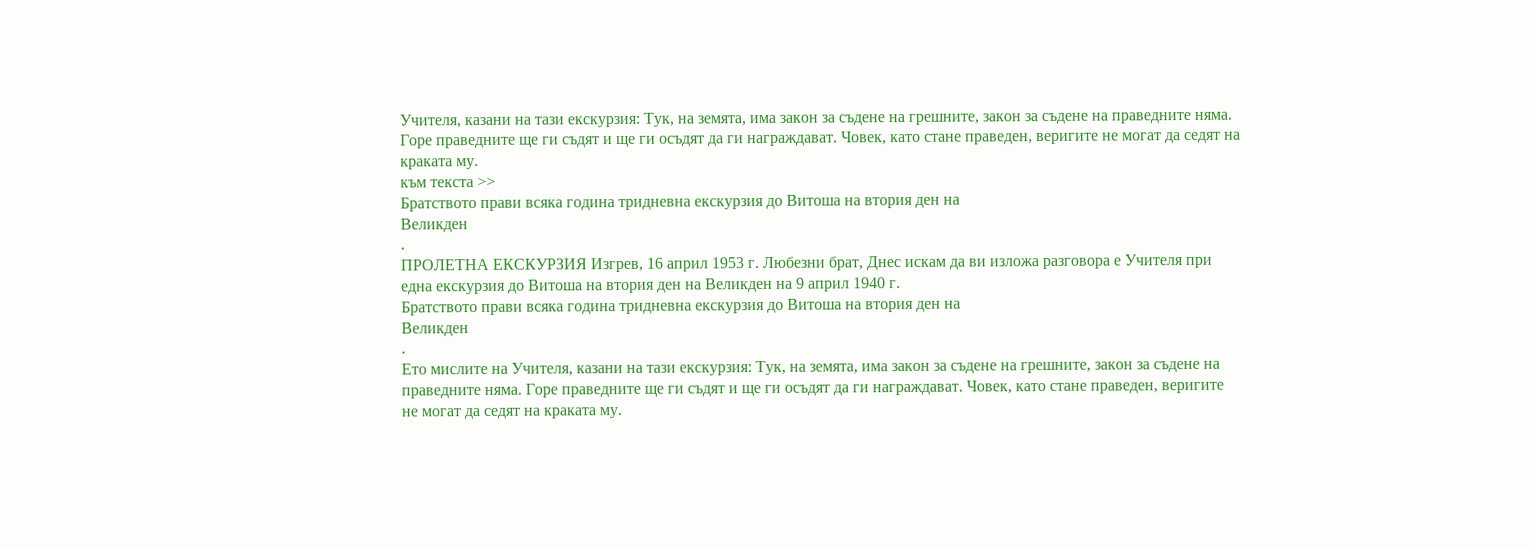Учителя, казани на тази екскурзия: Тук, на земята, има закон за съдене на грешните, закон за съдене на праведните няма. Горе праведните ще ги съдят и ще ги осъдят да ги награждават. Човек, като стане праведен, веригите не могат да седят на краката му.
към текста >>
Братството прави всяка година тридневна екскурзия до Витоша на втория ден на
Великден
.
ПРОЛЕТНА ЕКСКУРЗИЯ Изгрев, 16 април 1953 г. Любезни брат, Днес искам да ви изложа разговора е Учителя при една екскурзия до Витоша на втория ден на Великден на 9 април 1940 г.
Братството прави всяка година тридневна екскурзия до Витоша на втория ден на
Великден
.
Ето мислите на Учителя, казани на тази екскурзия: Тук, на земята, има закон за съдене на грешните, закон за съдене на праведните няма. Горе праведните ще ги съдят и ще ги осъдят да ги награждават. Човек, като стане праведен, веригите не могат да седят на краката му.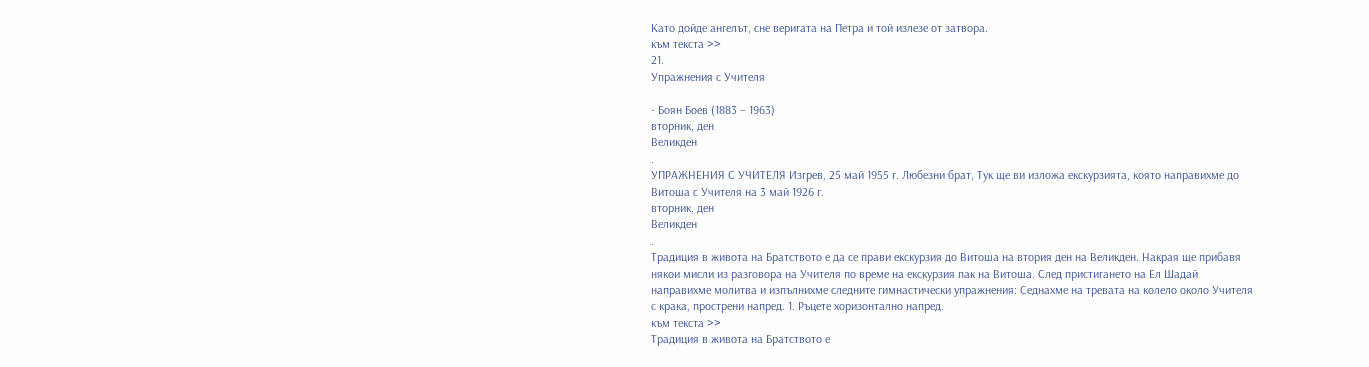Като дойде ангелът, сне веригата на Петра и той излезе от затвора.
към текста >>
21.
Упражнения с Учителя

- Боян Боев (1883 – 1963)
вторник, ден
Великден
.
УПРАЖНЕНИЯ С УЧИТЕЛЯ Изгрев, 25 май 1955 г. Любезни брат, Тук ще ви изложа екскурзията, която направихме до Витоша с Учителя на 3 май 1926 г.
вторник, ден
Великден
.
Традиция в живота на Братството е да се прави екскурзия до Витоша на втория ден на Великден. Накрая ще прибавя някои мисли из разговора на Учителя по време на екскурзия пак на Витоша. След пристигането на Ел Шадай направихме молитва и изпълнихме следните гимнастически упражнения: Седнахме на тревата на колело около Учителя с крака, прострени напред. 1. Ръцете хоризонтално напред.
към текста >>
Традиция в живота на Братството е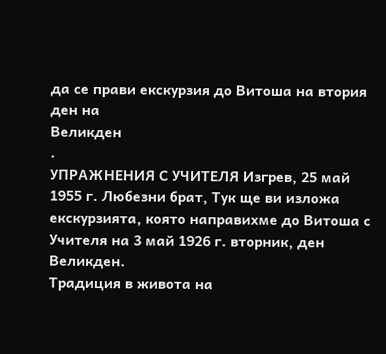да се прави екскурзия до Витоша на втория ден на
Великден
.
УПРАЖНЕНИЯ С УЧИТЕЛЯ Изгрев, 25 май 1955 г. Любезни брат, Тук ще ви изложа екскурзията, която направихме до Витоша с Учителя на 3 май 1926 г. вторник, ден Великден.
Традиция в живота на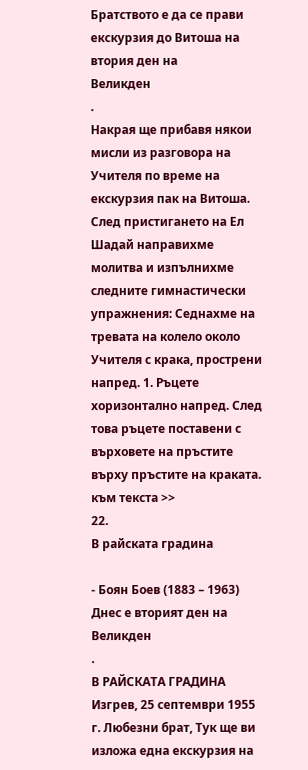Братството е да се прави екскурзия до Витоша на втория ден на
Великден
.
Накрая ще прибавя някои мисли из разговора на Учителя по време на екскурзия пак на Витоша. След пристигането на Ел Шадай направихме молитва и изпълнихме следните гимнастически упражнения: Седнахме на тревата на колело около Учителя с крака, прострени напред. 1. Ръцете хоризонтално напред. След това ръцете поставени с върховете на пръстите върху пръстите на краката.
към текста >>
22.
В райската градина

- Боян Боев (1883 – 1963)
Днес е вторият ден на
Великден
.
В РАЙСКАТА ГРАДИНА Изгрев, 25 септември 1955 г. Любезни брат, Тук ще ви изложа една екскурзия на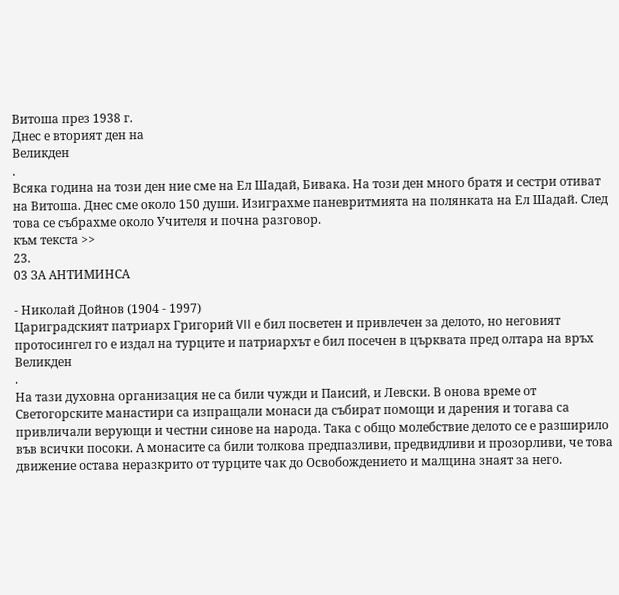Витоша през 1938 г.
Днес е вторият ден на
Великден
.
Всяка година на този ден ние сме на Ел Шадай, Бивака. На този ден много братя и сестри отиват на Витоша. Днес сме около 150 души. Изиграхме паневритмията на полянката на Ел Шадай. След това се събрахме около Учителя и почна разговор.
към текста >>
23.
03 ЗА АНТИМИНСА

- Николай Дойнов (1904 - 1997)
Цариградският патриарх Григорий VII е бил посветен и привлечен за делото, но неговият протосингел го е издал на турците и патриархът е бил посечен в църквата пред олтара на връх
Великден
.
На тази духовна организация не са били чужди и Паисий, и Левски. В онова време от Светогорските манастири са изпращали монаси да събират помощи и дарения и тогава са привличали верующи и честни синове на народа. Така с общо молебствие делото се е разширило във всички посоки. А монасите са били толкова предпазливи, предвидливи и прозорливи, че това движение остава неразкрито от турците чак до Освобождението и малцина знаят за него.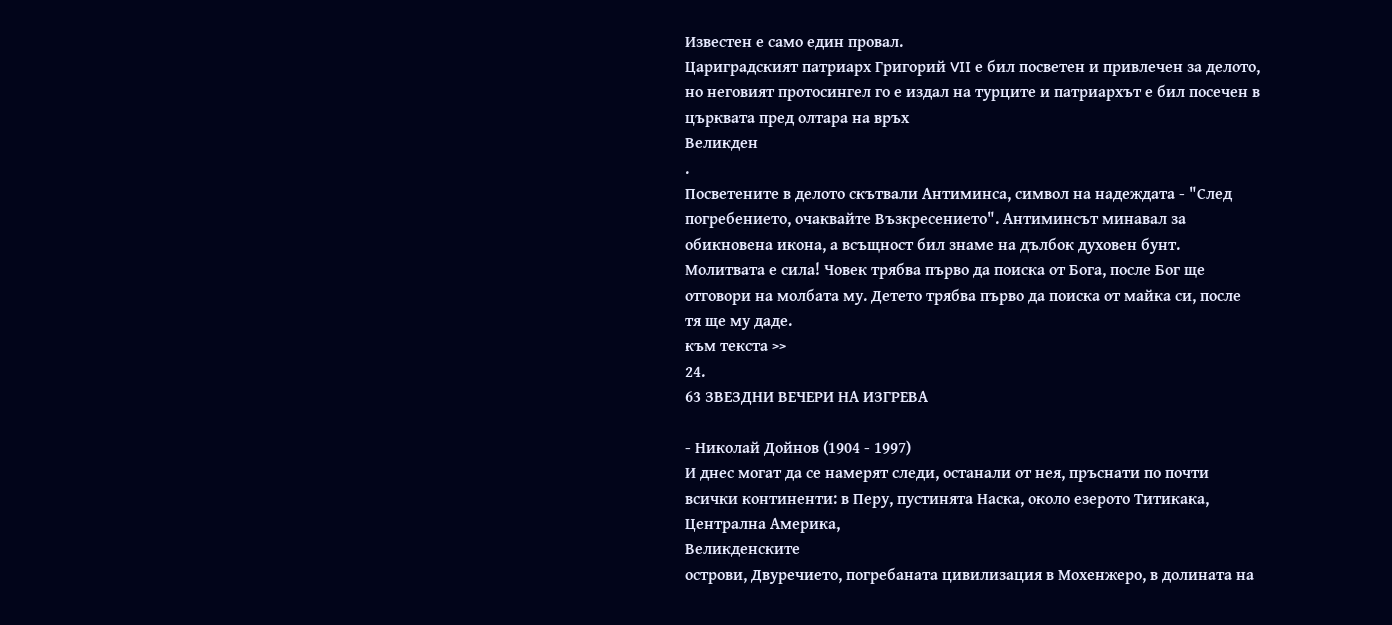Известен е само един провал.
Цариградският патриарх Григорий VII е бил посветен и привлечен за делото, но неговият протосингел го е издал на турците и патриархът е бил посечен в църквата пред олтара на връх
Великден
.
Посветените в делото скътвали Антиминса, символ на надеждата - "След погребението, очаквайте Възкресението". Антиминсът минавал за обикновена икона, а всъщност бил знаме на дълбок духовен бунт. Молитвата е сила! Човек трябва първо да поиска от Бога, после Бог ще отговори на молбата му. Детето трябва първо да поиска от майка си, после тя ще му даде.
към текста >>
24.
63 ЗВЕЗДНИ ВЕЧЕРИ НА ИЗГРЕВА

- Николай Дойнов (1904 - 1997)
И днес могат да се намерят следи, останали от нея, пръснати по почти всички континенти: в Перу, пустинята Наска, около езерото Титикака, Централна Америка,
Великденските
острови, Двуречието, погребаната цивилизация в Мохенжеро, в долината на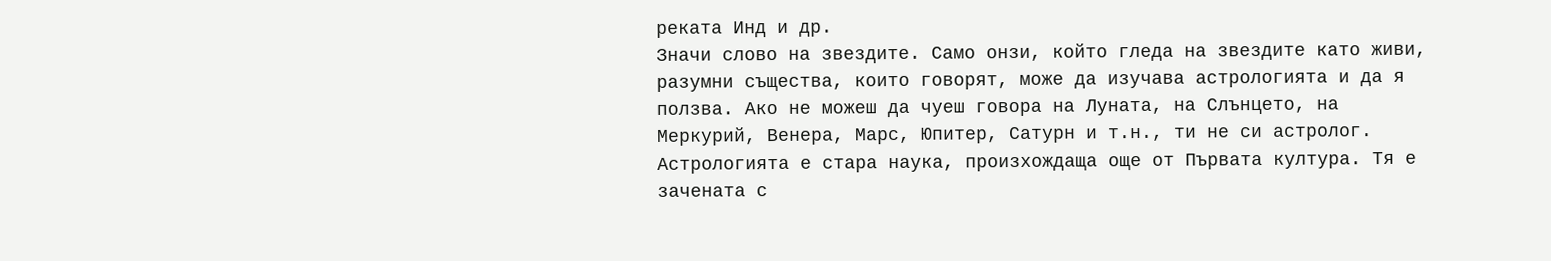реката Инд и др.
Значи слово на звездите. Само онзи, който гледа на звездите като живи, разумни същества, които говорят, може да изучава астрологията и да я ползва. Ако не можеш да чуеш говора на Луната, на Слънцето, на Меркурий, Венера, Марс, Юпитер, Сатурн и т.н., ти не си астролог. Астрологията е стара наука, произхождаща още от Първата култура. Тя е зачената с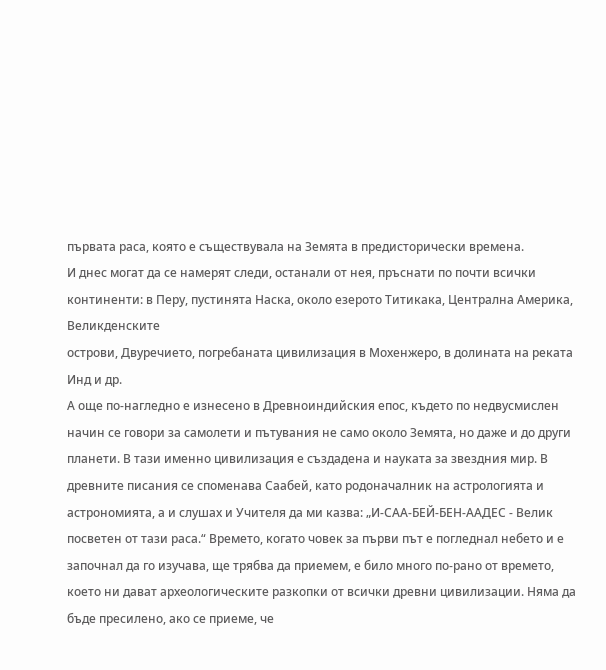първата раса, която е съществувала на Земята в предисторически времена.
И днес могат да се намерят следи, останали от нея, пръснати по почти всички континенти: в Перу, пустинята Наска, около езерото Титикака, Централна Америка,
Великденските
острови, Двуречието, погребаната цивилизация в Мохенжеро, в долината на реката Инд и др.
А още по-нагледно е изнесено в Древноиндийския епос, където по недвусмислен начин се говори за самолети и пътувания не само около Земята, но даже и до други планети. В тази именно цивилизация е създадена и науката за звездния мир. В древните писания се споменава Саабей, като родоначалник на астрологията и астрономията, а и слушах и Учителя да ми казва: „И-САА-БЕЙ-БЕН-ААДЕС - Велик посветен от тази раса.“ Времето, когато човек за първи път е погледнал небето и е започнал да го изучава, ще трябва да приемем, е било много по-рано от времето, което ни дават археологическите разкопки от всички древни цивилизации. Няма да бъде пресилено, ако се приеме, че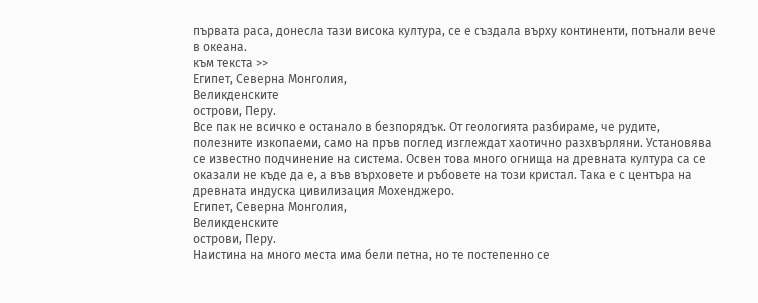първата раса, донесла тази висока култура, се е създала върху континенти, потънали вече в океана.
към текста >>
Египет, Северна Монголия,
Великденските
острови, Перу.
Все пак не всичко е останало в безпорядък. От геологията разбираме, че рудите, полезните изкопаеми, само на пръв поглед изглеждат хаотично разхвърляни. Установява се известно подчинение на система. Освен това много огнища на древната култура са се оказали не къде да е, а във върховете и ръбовете на този кристал. Така е с центъра на древната индуска цивилизация Мохенджеро.
Египет, Северна Монголия,
Великденските
острови, Перу.
Наистина на много места има бели петна, но те постепенно се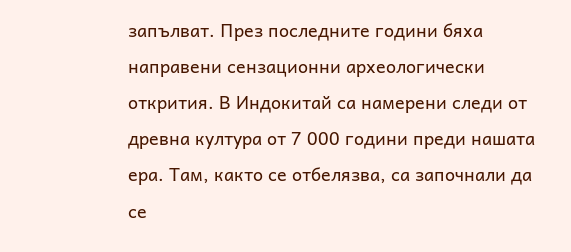запълват. През последните години бяха направени сензационни археологически открития. В Индокитай са намерени следи от древна култура от 7 000 години преди нашата ера. Там, както се отбелязва, са започнали да се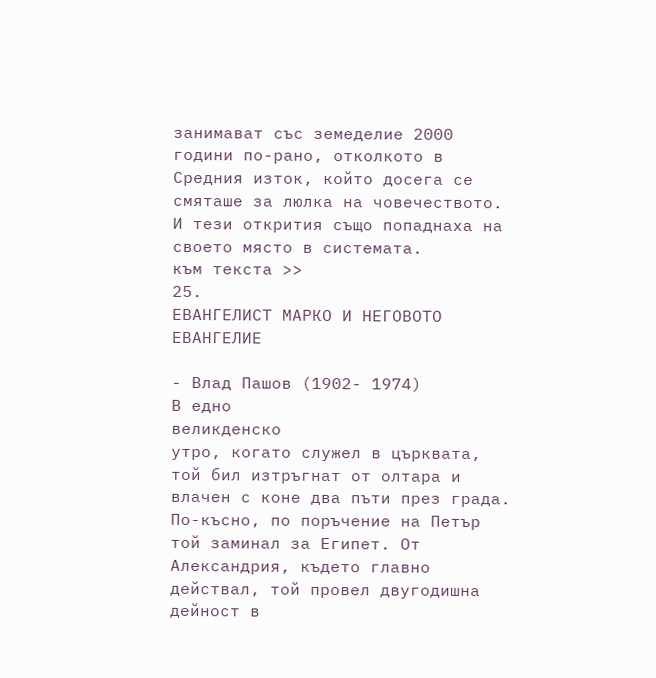занимават със земеделие 2000 години по-рано, отколкото в Средния изток, който досега се смяташе за люлка на човечеството. И тези открития също попаднаха на своето място в системата.
към текста >>
25.
ЕВАНГЕЛИСТ МАРКО И НЕГОВОТО ЕВАНГЕЛИЕ

- Влад Пашов (1902- 1974)
В едно
великденско
утро, когато служел в църквата, той бил изтръгнат от олтара и влачен с коне два пъти през града.
По-късно, по поръчение на Петър той заминал за Египет. От Александрия, където главно действал, той провел двугодишна дейност в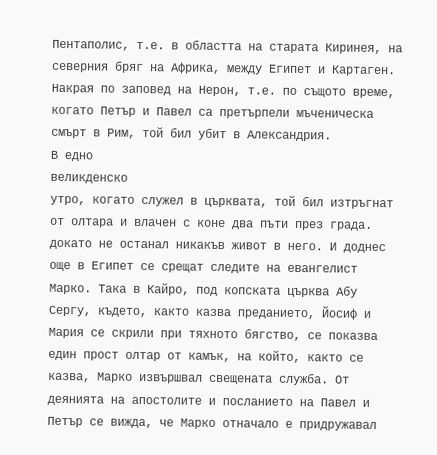Пентаполис, т.е. в областта на старата Киринея, на северния бряг на Африка, между Египет и Картаген. Накрая по заповед на Нерон, т.е. по същото време, когато Петър и Павел са претърпели мъченическа смърт в Рим, той бил убит в Александрия.
В едно
великденско
утро, когато служел в църквата, той бил изтръгнат от олтара и влачен с коне два пъти през града.
докато не останал никакъв живот в него. И доднес още в Египет се срещат следите на евангелист Марко. Така в Кайро, под копската църква Абу Сергу, където, както казва преданието, Йосиф и Мария се скрили при тяхното бягство, се показва един прост олтар от камък, на който, както се казва, Марко извършвал свещената служба. От деянията на апостолите и посланието на Павел и Петър се вижда, че Марко отначало е придружавал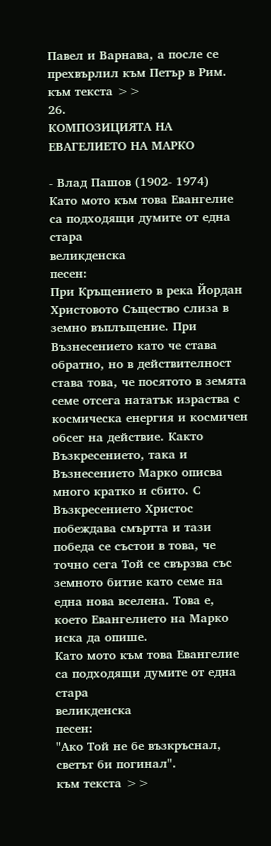Павел и Варнава, а после се прехвърлил към Петър в Рим.
към текста >>
26.
КОМПОЗИЦИЯТА НА ЕВАГЕЛИЕТО НА МАРКО

- Влад Пашов (1902- 1974)
Като мото към това Евангелие са подходящи думите от една стара
великденска
песен:
При Кръщението в река Йордан Христовото Същество слиза в земно въплъщение. При Възнесението като че става обратно, но в действителност става това, че посятото в земята семе отсега нататък израства с космическа енергия и космичен обсег на действие. Както Възкресението, така и Възнесението Марко описва много кратко и сбито. С Възкресението Христос побеждава смъртта и тази победа се състои в това, че точно сега Той се свързва със земното битие като семе на една нова вселена. Това е, което Евангелието на Марко иска да опише.
Като мото към това Евангелие са подходящи думите от една стара
великденска
песен:
"Ако Той не бе възкръснал, светът би погинал".
към текста >>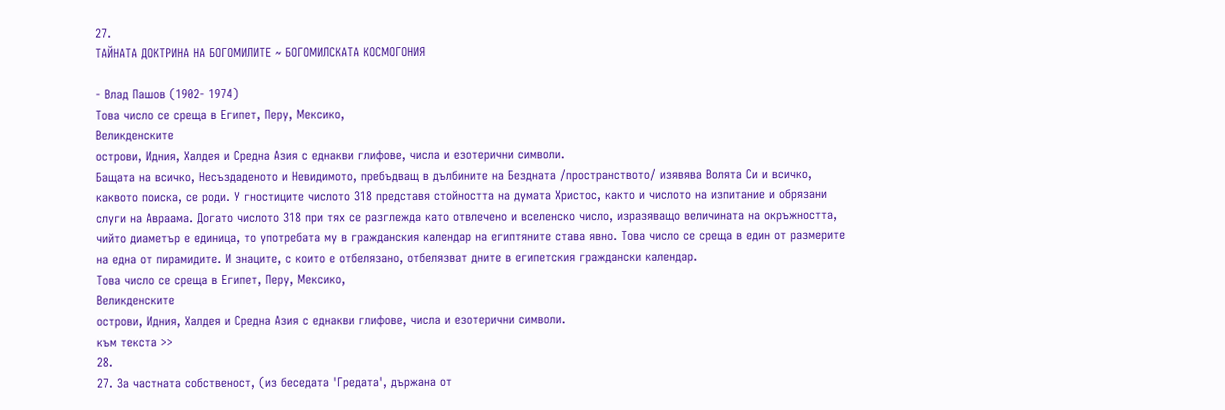27.
ТАЙНАТА ДОКТРИНА НА БОГОМИЛИТЕ ~ БОГОМИЛСКАТА КОСМОГОНИЯ

- Влад Пашов (1902- 1974)
Това число се среща в Египет, Перу, Мексико,
Великденските
острови, Идния, Халдея и Средна Азия с еднакви глифове, числа и езотерични символи.
Бащата на всичко, Несъздаденото и Невидимото, пребъдващ в дълбините на Бездната /пространството/ изявява Волята Си и всичко, каквото поиска, се роди. У гностиците числото 318 представя стойността на думата Христос, както и числото на изпитание и обрязани слуги на Авраама. Догато числото 318 при тях се разглежда като отвлечено и вселенско число, изразяващо величината на окръжността, чийто диаметър е единица, то употребата му в гражданския календар на египтяните става явно. Това число се среща в един от размерите на една от пирамидите. И знаците, с които е отбелязано, отбелязват дните в египетския граждански календар.
Това число се среща в Египет, Перу, Мексико,
Великденските
острови, Идния, Халдея и Средна Азия с еднакви глифове, числа и езотерични символи.
към текста >>
28.
27. За частната собственост, (из беседата 'Гредата', държана от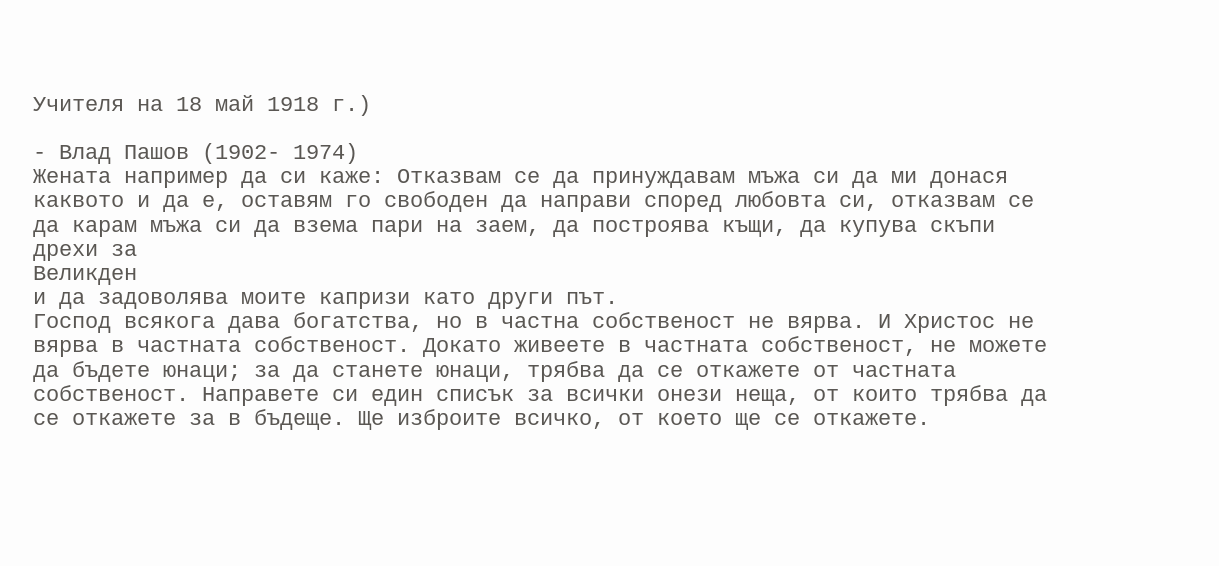Учителя на 18 май 1918 г.)

- Влад Пашов (1902- 1974)
Жената например да си каже: Отказвам се да принуждавам мъжа си да ми донася каквото и да е, оставям го свободен да направи според любовта си, отказвам се да карам мъжа си да взема пари на заем, да построява къщи, да купува скъпи дрехи за
Великден
и да задоволява моите капризи като други път.
Господ всякога дава богатства, но в частна собственост не вярва. И Христос не вярва в частната собственост. Докато живеете в частната собственост, не можете да бъдете юнаци; за да станете юнаци, трябва да се откажете от частната собственост. Направете си един списък за всички онези неща, от които трябва да се откажете за в бъдеще. Ще изброите всичко, от което ще се откажете.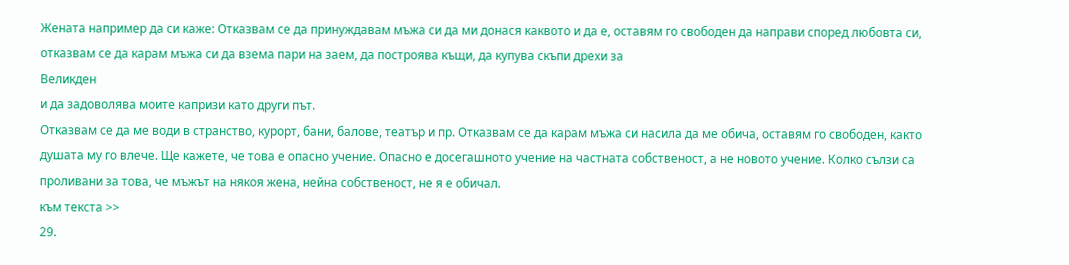Жената например да си каже: Отказвам се да принуждавам мъжа си да ми донася каквото и да е, оставям го свободен да направи според любовта си, отказвам се да карам мъжа си да взема пари на заем, да построява къщи, да купува скъпи дрехи за
Великден
и да задоволява моите капризи като други път.
Отказвам се да ме води в странство, курорт, бани, балове, театър и пр. Отказвам се да карам мъжа си насила да ме обича, оставям го свободен, както душата му го влече. Ще кажете, че това е опасно учение. Опасно е досегашното учение на частната собственост, а не новото учение. Колко сълзи са проливани за това, че мъжът на някоя жена, нейна собственост, не я е обичал.
към текста >>
29.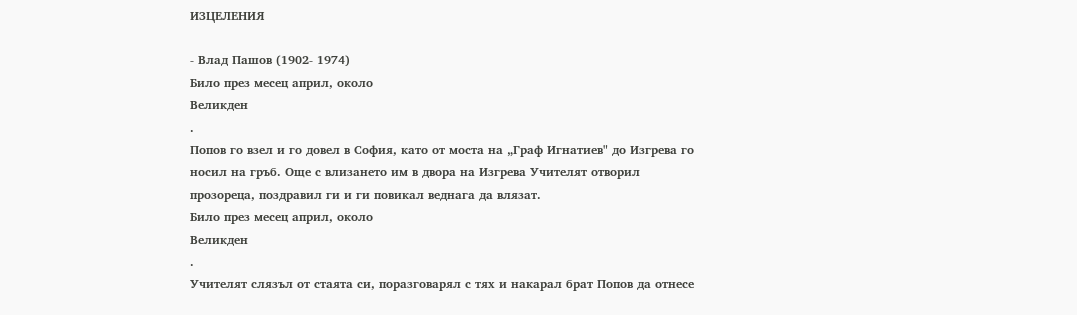ИЗЦЕЛЕНИЯ

- Влад Пашов (1902- 1974)
Било през месец април, около
Великден
.
Попов го взел и го довел в София, като от моста на „Граф Игнатиев" до Изгрева го носил на гръб. Още с влизането им в двора на Изгрева Учителят отворил прозореца, поздравил ги и ги повикал веднага да влязат.
Било през месец април, около
Великден
.
Учителят слязъл от стаята си, поразговарял с тях и накарал брат Попов да отнесе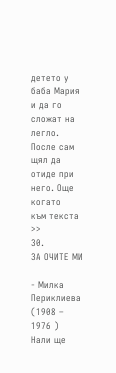детето у баба Мария и да го сложат на легло. После сам щял да отиде при него. Още когато
към текста >>
30.
ЗА ОЧИТЕ МИ

- Милка Периклиева (1908 – 1976 )
Нали ще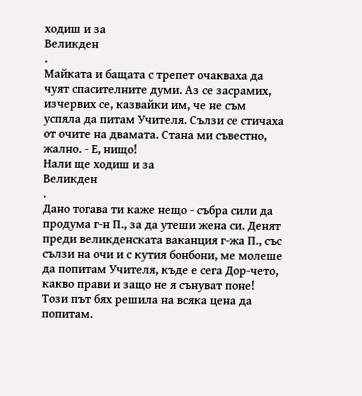ходиш и за
Великден
.
Майката и бащата с трепет очакваха да чуят спасителните думи. Аз се засрамих, изчервих се, казвайки им, че не съм успяла да питам Учителя. Сълзи се стичаха от очите на двамата. Стана ми съвестно, жално. - Е, нищо!
Нали ще ходиш и за
Великден
.
Дано тогава ти каже нещо - събра сили да продума г-н П., за да утеши жена си. Денят преди великденската ваканция г-жа П., със сълзи на очи и с кутия бонбони, ме молеше да попитам Учителя, къде е сега Дор-чето, какво прави и защо не я сънуват поне! Този път бях решила на всяка цена да попитам.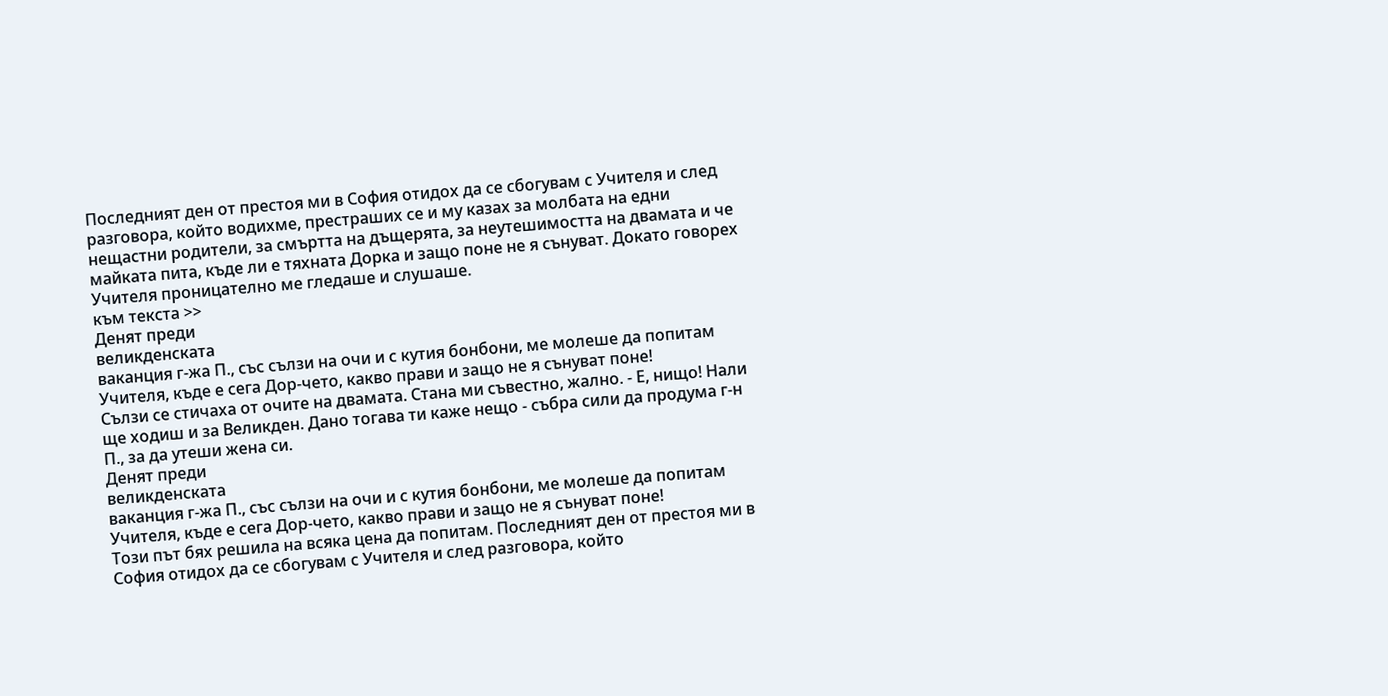Последният ден от престоя ми в София отидох да се сбогувам с Учителя и след разговора, който водихме, престраших се и му казах за молбата на едни нещастни родители, за смъртта на дъщерята, за неутешимостта на двамата и че майката пита, къде ли е тяхната Дорка и защо поне не я сънуват. Докато говорех Учителя проницателно ме гледаше и слушаше.
към текста >>
Денят преди
великденската
ваканция г-жа П., със сълзи на очи и с кутия бонбони, ме молеше да попитам Учителя, къде е сега Дор-чето, какво прави и защо не я сънуват поне!
Сълзи се стичаха от очите на двамата. Стана ми съвестно, жално. - Е, нищо! Нали ще ходиш и за Великден. Дано тогава ти каже нещо - събра сили да продума г-н П., за да утеши жена си.
Денят преди
великденската
ваканция г-жа П., със сълзи на очи и с кутия бонбони, ме молеше да попитам Учителя, къде е сега Дор-чето, какво прави и защо не я сънуват поне!
Този път бях решила на всяка цена да попитам. Последният ден от престоя ми в София отидох да се сбогувам с Учителя и след разговора, който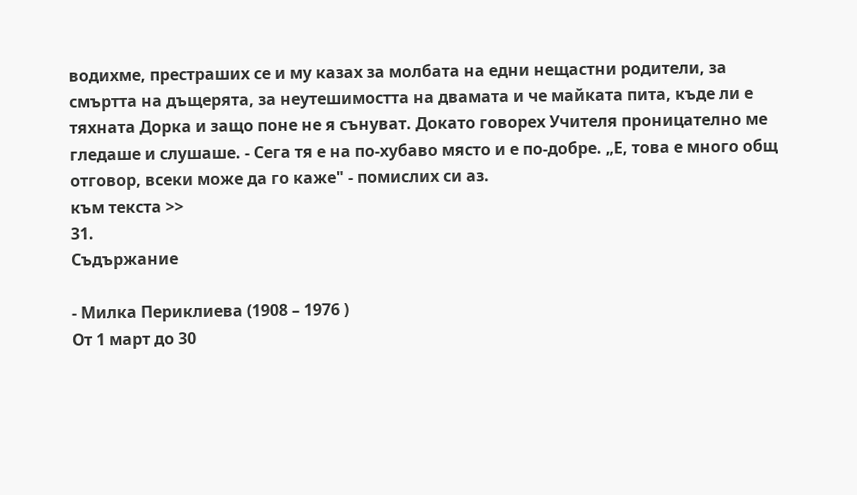водихме, престраших се и му казах за молбата на едни нещастни родители, за смъртта на дъщерята, за неутешимостта на двамата и че майката пита, къде ли е тяхната Дорка и защо поне не я сънуват. Докато говорех Учителя проницателно ме гледаше и слушаше. - Сега тя е на по-хубаво място и е по-добре. „Е, това е много общ отговор, всеки може да го каже" - помислих си аз.
към текста >>
31.
Съдържание

- Милка Периклиева (1908 – 1976 )
От 1 март до 30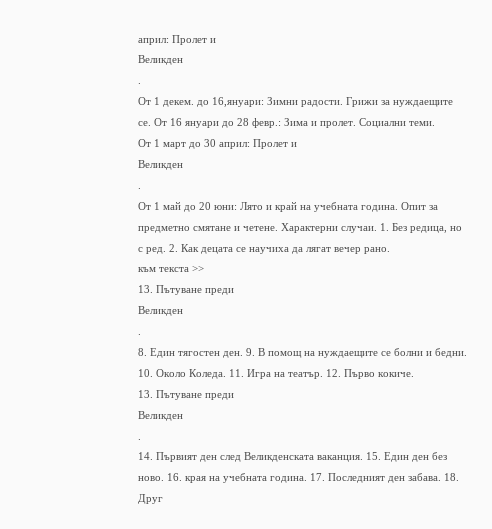април: Пролет и
Великден
.
От 1 декем. до 16,януари: Зимни радости. Грижи за нуждаещите се. От 16 януари до 28 февр.: Зима и пролет. Социални теми.
От 1 март до 30 април: Пролет и
Великден
.
От 1 май до 20 юни: Лято и край на учебната година. Опит за предметно смятане и четене. Характерни случаи. 1. Без редица, но с ред. 2. Как децата се научиха да лягат вечер рано.
към текста >>
13. Пътуване преди
Великден
.
8. Един тягостен ден. 9. В помощ на нуждаещите се болни и бедни. 10. Около Коледа. 11. Игра на театър. 12. Първо кокиче.
13. Пътуване преди
Великден
.
14. Първият ден след Великденската ваканция. 15. Един ден без ново. 16. края на учебната година. 17. Последният ден забава. 18. Друг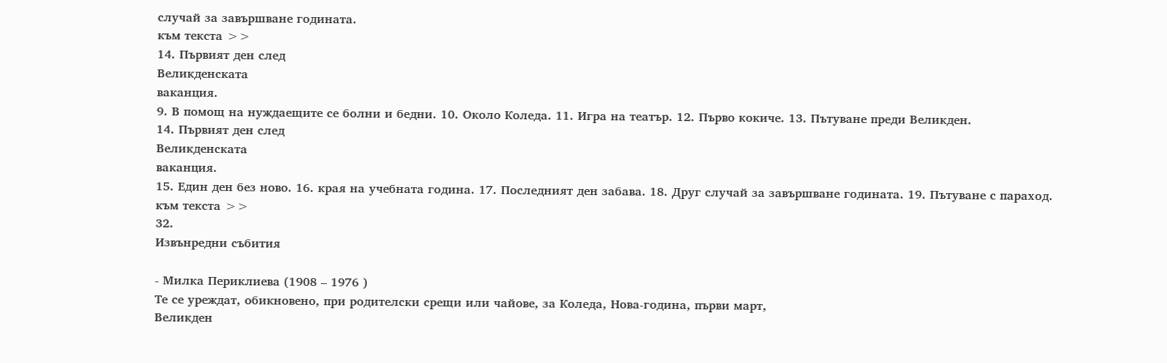случай за завършване годината.
към текста >>
14. Първият ден след
Великденската
ваканция.
9. В помощ на нуждаещите се болни и бедни. 10. Около Коледа. 11. Игра на театър. 12. Първо кокиче. 13. Пътуване преди Великден.
14. Първият ден след
Великденската
ваканция.
15. Един ден без ново. 16. края на учебната година. 17. Последният ден забава. 18. Друг случай за завършване годината. 19. Пътуване с параход.
към текста >>
32.
Извънредни събития

- Милка Периклиева (1908 – 1976 )
Те се уреждат, обикновено, при родителски срещи или чайове, за Коледа, Нова-година, първи март,
Великден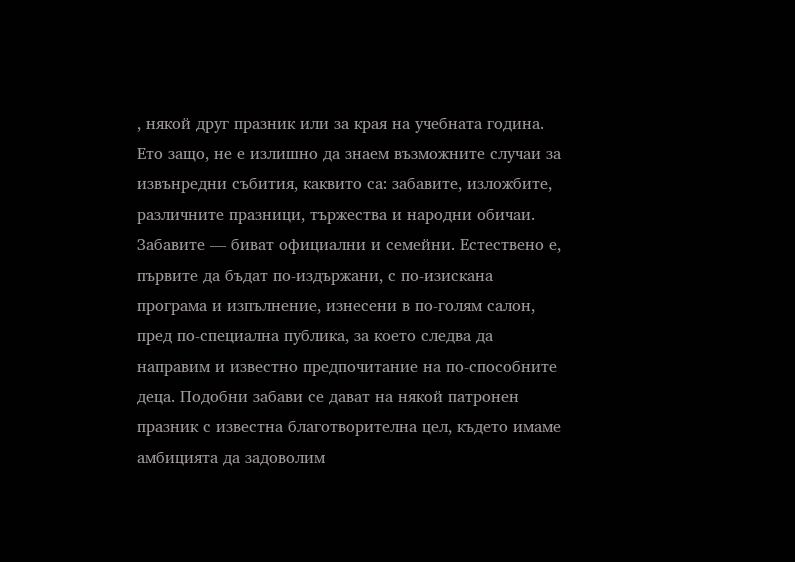, някой друг празник или за края на учебната година.
Ето защо, не е излишно да знаем възможните случаи за извънредни събития, каквито са: забавите, изложбите, различните празници, тържества и народни обичаи. Забавите — биват официални и семейни. Естествено е, първите да бъдат по-издържани, с по-изискана програма и изпълнение, изнесени в по-голям салон, пред по-специална публика, за което следва да направим и известно предпочитание на по-способните деца. Подобни забави се дават на някой патронен празник с известна благотворителна цел, където имаме амбицията да задоволим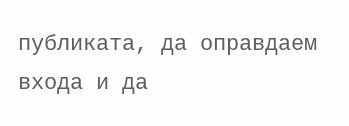публиката, да оправдаем входа и да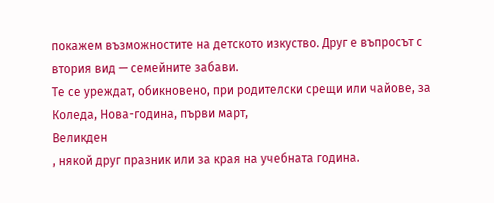покажем възможностите на детското изкуство. Друг е въпросът с втория вид — семейните забави.
Те се уреждат, обикновено, при родителски срещи или чайове, за Коледа, Нова-година, първи март,
Великден
, някой друг празник или за края на учебната година.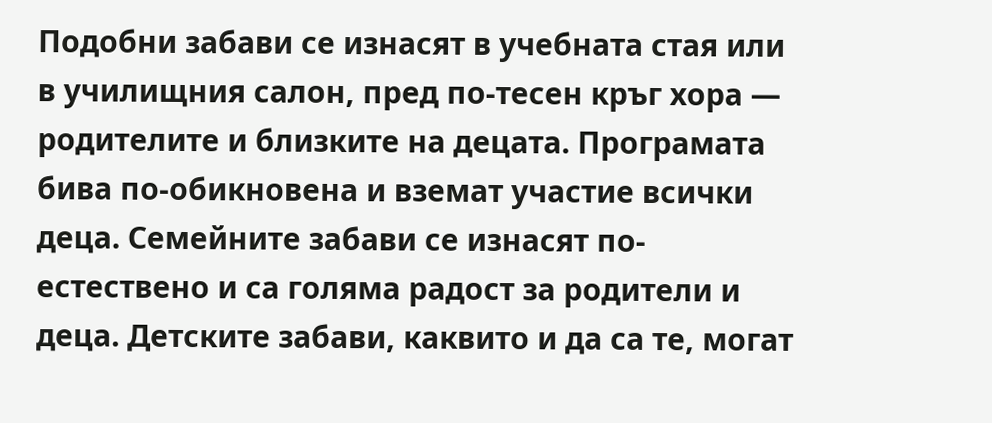Подобни забави се изнасят в учебната стая или в училищния салон, пред по-тесен кръг хора — родителите и близките на децата. Програмата бива по-обикновена и вземат участие всички деца. Семейните забави се изнасят по-естествено и са голяма радост за родители и деца. Детските забави, каквито и да са те, могат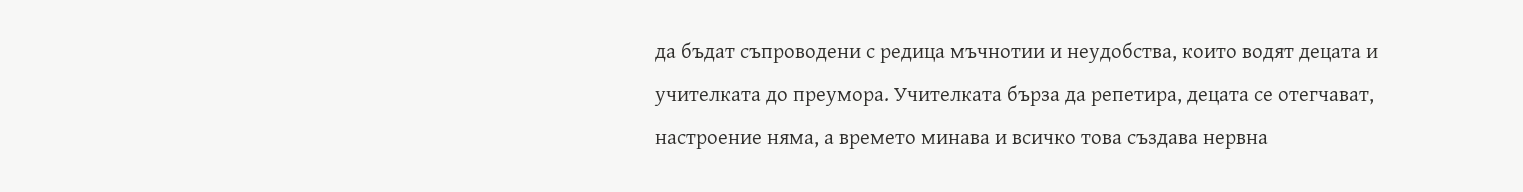да бъдат съпроводени с редица мъчнотии и неудобства, които водят децата и учителката до преумора. Учителката бърза да репетира, децата се отегчават, настроение няма, а времето минава и всичко това създава нервна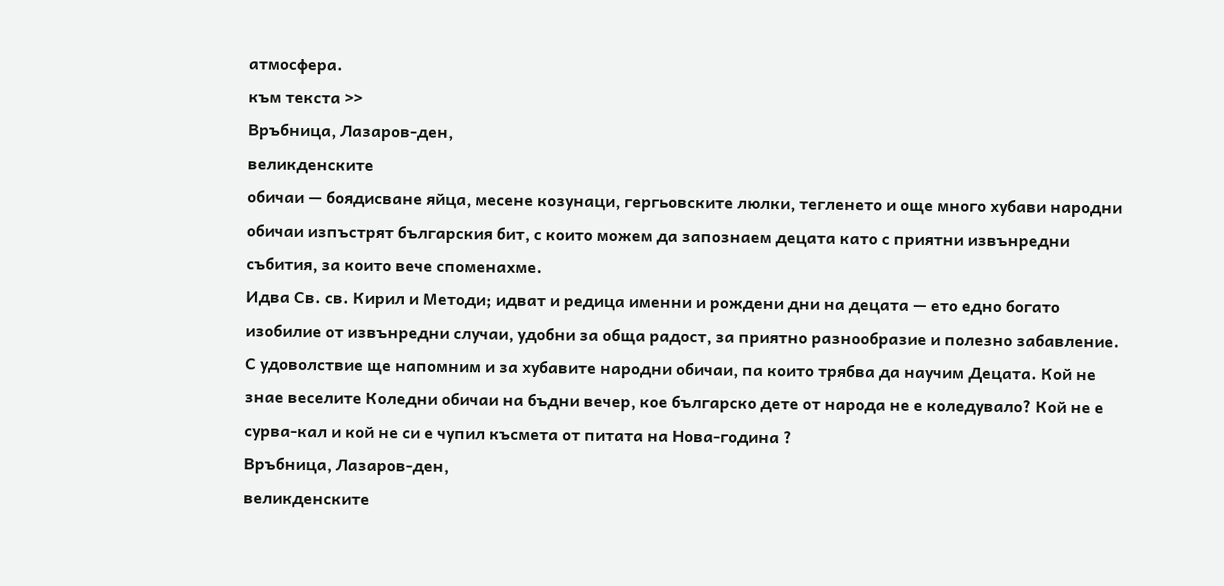атмосфера.
към текста >>
Връбница, Лазаров-ден,
великденските
обичаи — боядисване яйца, месене козунаци, гергьовските люлки, тегленето и още много хубави народни обичаи изпъстрят българския бит, с които можем да запознаем децата като с приятни извънредни събития, за които вече споменахме.
Идва Св. св. Кирил и Методи; идват и редица именни и рождени дни на децата — ето едно богато изобилие от извънредни случаи, удобни за обща радост, за приятно разнообразие и полезно забавление. С удоволствие ще напомним и за хубавите народни обичаи, па които трябва да научим Децата. Кой не знае веселите Коледни обичаи на бъдни вечер, кое българско дете от народа не е коледувало? Кой не е сурва-кал и кой не си е чупил късмета от питата на Нова-година ?
Връбница, Лазаров-ден,
великденските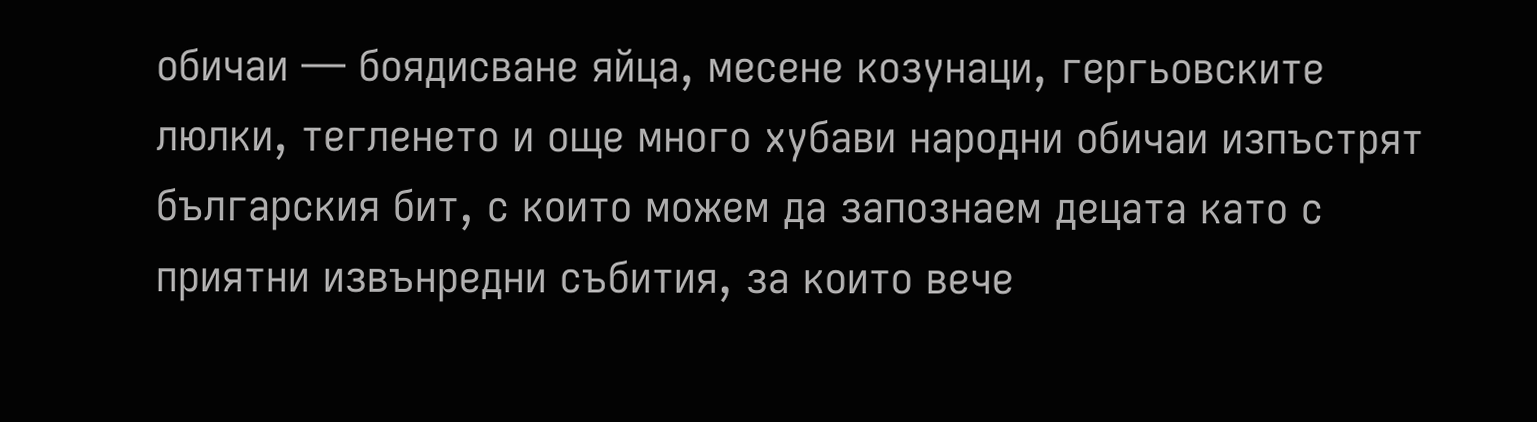обичаи — боядисване яйца, месене козунаци, гергьовските люлки, тегленето и още много хубави народни обичаи изпъстрят българския бит, с които можем да запознаем децата като с приятни извънредни събития, за които вече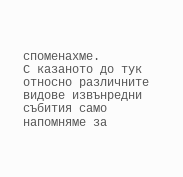споменахме.
С казаното до тук относно различните видове извънредни събития само напомняме за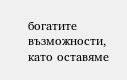богатите възможности, като оставяме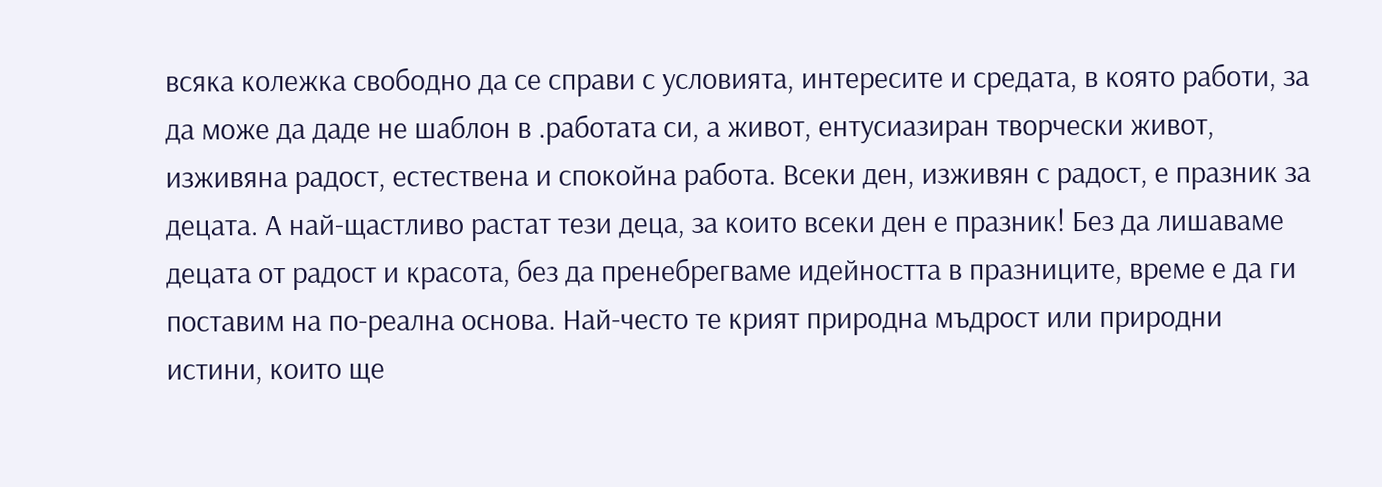всяка колежка свободно да се справи с условията, интересите и средата, в която работи, за да може да даде не шаблон в .работата си, а живот, ентусиазиран творчески живот, изживяна радост, естествена и спокойна работа. Всеки ден, изживян с радост, е празник за децата. А най-щастливо растат тези деца, за които всеки ден е празник! Без да лишаваме децата от радост и красота, без да пренебрегваме идейността в празниците, време е да ги поставим на по-реална основа. Най-често те крият природна мъдрост или природни истини, които ще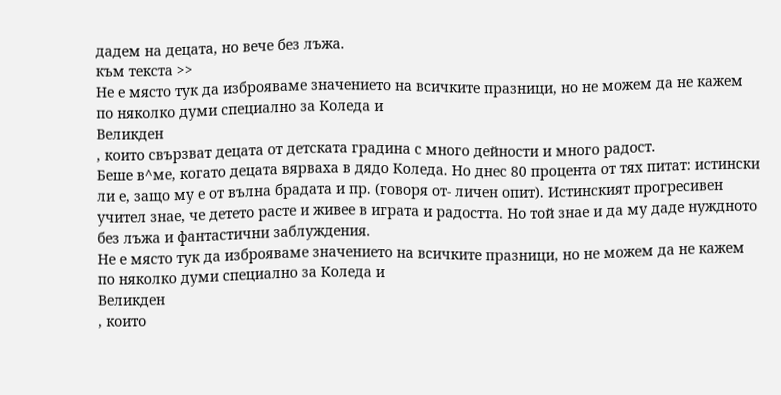дадем на децата, но вече без лъжа.
към текста >>
Не е място тук да изброяваме значението на всичките празници, но не можем да не кажем по няколко думи специално за Коледа и
Великден
, които свързват децата от детската градина с много дейности и много радост.
Беше в^ме, когато децата вярваха в дядо Коледа. Но днес 80 процента от тях питат: истински ли е, защо му е от вълна брадата и пр. (говоря от- личен опит). Истинският прогресивен учител знае, че детето расте и живее в играта и радостта. Но той знае и да му даде нуждното без лъжа и фантастични заблуждения.
Не е място тук да изброяваме значението на всичките празници, но не можем да не кажем по няколко думи специално за Коледа и
Великден
, които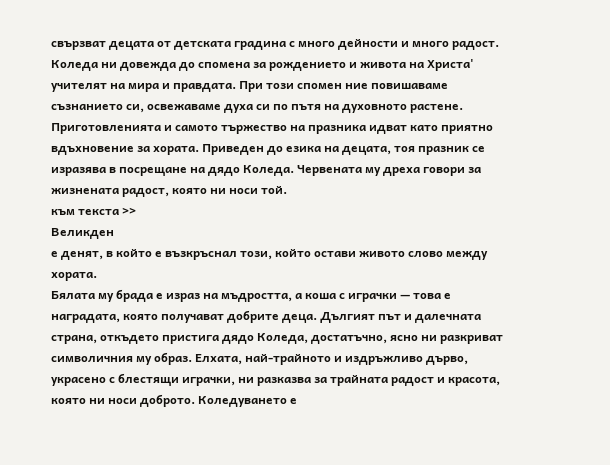свързват децата от детската градина с много дейности и много радост.
Коледа ни довежда до спомена за рождението и живота на Христа' учителят на мира и правдата. При този спомен ние повишаваме съзнанието си, освежаваме духа си по пътя на духовното растене. Приготовленията и самото тържество на празника идват като приятно вдъхновение за хората. Приведен до езика на децата, тоя празник се изразява в посрещане на дядо Коледа. Червената му дреха говори за жизнената радост, която ни носи той.
към текста >>
Великден
е денят, в който е възкръснал този, който остави живото слово между хората.
Бялата му брада е израз на мъдростта, а коша с играчки — това е наградата, която получават добрите деца. Дългият път и далечната страна, откъдето пристига дядо Коледа, достатъчно, ясно ни разкриват символичния му образ. Елхата, най-трайното и издръжливо дърво, украсено с блестящи играчки, ни разказва за трайната радост и красота, която ни носи доброто. Коледуването е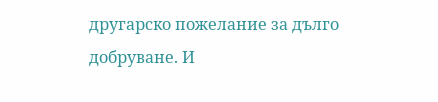другарско пожелание за дълго добруване. И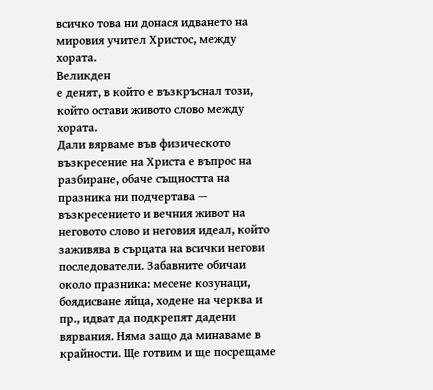всичко това ни донася идването на мировия учител Христос, между хората.
Великден
е денят, в който е възкръснал този, който остави живото слово между хората.
Дали вярваме във физическото възкресение на Христа е въпрос на разбиране, обаче същността на празника ни подчертава — възкресението и вечния живот на неговото слово и неговия идеал, който заживява в сърцата на всички негови последователи. Забавните обичаи около празника: месене козунаци, боядисване яйца, ходене на черква и пр., идват да подкрепят дадени вярвания. Няма защо да минаваме в крайности. Ще готвим и ще посрещаме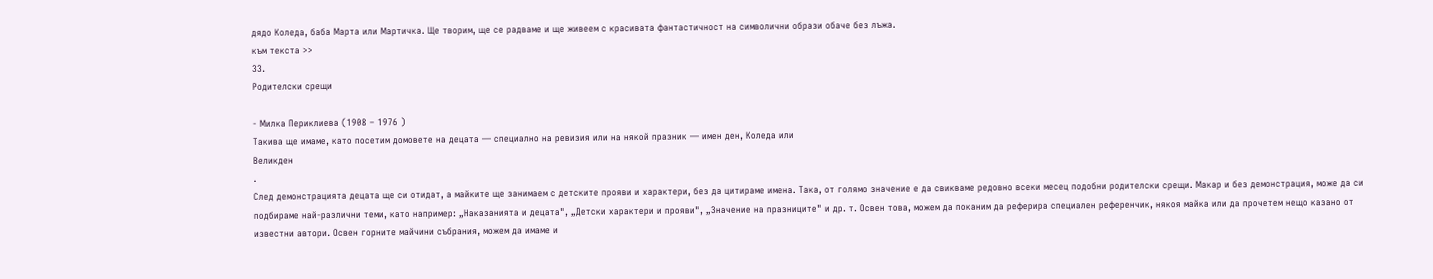дядо Коледа, баба Марта или Мартичка. Ще творим, ще се радваме и ще живеем с красивата фантастичност на символични образи обаче без лъжа.
към текста >>
33.
Родителски срещи

- Милка Периклиева (1908 – 1976 )
Такива ще имаме, като посетим домовете на децата — специално на ревизия или на някой празник — имен ден, Коледа или
Великден
.
След демонстрацията децата ще си отидат, а майките ще занимаем с детските прояви и характери, без да цитираме имена. Така, от голямо значение е да свикваме редовно всеки месец подобни родителски срещи. Макар и без демонстрация, може да си подбираме най-различни теми, като например: „Наказанията и децата", „Детски характери и прояви", „Значение на празниците" и др. т. Освен това, можем да поканим да реферира специален референчик, някоя майка или да прочетем нещо казано от известни автори. Освен горните майчини събрания, можем да имаме и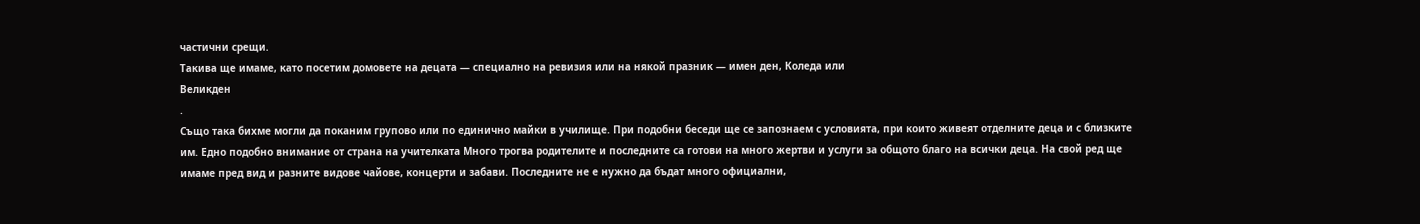частични срещи.
Такива ще имаме, като посетим домовете на децата — специално на ревизия или на някой празник — имен ден, Коледа или
Великден
.
Също така бихме могли да поканим групово или по единично майки в училище. При подобни беседи ще се запознаем с условията, при които живеят отделните деца и с близките им. Едно подобно внимание от страна на учителката Много трогва родителите и последните са готови на много жертви и услуги за общото благо на всички деца. На свой ред ще имаме пред вид и разните видове чайове, концерти и забави. Последните не е нужно да бъдат много официални,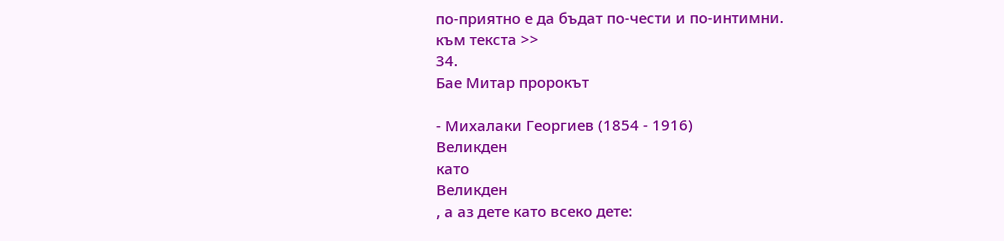по-приятно е да бъдат по-чести и по-интимни.
към текста >>
34.
Бае Митар пророкът

- Михалаки Георгиев (1854 - 1916)
Великден
като
Великден
, а аз дете като всеко дете: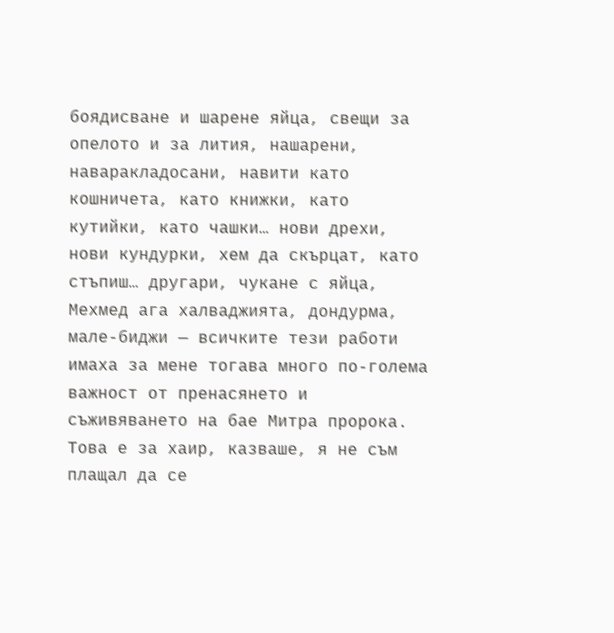боядисване и шарене яйца, свещи за опелото и за лития, нашарени, наваракладосани, навити като кошничета, като книжки, като кутийки, като чашки… нови дрехи, нови кундурки, хем да скърцат, като стъпиш… другари, чукане с яйца, Мехмед ага халваджията, дондурма, мале-биджи — всичките тези работи имаха за мене тогава много по-голема важност от пренасянето и съживяването на бае Митра пророка.
Това е за хаир, казваше, я не съм плащал да се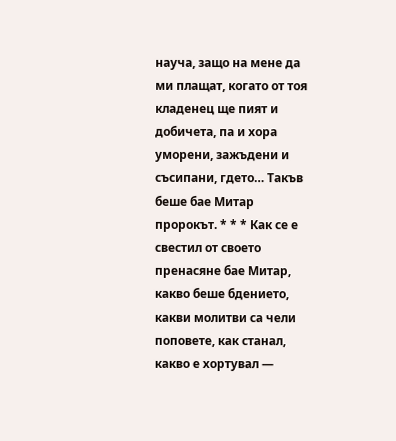науча, защо на мене да ми плащат, когато от тоя кладенец ще пият и добичета, па и хора уморени, зажъдени и съсипани, гдето… Такъв беше бае Митар пророкът. * * * Как се е свестил от своето пренасяне бае Митар, какво беше бдението, какви молитви са чели поповете, как станал, какво е хортувал —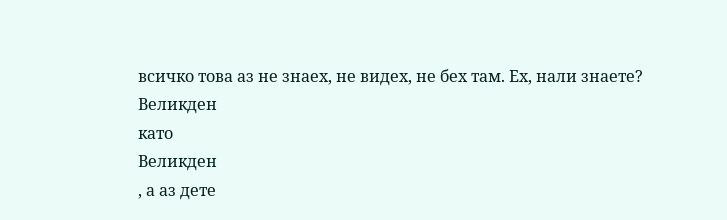всичко това аз не знаех, не видех, не бех там. Ех, нали знаете?
Великден
като
Великден
, а аз дете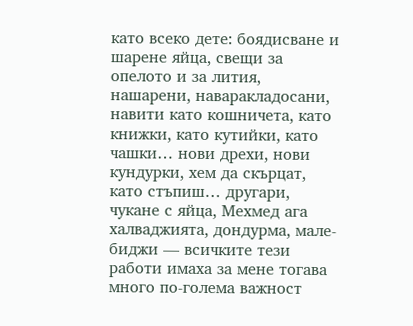като всеко дете: боядисване и шарене яйца, свещи за опелото и за лития, нашарени, наваракладосани, навити като кошничета, като книжки, като кутийки, като чашки… нови дрехи, нови кундурки, хем да скърцат, като стъпиш… другари, чукане с яйца, Мехмед ага халваджията, дондурма, мале-биджи — всичките тези работи имаха за мене тогава много по-голема важност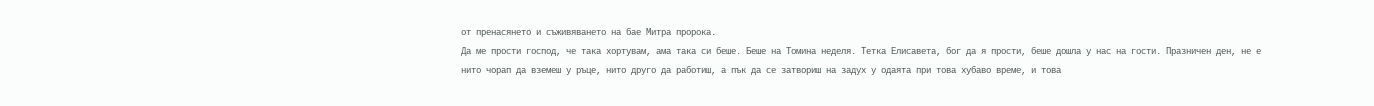от пренасянето и съживяването на бае Митра пророка.
Да ме прости господ, че така хортувам, ама така си беше. Беше на Томина неделя. Тетка Елисавета, бог да я прости, беше дошла у нас на гости. Празничен ден, не е нито чорап да вземеш у ръце, нито друго да работиш, а пък да се затвориш на задух у одаята при това хубаво време, и това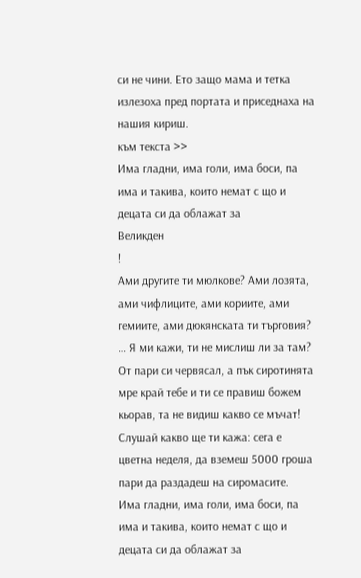си не чини. Ето защо мама и тетка излезоха пред портата и приседнаха на нашия кириш.
към текста >>
Има гладни, има голи, има боси, па има и такива, които немат с що и децата си да облажат за
Великден
!
Ами другите ти мюлкове? Ами лозята, ами чифлиците, ами кориите, ами гемиите, ами дюкянската ти търговия? … Я ми кажи, ти не мислиш ли за там? От пари си червясал, а пък сиротинята мре край тебе и ти се правиш божем кьорав, та не видиш какво се мъчат! Слушай какво ще ти кажа: сега е цветна неделя, да вземеш 5000 гроша пари да раздадеш на сиромасите.
Има гладни, има голи, има боси, па има и такива, които немат с що и децата си да облажат за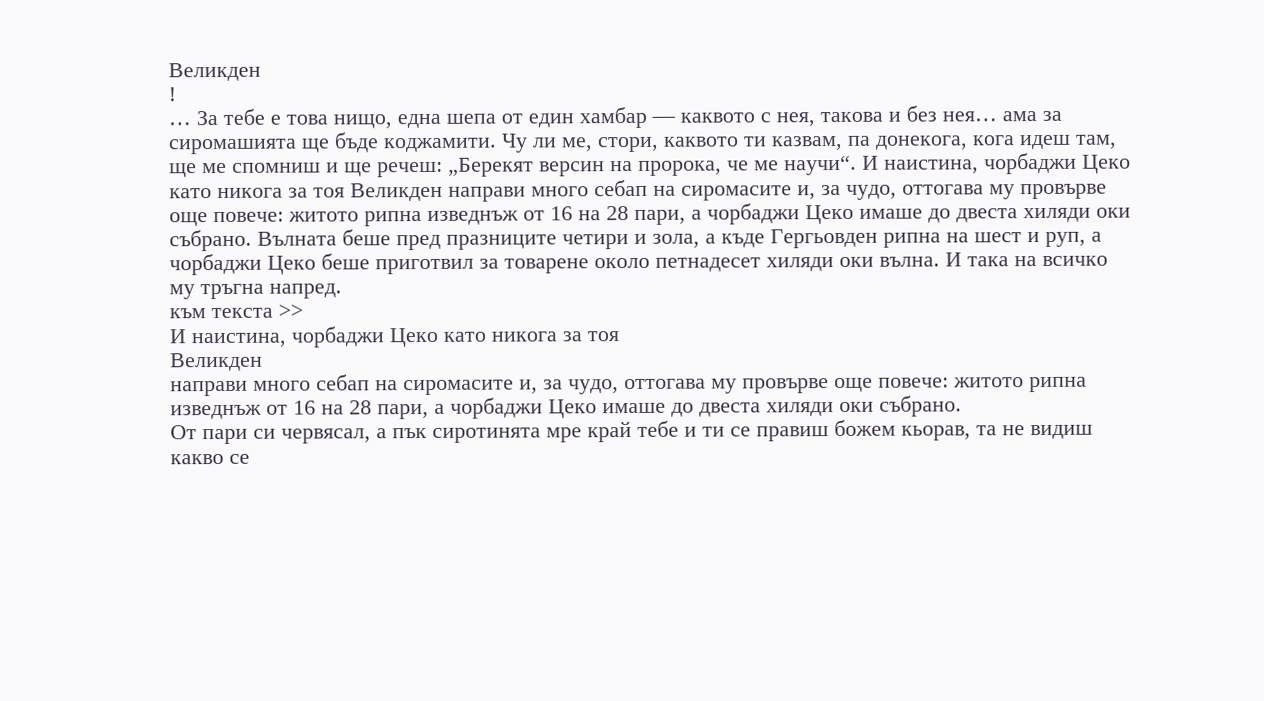Великден
!
… За тебе е това нищо, една шепа от един хамбар — каквото с нея, такова и без нея… ама за сиромашията ще бъде коджамити. Чу ли ме, стори, каквото ти казвам, па донекога, кога идеш там, ще ме спомниш и ще речеш: „Берекят версин на пророка, че ме научи“. И наистина, чорбаджи Цеко като никога за тоя Великден направи много себап на сиромасите и, за чудо, оттогава му провърве още повече: житото рипна изведнъж от 16 на 28 пари, а чорбаджи Цеко имаше до двеста хиляди оки събрано. Вълната беше пред празниците четири и зола, а къде Гергьовден рипна на шест и руп, а чорбаджи Цеко беше приготвил за товарене около петнадесет хиляди оки вълна. И така на всичко му тръгна напред.
към текста >>
И наистина, чорбаджи Цеко като никога за тоя
Великден
направи много себап на сиромасите и, за чудо, оттогава му провърве още повече: житото рипна изведнъж от 16 на 28 пари, а чорбаджи Цеко имаше до двеста хиляди оки събрано.
От пари си червясал, а пък сиротинята мре край тебе и ти се правиш божем кьорав, та не видиш какво се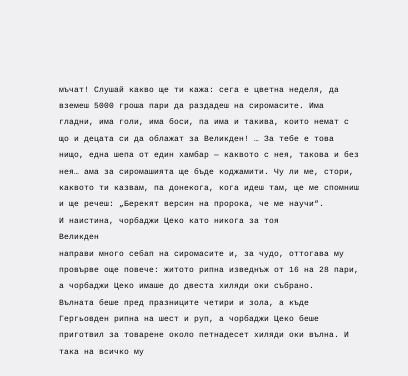мъчат! Слушай какво ще ти кажа: сега е цветна неделя, да вземеш 5000 гроша пари да раздадеш на сиромасите. Има гладни, има голи, има боси, па има и такива, които немат с що и децата си да облажат за Великден! … За тебе е това нищо, една шепа от един хамбар — каквото с нея, такова и без нея… ама за сиромашията ще бъде коджамити. Чу ли ме, стори, каквото ти казвам, па донекога, кога идеш там, ще ме спомниш и ще речеш: „Берекят версин на пророка, че ме научи“.
И наистина, чорбаджи Цеко като никога за тоя
Великден
направи много себап на сиромасите и, за чудо, оттогава му провърве още повече: житото рипна изведнъж от 16 на 28 пари, а чорбаджи Цеко имаше до двеста хиляди оки събрано.
Вълната беше пред празниците четири и зола, а къде Гергьовден рипна на шест и руп, а чорбаджи Цеко беше приготвил за товарене около петнадесет хиляди оки вълна. И така на всичко му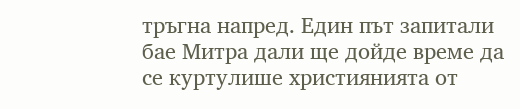тръгна напред. Един път запитали бае Митра дали ще дойде време да се куртулише християнията от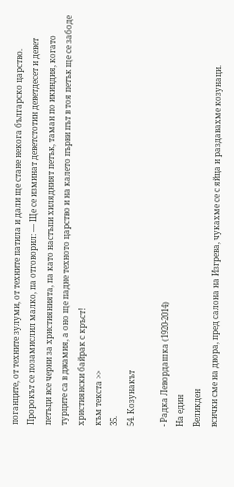поганците, от техните зулуми, от техните патила и дали ще стане некога българско царство. Пророкът се позамислил малко, па отговорил: — Ще се изминат деветстотин деветдесет и девет петъци все черни за християнията, па като настъпи хилядният петък, таман по икиндия, когато турците са в джамия, а оно ще падне техното царство и на калето първи път в тоя петък ще се забоде християнски байрак с кръст!
към текста >>
35.
54. Козунакът

- Радка Левордашка (1920-2014)
На един
Великден
всички сме на двора, пред салона на Изгрева, чукахме се с яйца и раздавахме козунаци.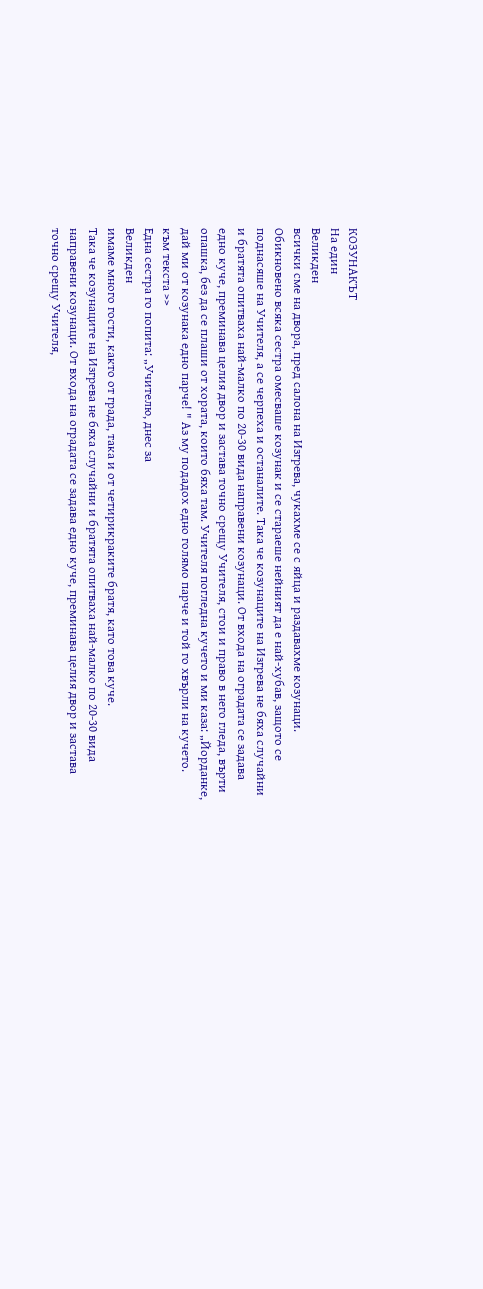КОЗУНАКЪТ
На един
Великден
всички сме на двора, пред салона на Изгрева, чукахме се с яйца и раздавахме козунаци.
Обикновено всяка сестра омесваше козунак и се стараеше нейният да е най-хубав, защото се поднасяше на Учителя, а се черпеха и останалите. Така че козунаците на Изгрева не бяха случайни и братята опитваха най-малко по 20-30 вида направени козунаци. От входа на оградата се задава едно куче, преминава целия двор и застава точно срещу Учителя, стои и право в него гледа, върти опашка, без да се плаши от хората, които бяха там. Учителя погледна кучето и ми каза: „Йорданке, дай ми от козунака едно парче! " Аз му подадох едно голямо парче и той го хвърли на кучето.
към текста >>
Една сестра го попита: „Учителю, днес за
Великден
имаме много гости, както от града, така и от четирикраките братя, като това куче.
Така че козунаците на Изгрева не бяха случайни и братята опитваха най-малко по 20-30 вида направени козунаци. От входа на оградата се задава едно куче, преминава целия двор и застава точно срещу Учителя,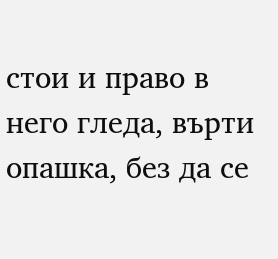стои и право в него гледа, върти опашка, без да се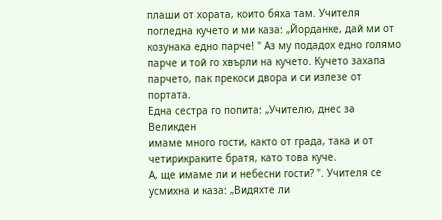плаши от хората, които бяха там. Учителя погледна кучето и ми каза: „Йорданке, дай ми от козунака едно парче! " Аз му подадох едно голямо парче и той го хвърли на кучето. Кучето захапа парчето, пак прекоси двора и си излезе от портата.
Една сестра го попита: „Учителю, днес за
Великден
имаме много гости, както от града, така и от четирикраките братя, като това куче.
А, ще имаме ли и небесни гости? ". Учителя се усмихна и каза: „Видяхте ли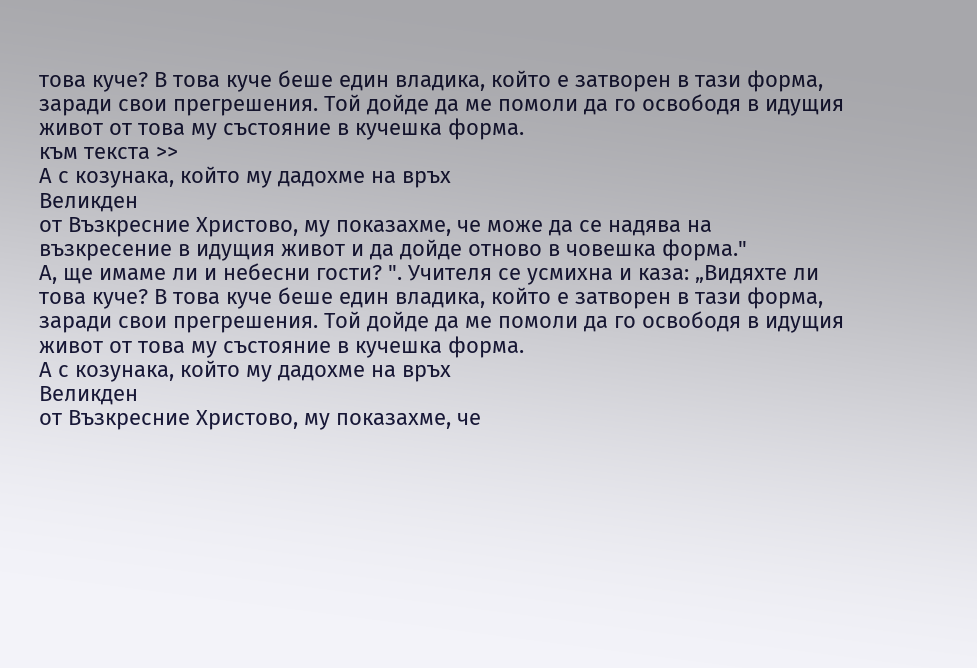това куче? В това куче беше един владика, който е затворен в тази форма, заради свои прегрешения. Той дойде да ме помоли да го освободя в идущия живот от това му състояние в кучешка форма.
към текста >>
А с козунака, който му дадохме на връх
Великден
от Възкресние Христово, му показахме, че може да се надява на възкресение в идущия живот и да дойде отново в човешка форма."
А, ще имаме ли и небесни гости? ". Учителя се усмихна и каза: „Видяхте ли това куче? В това куче беше един владика, който е затворен в тази форма, заради свои прегрешения. Той дойде да ме помоли да го освободя в идущия живот от това му състояние в кучешка форма.
А с козунака, който му дадохме на връх
Великден
от Възкресние Христово, му показахме, че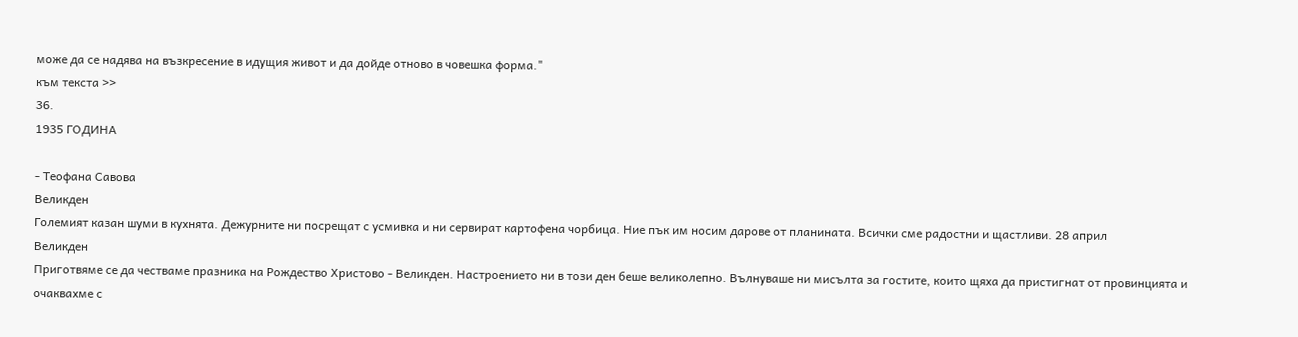може да се надява на възкресение в идущия живот и да дойде отново в човешка форма."
към текста >>
36.
1935 ГОДИНА

- Теофана Савова
Великден
Големият казан шуми в кухнята. Дежурните ни посрещат с усмивка и ни сервират картофена чорбица. Ние пък им носим дарове от планината. Всички сме радостни и щастливи. 28 април
Великден
Приготвяме се да честваме празника на Рождество Христово - Великден. Настроението ни в този ден беше великолепно. Вълнуваше ни мисълта за гостите, които щяха да пристигнат от провинцията и очаквахме с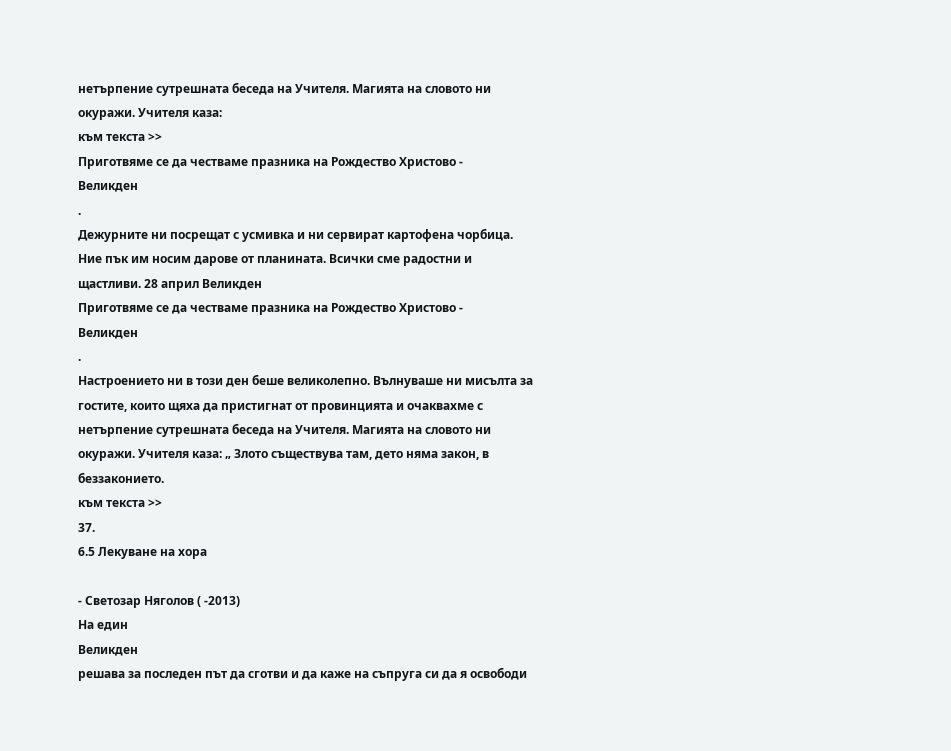нетърпение сутрешната беседа на Учителя. Магията на словото ни окуражи. Учителя каза:
към текста >>
Приготвяме се да честваме празника на Рождество Христово -
Великден
.
Дежурните ни посрещат с усмивка и ни сервират картофена чорбица. Ние пък им носим дарове от планината. Всички сме радостни и щастливи. 28 април Великден
Приготвяме се да честваме празника на Рождество Христово -
Великден
.
Настроението ни в този ден беше великолепно. Вълнуваше ни мисълта за гостите, които щяха да пристигнат от провинцията и очаквахме с нетърпение сутрешната беседа на Учителя. Магията на словото ни окуражи. Учителя каза: „ Злото съществува там, дето няма закон, в беззаконието.
към текста >>
37.
6.5 Лекуване на хора

- Светозар Няголов ( -2013)
На един
Великден
решава за последен път да сготви и да каже на съпруга си да я освободи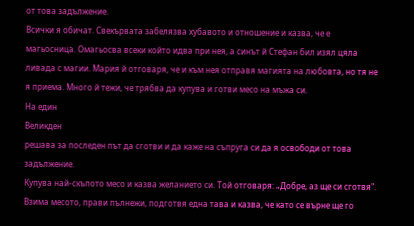от това задължение.
Всички я обичат. Свекървата забелязва хубавото и отношение и казва, че е магьосница. Омагьосва всеки който идва при нея, а синът й Стефан бил изял цяла ливада с магии. Мария й отговаря, че и към нея отправя магията на любовта, но тя не я приема. Много й тежи, че трябва да купува и готви месо на мъжа си.
На един
Великден
решава за последен път да сготви и да каже на съпруга си да я освободи от това задължение.
Купува най-скъпото месо и казва желанието си. Той отговаря: „Добре, аз ще си сготвя". Взима месото, прави пълнежи, подготвя една тава и казва, че като се върне ще го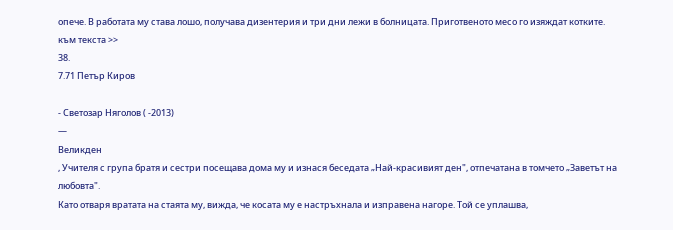опече. В работата му става лошо, получава дизентерия и три дни лежи в болницата. Приготвеното месо го изяждат котките.
към текста >>
38.
7.71 Петър Киров

- Светозар Няголов ( -2013)
—
Великден
, Учителя с група братя и сестри посещава дома му и изнася беседата „Най-красивият ден", отпечатана в томчето „Заветът на любовта".
Като отваря вратата на стаята му, вижда, че косата му е настръхнала и изправена нагоре. Той се уплашва,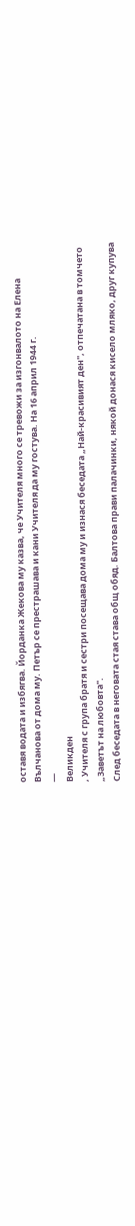оставя водата и избягва. Йорданка Жекова му казва, че Учителя много се тревожи за изгонвалото на Елена Вълчанова от дома му. Петър се престрашава и кани Учителя да му гостува. На 16 април 1944 г.
—
Великден
, Учителя с група братя и сестри посещава дома му и изнася беседата „Най-красивият ден", отпечатана в томчето „Заветът на любовта".
След беседата в неговата стая става общ обяд. Балтова прави палачинки, някой донася кисело мляко, друг купува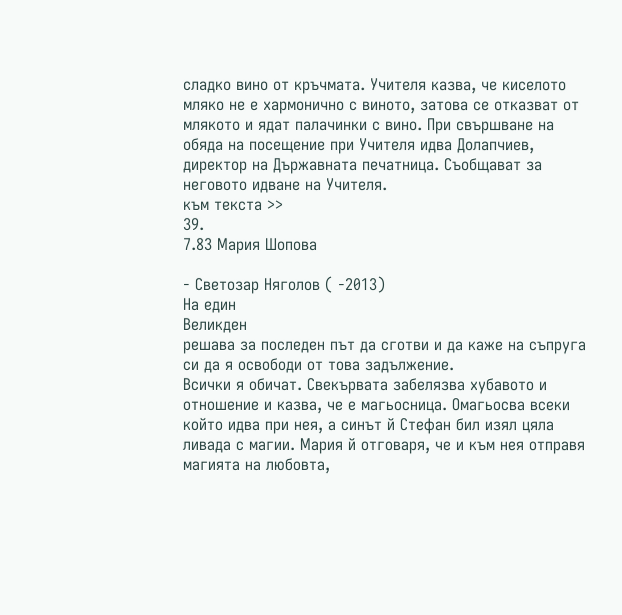сладко вино от кръчмата. Учителя казва, че киселото мляко не е хармонично с виното, затова се отказват от млякото и ядат палачинки с вино. При свършване на обяда на посещение при Учителя идва Долапчиев, директор на Държавната печатница. Съобщават за неговото идване на Учителя.
към текста >>
39.
7.83 Мария Шопова

- Светозар Няголов ( -2013)
На един
Великден
решава за последен път да сготви и да каже на съпруга си да я освободи от това задължение.
Всички я обичат. Свекървата забелязва хубавото и отношение и казва, че е магьосница. Омагьосва всеки който идва при нея, а синът й Стефан бил изял цяла ливада с магии. Мария й отговаря, че и към нея отправя магията на любовта,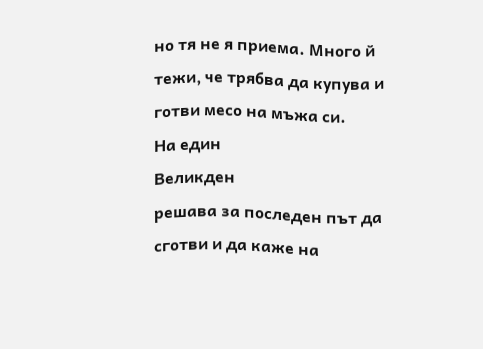но тя не я приема. Много й тежи, че трябва да купува и готви месо на мъжа си.
На един
Великден
решава за последен път да сготви и да каже на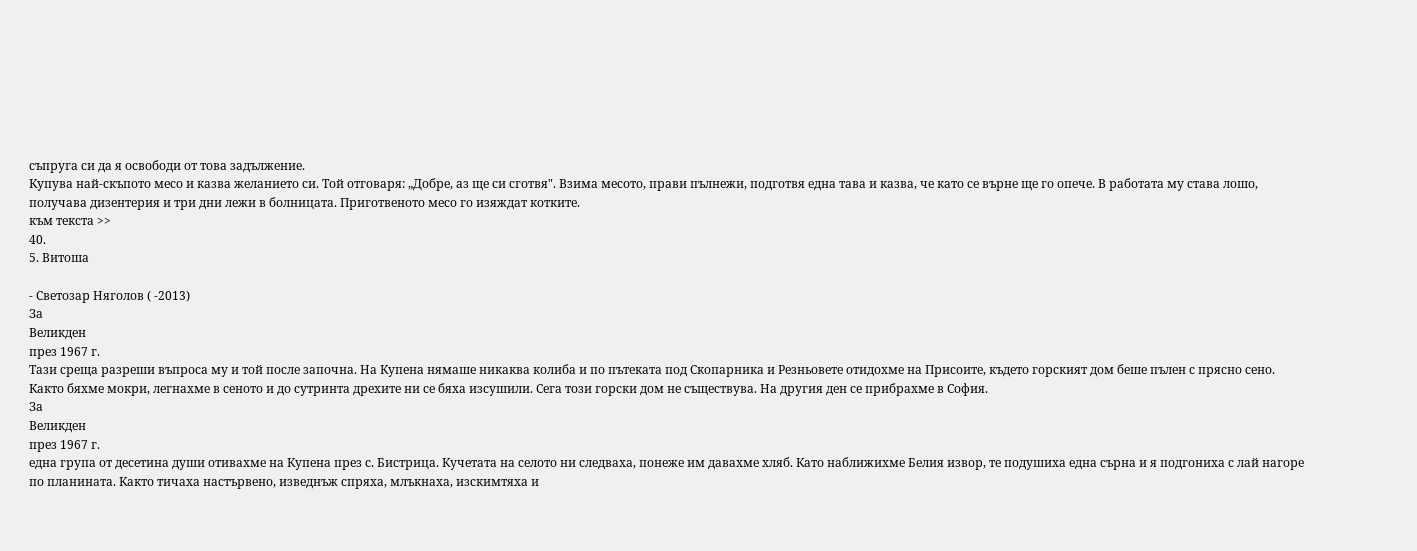съпруга си да я освободи от това задължение.
Купува най-скъпото месо и казва желанието си. Той отговаря: „Добре, аз ще си сготвя". Взима месото, прави пълнежи, подготвя една тава и казва, че като се върне ще го опече. В работата му става лошо, получава дизентерия и три дни лежи в болницата. Приготвеното месо го изяждат котките.
към текста >>
40.
5. Витоша

- Светозар Няголов ( -2013)
За
Великден
през 1967 г.
Тази среща разреши въпроса му и той после започна. На Купена нямаше никаква колиба и по пътеката под Скопарника и Резньовете отидохме на Присоите, където горският дом беше пълен с прясно сено. Както бяхме мокри, легнахме в сеното и до сутринта дрехите ни се бяха изсушили. Сега този горски дом не съществува. На другия ден се прибрахме в София.
За
Великден
през 1967 г.
една група от десетина души отивахме на Купена през с. Бистрица. Кучетата на селото ни следваха, понеже им давахме хляб. Като наближихме Белия извор, те подушиха една сърна и я подгониха с лай нагоре по планината. Както тичаха настървено, изведнъж спряха, млъкнаха, изскимтяха и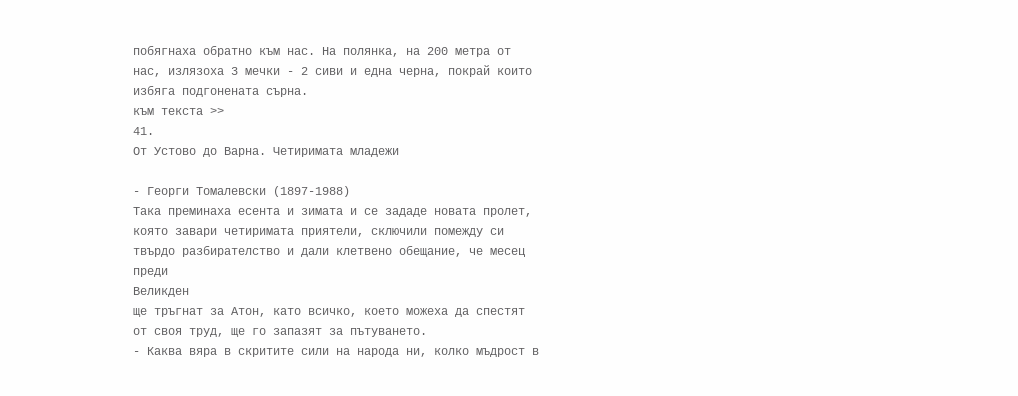побягнаха обратно към нас. На полянка, на 200 метра от нас, излязоха 3 мечки - 2 сиви и една черна, покрай които избяга подгонената сърна.
към текста >>
41.
От Устово до Варна. Четиримата младежи

- Георги Томалевски (1897-1988)
Така преминаха есента и зимата и се зададе новата пролет, която завари четиримата приятели, сключили помежду си твърдо разбирателство и дали клетвено обещание, че месец преди
Великден
ще тръгнат за Атон, като всичко, което можеха да спестят от своя труд, ще го запазят за пътуването.
- Каква вяра в скритите сили на народа ни, колко мъдрост в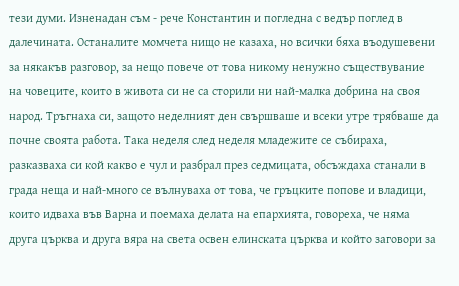тези думи. Изненадан съм - рече Константин и погледна с ведър поглед в далечината. Останалите момчета нищо не казаха, но всички бяха въодушевени за някакъв разговор, за нещо повече от това никому ненужно съществувание на човеците, които в живота си не са сторили ни най-малка добрина на своя народ. Тръгнаха си, защото неделният ден свършваше и всеки утре трябваше да почне своята работа. Така неделя след неделя младежите се събираха, разказваха си кой какво е чул и разбрал през седмицата, обсъждаха станали в града неща и най-много се вълнуваха от това, че гръцките попове и владици, които идваха във Варна и поемаха делата на епархията, говореха, че няма друга църква и друга вяра на света освен елинската църква и който заговори за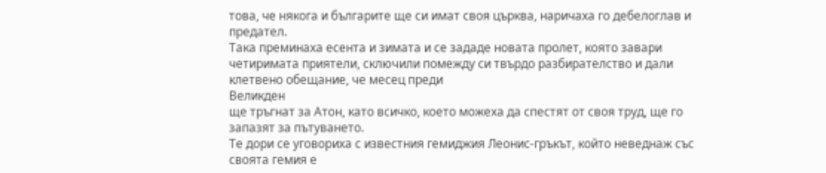това, че някога и българите ще си имат своя църква, наричаха го дебелоглав и предател.
Така преминаха есента и зимата и се зададе новата пролет, която завари четиримата приятели, сключили помежду си твърдо разбирателство и дали клетвено обещание, че месец преди
Великден
ще тръгнат за Атон, като всичко, което можеха да спестят от своя труд, ще го запазят за пътуването.
Те дори се уговориха с известния гемиджия Леонис-гръкът, който неведнаж със своята гемия е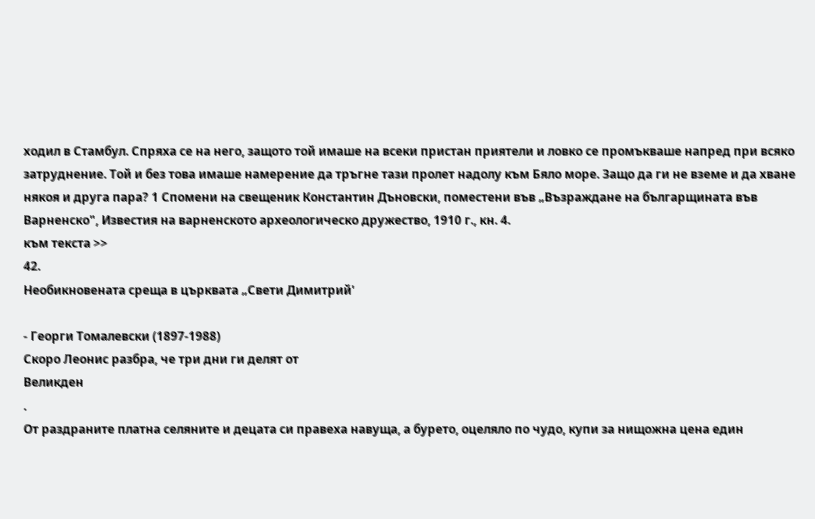ходил в Стамбул. Спряха се на него, защото той имаше на всеки пристан приятели и ловко се промъкваше напред при всяко затруднение. Той и без това имаше намерение да тръгне тази пролет надолу към Бяло море. Защо да ги не вземе и да хване някоя и друга пара? 1 Спомени на свещеник Константин Дъновски, поместени във „Възраждане на българщината във Варненско", Известия на варненското археологическо дружество, 1910 г., кн. 4.
към текста >>
42.
Необикновената среща в църквата „Свети Димитрий'

- Георги Томалевски (1897-1988)
Скоро Леонис разбра, че три дни ги делят от
Великден
.
От раздраните платна селяните и децата си правеха навуща, а бурето, оцеляло по чудо, купи за нищожна цена един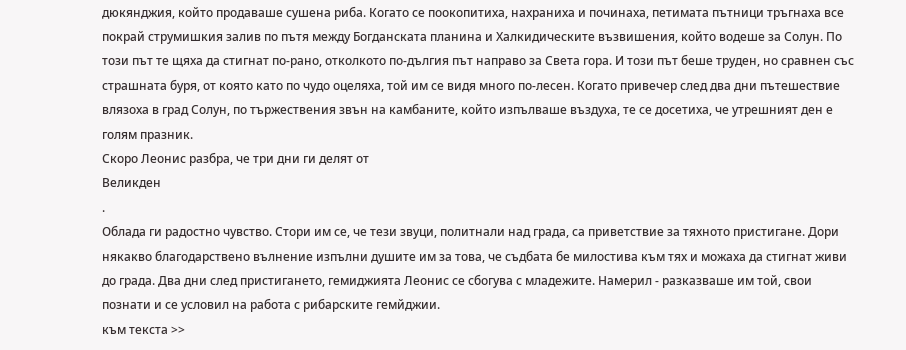дюкянджия, който продаваше сушена риба. Когато се поокопитиха, нахраниха и починаха, петимата пътници тръгнаха все покрай струмишкия залив по пътя между Богданската планина и Халкидическите възвишения, който водеше за Солун. По този път те щяха да стигнат по-рано, отколкото по-дългия път направо за Света гора. И този път беше труден, но сравнен със страшната буря, от която като по чудо оцеляха, той им се видя много по-лесен. Когато привечер след два дни пътешествие влязоха в град Солун, по тържествения звън на камбаните, който изпълваше въздуха, те се досетиха, че утрешният ден е голям празник.
Скоро Леонис разбра, че три дни ги делят от
Великден
.
Облада ги радостно чувство. Стори им се, че тези звуци, политнали над града, са приветствие за тяхното пристигане. Дори някакво благодарствено вълнение изпълни душите им за това, че съдбата бе милостива към тях и можаха да стигнат живи до града. Два дни след пристигането, гемиджията Леонис се сбогува с младежите. Намерил - разказваше им той, свои познати и се условил на работа с рибарските гемйджии.
към текста >>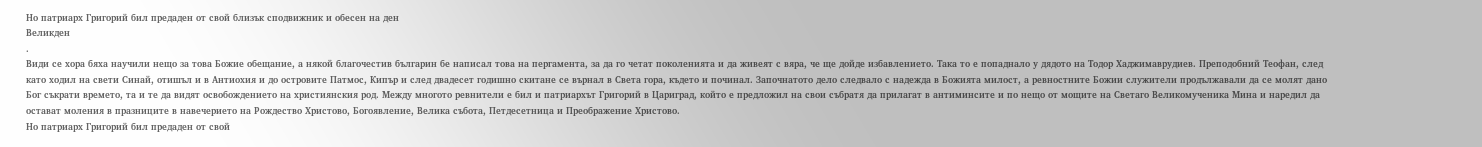Но патриарх Григорий бил предаден от свой близък сподвижник и обесен на ден
Великден
.
Види се хора бяха научили нещо за това Божие обещание, а някой благочестив българин бе написал това на пергамента, за да го четат поколенията и да живеят с вяра, че ще дойде избавлението. Така то е попаднало у дядото на Тодор Хаджимаврудиев. Преподобний Теофан, след като ходил на свети Синай, отишъл и в Антиохия и до островите Патмос, Кипър и след двадесет годишно скитане се върнал в Света гора, където и починал. Започнатото дело следвало с надежда в Божията милост, а ревностните Божии служители продължавали да се молят дано Бог съкрати времето, та и те да видят освобождението на християнския род. Между многото ревнители е бил и патриархът Григорий в Цариград, който е предложил на свои събратя да прилагат в антиминсите и по нещо от мощите на Светаго Великомученика Мина и наредил да остават моления в празниците в навечерието на Рождество Христово, Богоявление, Велика събота, Петдесетница и Преображение Христово.
Но патриарх Григорий бил предаден от свой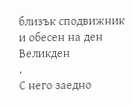близък сподвижник и обесен на ден
Великден
.
С него заедно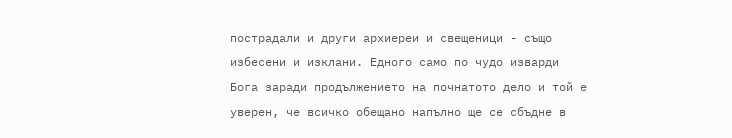пострадали и други архиереи и свещеници - също избесени и изклани. Едного само по чудо изварди Бога заради продължението на почнатото дело и той е уверен, че всичко обещано напълно ще се сбъдне в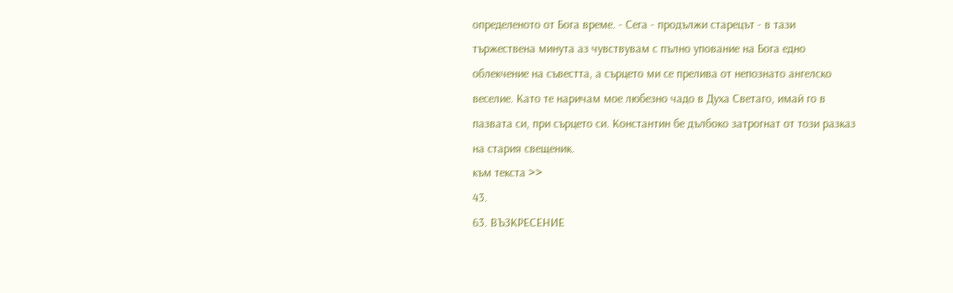определеното от Бога време. - Сега - продължи старецът - в тази тържествена минута аз чувствувам с пълно упование на Бога едно облекчение на съвестта, а сърцето ми се прелива от непознато ангелско веселие. Като те наричам мое любезно чадо в Духа Светаго, имай го в пазвата си, при сърцето си. Константин бе дълбоко затрогнат от този разказ на стария свещеник.
към текста >>
43.
63. ВЪЗКРЕСЕНИЕ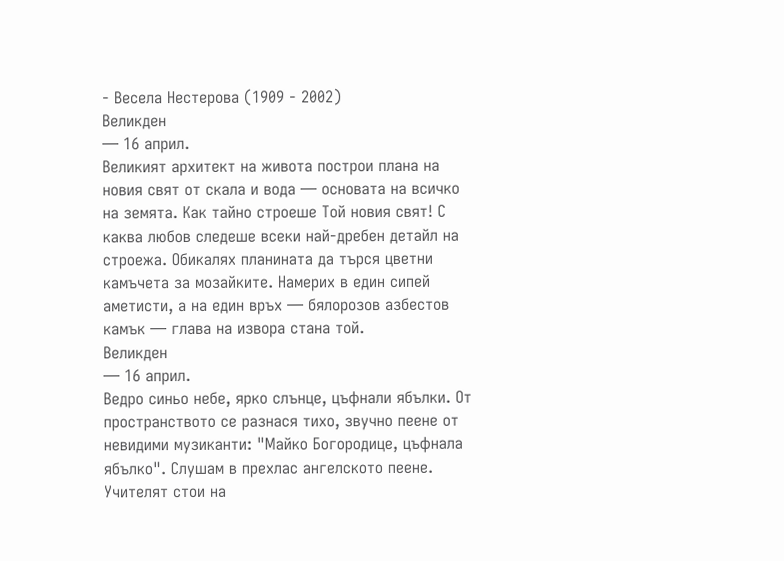- Весела Нестерова (1909 - 2002)
Великден
— 16 април.
Великият архитект на живота построи плана на новия свят от скала и вода — основата на всичко на земята. Как тайно строеше Той новия свят! С каква любов следеше всеки най-дребен детайл на строежа. Обикалях планината да търся цветни камъчета за мозайките. Намерих в един сипей аметисти, а на един връх — бялорозов азбестов камък — глава на извора стана той.
Великден
— 16 април.
Ведро синьо небе, ярко слънце, цъфнали ябълки. От пространството се разнася тихо, звучно пеене от невидими музиканти: "Майко Богородице, цъфнала ябълко". Слушам в прехлас ангелското пеене. Учителят стои на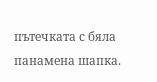пътечката с бяла панамена шапка.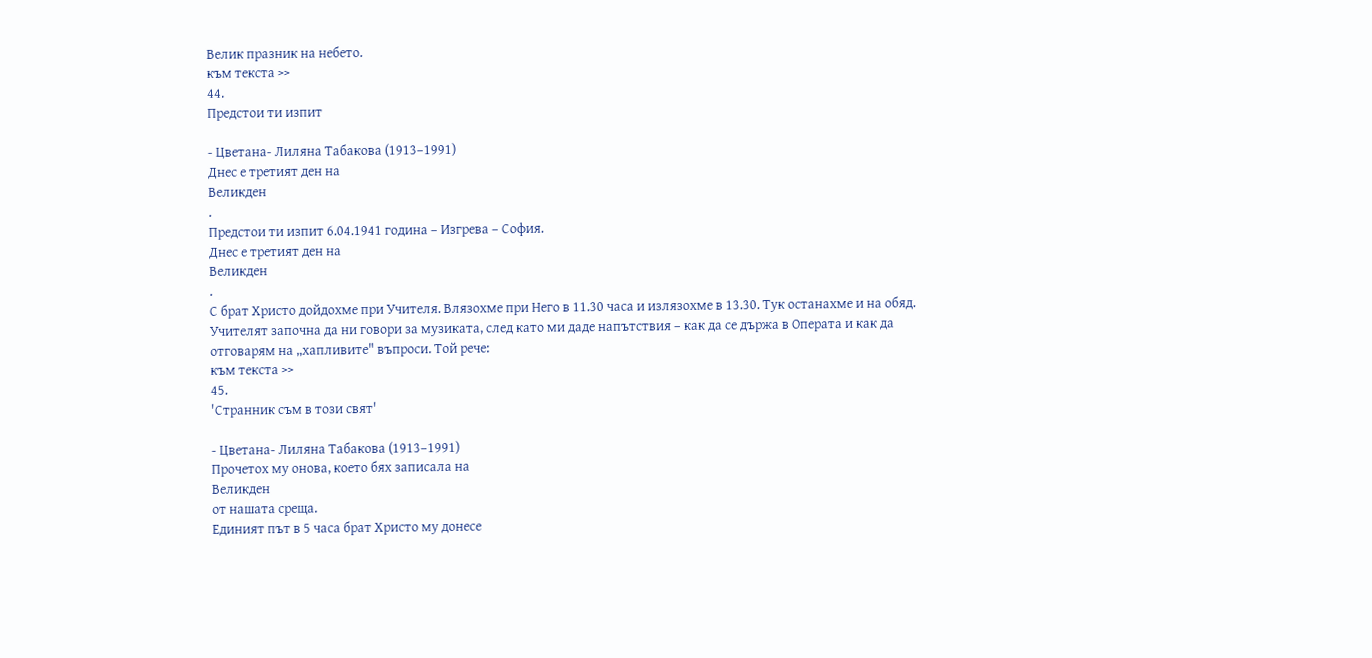Велик празник на небето.
към текста >>
44.
Предстои ти изпит

- Цветана- Лиляна Табакова (1913–1991)
Днес е третият ден на
Великден
.
Предстои ти изпит 6.04.1941 година – Изгрева – София.
Днес е третият ден на
Великден
.
С брат Христо дойдохме при Учителя. Влязохме при Него в 11.30 часа и излязохме в 13.30. Тук останахме и на обяд. Учителят започна да ни говори за музиката, след като ми даде напътствия – как да се държа в Операта и как да отговарям на „хапливите" въпроси. Той рече:
към текста >>
45.
'Странник съм в този свят'

- Цветана- Лиляна Табакова (1913–1991)
Прочетох му онова, което бях записала на
Великден
от нашата среща.
Единият път в 5 часа брат Христо му донесе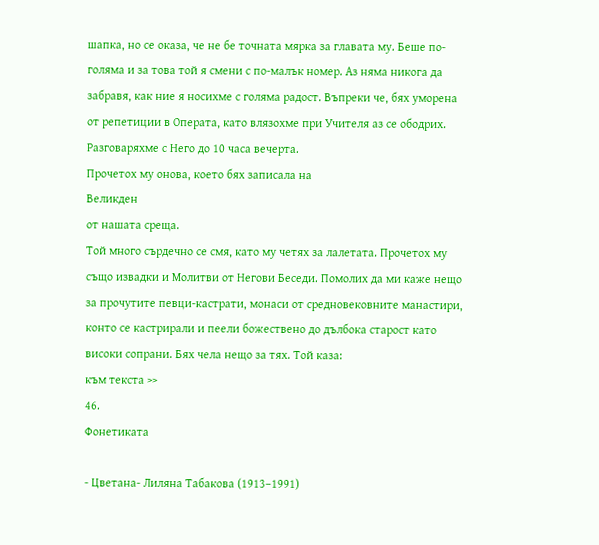шапка, но се оказа, че не бе точната мярка за главата му. Беше по-голяма и за това той я смени с по-малък номер. Аз няма никога да забравя, как ние я носихме с голяма радост. Въпреки че, бях уморена от репетиции в Операта, като влязохме при Учителя аз се ободрих. Разговаряхме с Него до 10 часа вечерта.
Прочетох му онова, което бях записала на
Великден
от нашата среща.
Той много сърдечно се смя, като му четях за лалетата. Прочетох му също извадки и Молитви от Негови Беседи. Помолих да ми каже нещо за прочутите певци-кастрати, монаси от средновековните манастири, конто се кастрирали и пеели божествено до дълбока старост като високи сопрани. Бях чела нещо за тях. Той каза:
към текста >>
46.
Фонетиката

- Цветана- Лиляна Табакова (1913–1991)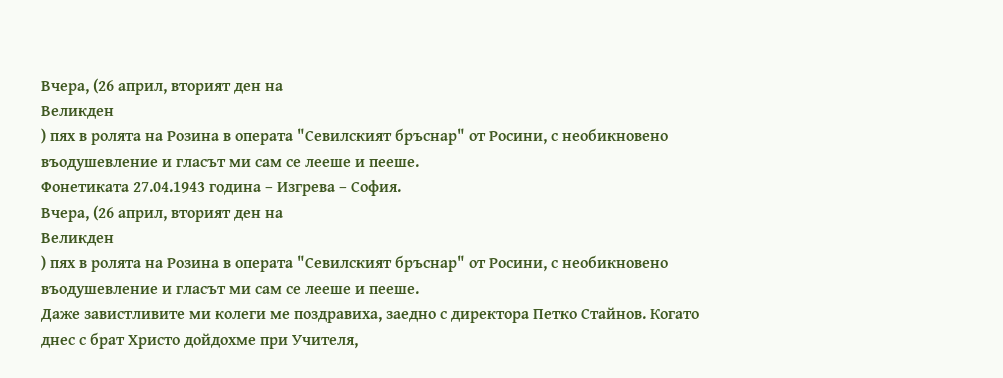Вчера, (26 април, вторият ден на
Великден
) пях в ролята на Розина в операта "Севилският бръснар" от Росини, с необикновено въодушевление и гласът ми сам се лееше и пееше.
Фонетиката 27.04.1943 година – Изгрева – София.
Вчера, (26 април, вторият ден на
Великден
) пях в ролята на Розина в операта "Севилският бръснар" от Росини, с необикновено въодушевление и гласът ми сам се лееше и пееше.
Даже завистливите ми колеги ме поздравиха, заедно с директора Петко Стайнов. Когато днес с брат Христо дойдохме при Учителя,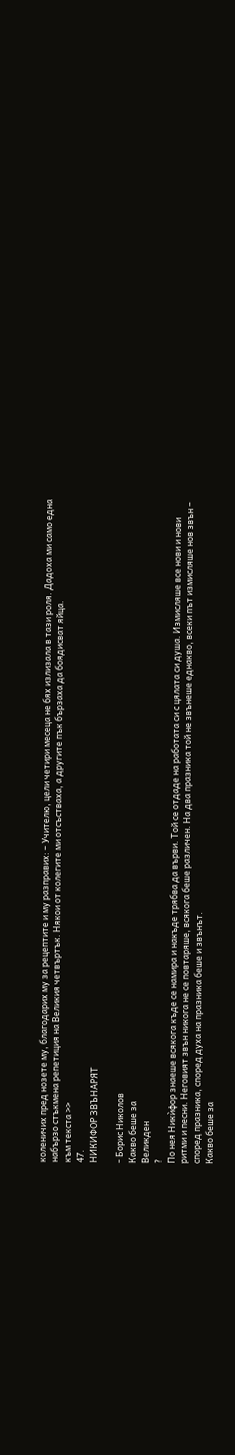коленичих пред нозете му, благодарих му за рецептите и му разправих: – Учителю, цели четири месеца не бях излизала в тази роля. Дадоха ми само една набързо стъкмена репетиция на Великия четвъртък. Някои от колегите ми отсъстваха, а другите пък бързаха да боядисват яйца.
към текста >>
47.
НИКИФОР ЗВЪНАРЯТ

- Борис Николов
Какво беше за
Великден
?
По нея Никѝфор знаеше всякога къде се намира и накъде трябва да върви. Той се отдаде на работата си с цялата си душа. Измисляше все нови и нови ритми и песни. Неговият звън никога не се повтаряше, всякога беше различен. На два празника той не звънеше еднакво, всеки път измисляше нов звън – според празника, според духа на празника беше и звънът.
Какво беше за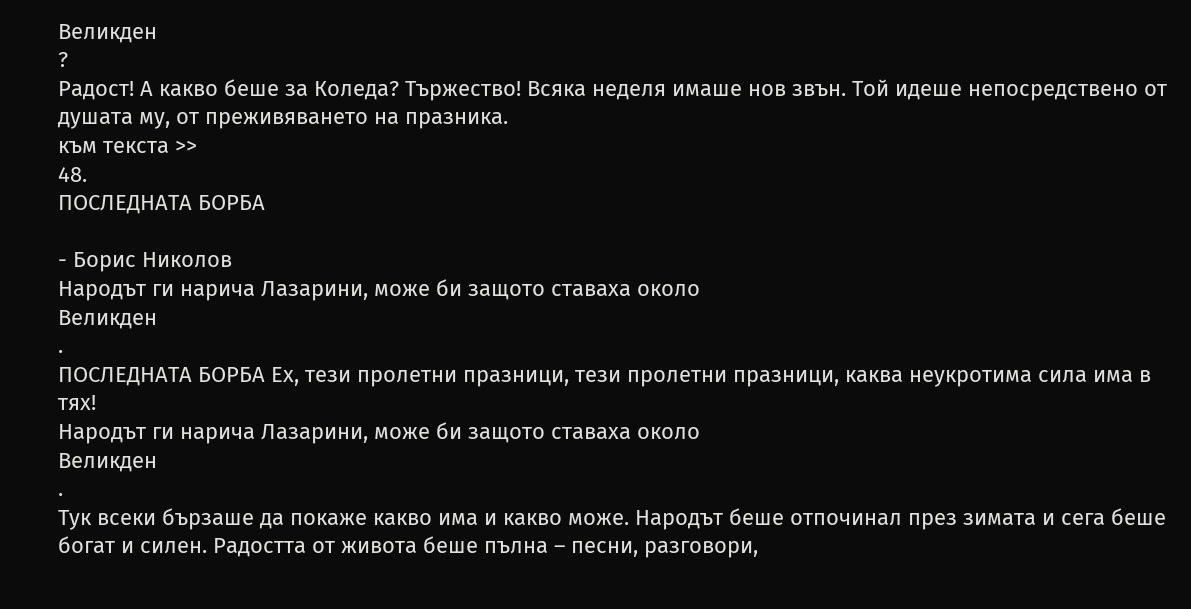Великден
?
Радост! А какво беше за Коледа? Тържество! Всяка неделя имаше нов звън. Той идеше непосредствено от душата му, от преживяването на празника.
към текста >>
48.
ПОСЛЕДНАТА БОРБА

- Борис Николов
Народът ги нарича Лазарини, може би защото ставаха около
Великден
.
ПОСЛЕДНАТА БОРБА Ех, тези пролетни празници, тези пролетни празници, каква неукротима сила има в тях!
Народът ги нарича Лазарини, може би защото ставаха около
Великден
.
Тук всеки бързаше да покаже какво има и какво може. Народът беше отпочинал през зимата и сега беше богат и силен. Радостта от живота беше пълна – песни, разговори,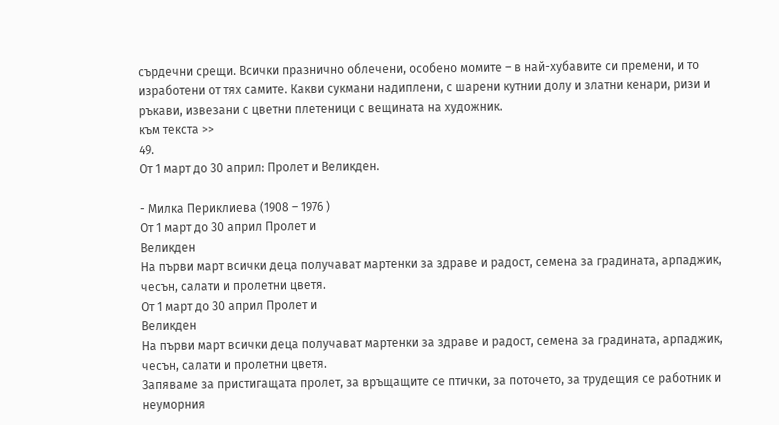сърдечни срещи. Всички празнично облечени, особено момите – в най-хубавите си премени, и то изработени от тях самите. Какви сукмани надиплени, с шарени кутнии долу и златни кенари, ризи и ръкави, извезани с цветни плетеници с вещината на художник.
към текста >>
49.
От 1 март до 30 април: Пролет и Великден.

- Милка Периклиева (1908 – 1976 )
От 1 март до 30 април Пролет и
Великден
На първи март всички деца получават мартенки за здраве и радост, семена за градината, арпаджик, чесън, салати и пролетни цветя.
От 1 март до 30 април Пролет и
Великден
На първи март всички деца получават мартенки за здраве и радост, семена за градината, арпаджик, чесън, салати и пролетни цветя.
Запяваме за пристигащата пролет, за връщащите се птички, за поточето, за трудещия се работник и неуморния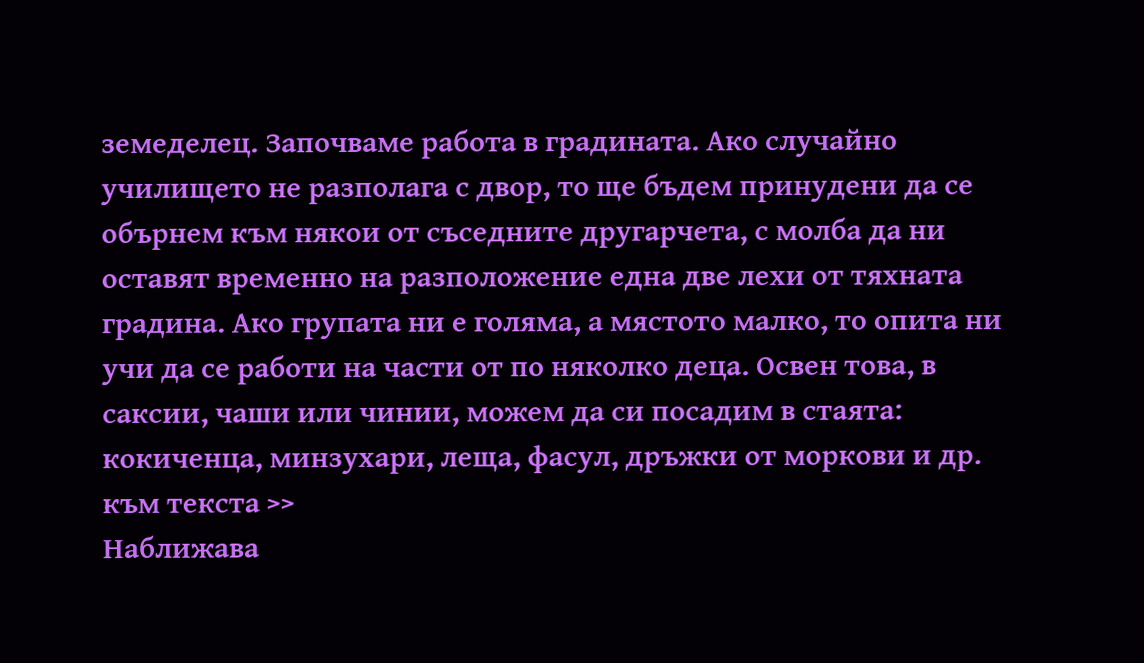земеделец. Започваме работа в градината. Ако случайно училището не разполага с двор, то ще бъдем принудени да се обърнем към някои от съседните другарчета, с молба да ни оставят временно на разположение една две лехи от тяхната градина. Ако групата ни е голяма, а мястото малко, то опита ни учи да се работи на части от по няколко деца. Освен това, в саксии, чаши или чинии, можем да си посадим в стаята: кокиченца, минзухари, леща, фасул, дръжки от моркови и др.
към текста >>
Наближава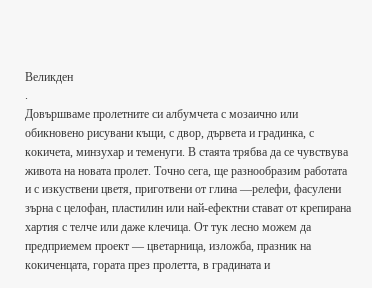Великден
.
Довършваме пролетните си албумчета с мозаично или обикновено рисувани къщи, с двор, дървета и градинка, с кокичета, минзухар и теменуги. В стаята трябва да се чувствува живота на новата пролет. Точно сега, ще разнообразим работата и с изкуствени цветя, приготвени от глина —релефи, фасулени зърна с целофан, пластилин или най-ефектни стават от крепирана хартия с телче или даже клечица. От тук лесно можем да предприемем проект — цветарница, изложба, празник на кокиченцата, гората през пролетта, в градината и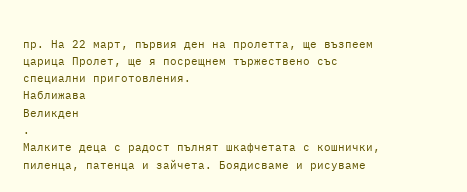пр. На 22 март, първия ден на пролетта, ще възпеем царица Пролет, ще я посрещнем тържествено със специални приготовления.
Наближава
Великден
.
Малките деца с радост пълнят шкафчетата с кошнички, пиленца, патенца и зайчета. Боядисваме и рисуваме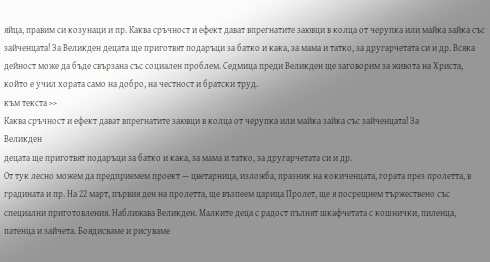яйца, правим си козунаци и пр. Каква сръчност и ефект дават впрегнатите заювци в колца от черупка или майка зайка със зайченцата! За Великден децата ще приготвят подаръци за батко и кака, за мама и татко, за другарчетата си и др. Всяка дейност може да бъде свързана със социален проблем. Седмица преди Великден ще заговорим за живота на Христа, който е учил хората само на добро, на честност и братски труд.
към текста >>
Каква сръчност и ефект дават впрегнатите заювци в колца от черупка или майка зайка със зайченцата! За
Великден
децата ще приготвят подаръци за батко и кака, за мама и татко, за другарчетата си и др.
От тук лесно можем да предприемем проект — цветарница, изложба, празник на кокиченцата, гората през пролетта, в градината и пр. На 22 март, първия ден на пролетта, ще възпеем царица Пролет, ще я посрещнем тържествено със специални приготовления. Наближава Великден. Малките деца с радост пълнят шкафчетата с кошнички, пиленца, патенца и зайчета. Боядисваме и рисуваме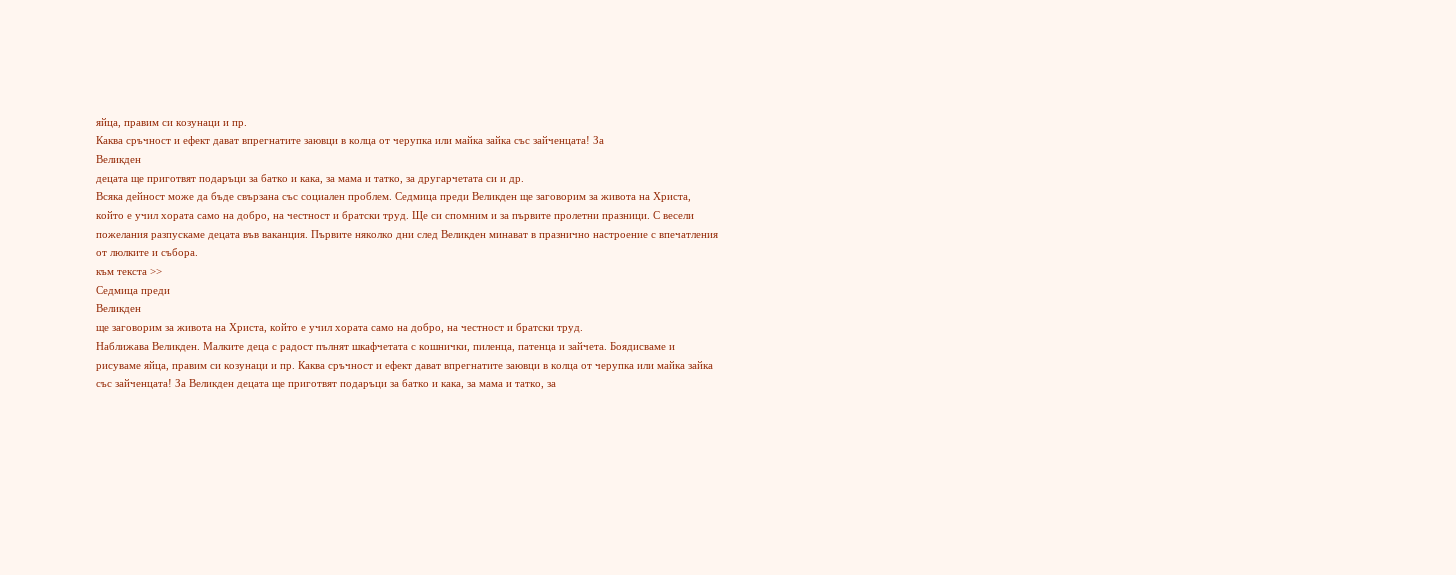яйца, правим си козунаци и пр.
Каква сръчност и ефект дават впрегнатите заювци в колца от черупка или майка зайка със зайченцата! За
Великден
децата ще приготвят подаръци за батко и кака, за мама и татко, за другарчетата си и др.
Всяка дейност може да бъде свързана със социален проблем. Седмица преди Великден ще заговорим за живота на Христа, който е учил хората само на добро, на честност и братски труд. Ще си спомним и за първите пролетни празници. С весели пожелания разпускаме децата във ваканция. Първите няколко дни след Великден минават в празнично настроение с впечатления от люлките и събора.
към текста >>
Седмица преди
Великден
ще заговорим за живота на Христа, който е учил хората само на добро, на честност и братски труд.
Наближава Великден. Малките деца с радост пълнят шкафчетата с кошнички, пиленца, патенца и зайчета. Боядисваме и рисуваме яйца, правим си козунаци и пр. Каква сръчност и ефект дават впрегнатите заювци в колца от черупка или майка зайка със зайченцата! За Великден децата ще приготвят подаръци за батко и кака, за мама и татко, за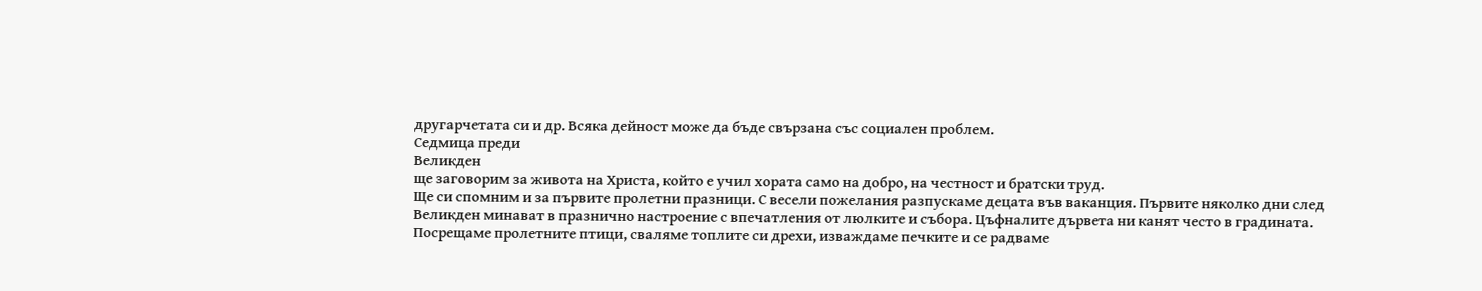другарчетата си и др. Всяка дейност може да бъде свързана със социален проблем.
Седмица преди
Великден
ще заговорим за живота на Христа, който е учил хората само на добро, на честност и братски труд.
Ще си спомним и за първите пролетни празници. С весели пожелания разпускаме децата във ваканция. Първите няколко дни след Великден минават в празнично настроение с впечатления от люлките и събора. Цъфналите дървета ни канят често в градината. Посрещаме пролетните птици, сваляме топлите си дрехи, изваждаме печките и се радваме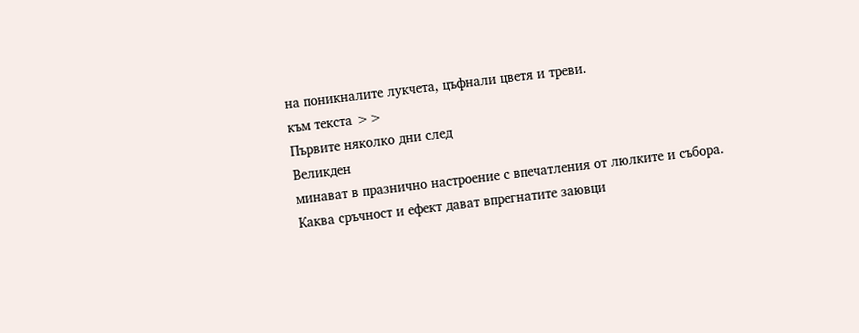на поникналите лукчета, цъфнали цветя и треви.
към текста >>
Първите няколко дни след
Великден
минават в празнично настроение с впечатления от люлките и събора.
Каква сръчност и ефект дават впрегнатите заювци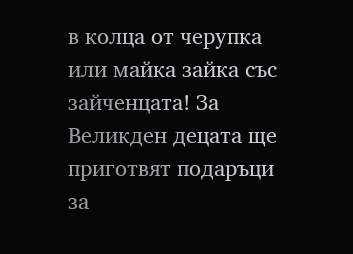в колца от черупка или майка зайка със зайченцата! За Великден децата ще приготвят подаръци за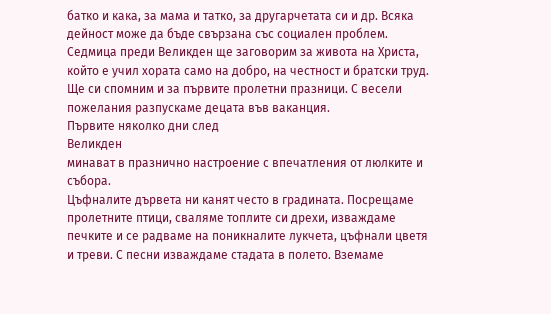батко и кака, за мама и татко, за другарчетата си и др. Всяка дейност може да бъде свързана със социален проблем. Седмица преди Великден ще заговорим за живота на Христа, който е учил хората само на добро, на честност и братски труд. Ще си спомним и за първите пролетни празници. С весели пожелания разпускаме децата във ваканция.
Първите няколко дни след
Великден
минават в празнично настроение с впечатления от люлките и събора.
Цъфналите дървета ни канят често в градината. Посрещаме пролетните птици, сваляме топлите си дрехи, изваждаме печките и се радваме на поникналите лукчета, цъфнали цветя и треви. С песни изваждаме стадата в полето. Вземаме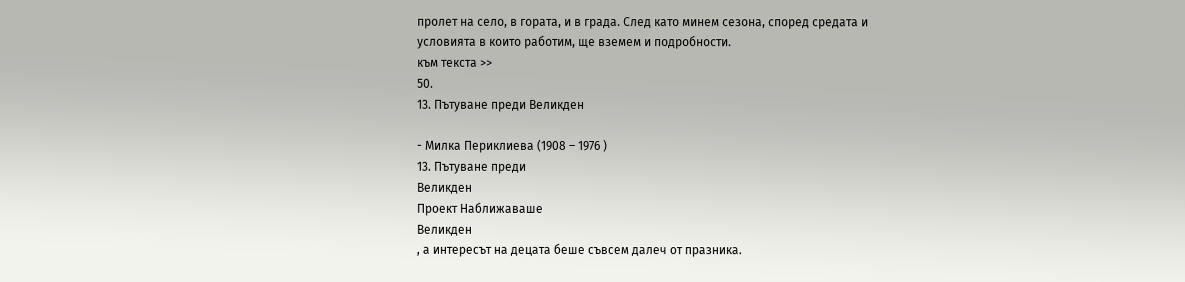пролет на село, в гората, и в града. След като минем сезона, според средата и условията в които работим, ще вземем и подробности.
към текста >>
50.
13. Пътуване преди Великден

- Милка Периклиева (1908 – 1976 )
13. Пътуване преди
Великден
Проект Наближаваше
Великден
, а интересът на децата беше съвсем далеч от празника.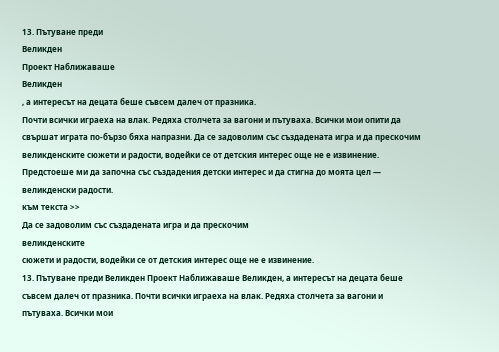13. Пътуване преди
Великден
Проект Наближаваше
Великден
, а интересът на децата беше съвсем далеч от празника.
Почти всички играеха на влак. Редяха столчета за вагони и пътуваха. Всички мои опити да свършат играта по-бързо бяха напразни. Да се задоволим със създадената игра и да прескочим великденските сюжети и радости, водейки се от детския интерес още не е извинение. Предстоеше ми да започна със създадения детски интерес и да стигна до моята цел — великденски радости.
към текста >>
Да се задоволим със създадената игра и да прескочим
великденските
сюжети и радости, водейки се от детския интерес още не е извинение.
13. Пътуване преди Великден Проект Наближаваше Великден, а интересът на децата беше съвсем далеч от празника. Почти всички играеха на влак. Редяха столчета за вагони и пътуваха. Всички мои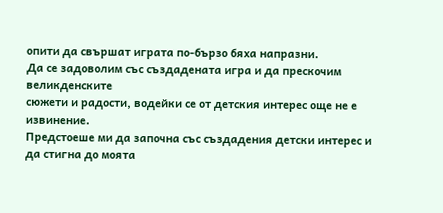опити да свършат играта по-бързо бяха напразни.
Да се задоволим със създадената игра и да прескочим
великденските
сюжети и радости, водейки се от детския интерес още не е извинение.
Предстоеше ми да започна със създадения детски интерес и да стигна до моята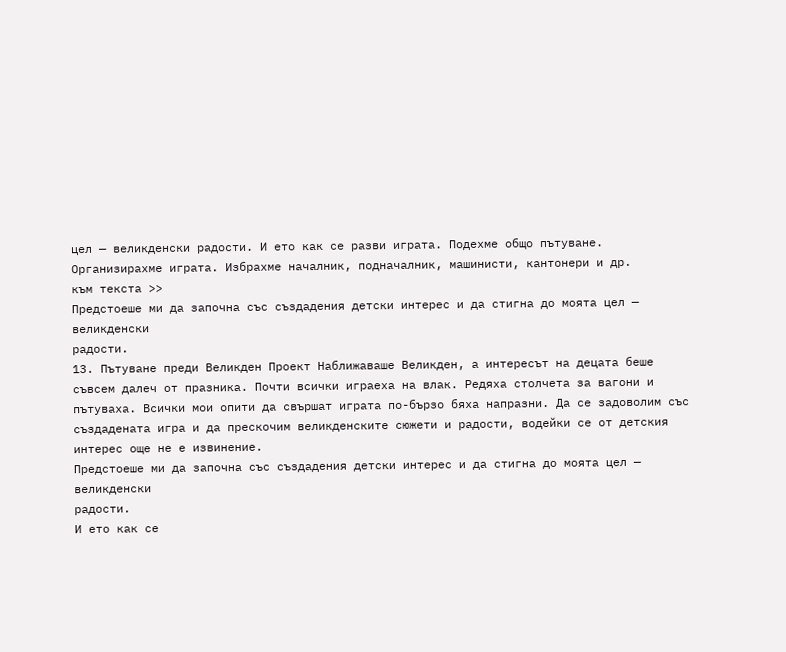цел — великденски радости. И ето как се разви играта. Подехме общо пътуване. Организирахме играта. Избрахме началник, подначалник, машинисти, кантонери и др.
към текста >>
Предстоеше ми да започна със създадения детски интерес и да стигна до моята цел —
великденски
радости.
13. Пътуване преди Великден Проект Наближаваше Великден, а интересът на децата беше съвсем далеч от празника. Почти всички играеха на влак. Редяха столчета за вагони и пътуваха. Всички мои опити да свършат играта по-бързо бяха напразни. Да се задоволим със създадената игра и да прескочим великденските сюжети и радости, водейки се от детския интерес още не е извинение.
Предстоеше ми да започна със създадения детски интерес и да стигна до моята цел —
великденски
радости.
И ето как се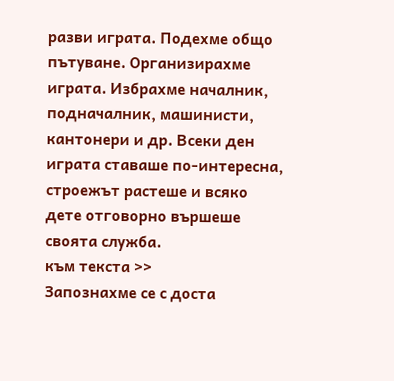разви играта. Подехме общо пътуване. Организирахме играта. Избрахме началник, подначалник, машинисти, кантонери и др. Всеки ден играта ставаше по-интересна, строежът растеше и всяко дете отговорно вършеше своята служба.
към текста >>
Запознахме се с доста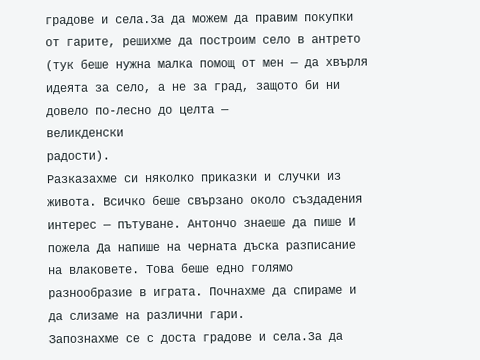градове и села.3а да можем да правим покупки от гарите, решихме да построим село в антрето (тук беше нужна малка помощ от мен — да хвърля идеята за село, а не за град, защото би ни довело по-лесно до целта —
великденски
радости).
Разказахме си няколко приказки и случки из живота. Всичко беше свързано около създадения интерес — пътуване. Антончо знаеше да пише И пожела Да напише на черната дъска разписание на влаковете. Това беше едно голямо разнообразие в играта. Почнахме да спираме и да слизаме на различни гари.
Запознахме се с доста градове и села.3а да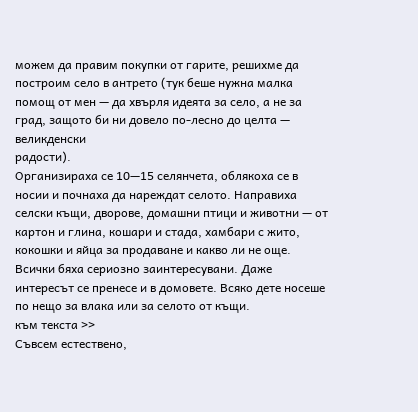можем да правим покупки от гарите, решихме да построим село в антрето (тук беше нужна малка помощ от мен — да хвърля идеята за село, а не за град, защото би ни довело по-лесно до целта —
великденски
радости).
Организираха се 10—15 селянчета, облякоха се в носии и почнаха да нареждат селото. Направиха селски къщи, дворове, домашни птици и животни — от картон и глина, кошари и стада, хамбари с жито, кокошки и яйца за продаване и какво ли не още. Всички бяха сериозно заинтересувани. Даже интересът се пренесе и в домовете. Всяко дете носеше по нещо за влака или за селото от къщи.
към текста >>
Съвсем естествено,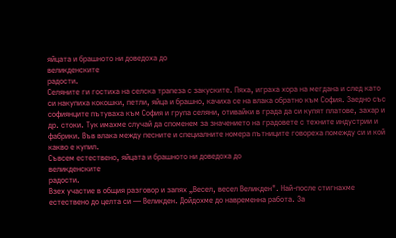яйцата и брашното ни доведоха до
великденските
радости.
Селяните ги гостиха на селска трапеза с закуските. Пяха, играха хора на мегдана и след като си накупиха кокошки, петли, яйца и брашно, качиха се на влака обратно към София. Заедно със софиянците пътуваха към София и група селяни, отивайки в града да си купят платове, захар и др. стоки. Тук имахме случай да споменем за значението на градовете с техните индустрии и фабрики. Във влака между песните и специалните номера пътниците говореха помежду си и кой какво е купил.
Съвсем естествено, яйцата и брашното ни доведоха до
великденските
радости.
Взех участие в общия разговор и запях „Весел, весел Великден". Най-после стигнахме естествено до целта си — Великден. Дойдохме до навременна работа. За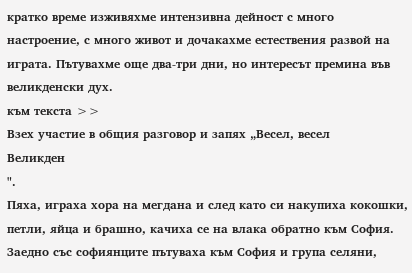кратко време изживяхме интензивна дейност с много настроение, с много живот и дочакахме естествения развой на играта. Пътувахме още два-три дни, но интересът премина във великденски дух.
към текста >>
Взех участие в общия разговор и запях „Весел, весел
Великден
".
Пяха, играха хора на мегдана и след като си накупиха кокошки, петли, яйца и брашно, качиха се на влака обратно към София. Заедно със софиянците пътуваха към София и група селяни,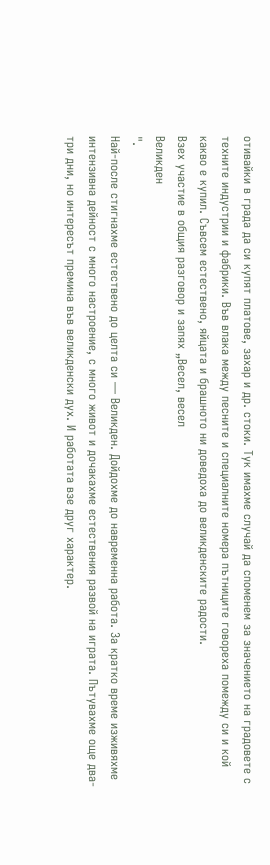отивайки в града да си купят платове, захар и др. стоки. Тук имахме случай да споменем за значението на градовете с техните индустрии и фабрики. Във влака между песните и специалните номера пътниците говореха помежду си и кой какво е купил. Съвсем естествено, яйцата и брашното ни доведоха до великденските радости.
Взех участие в общия разговор и запях „Весел, весел
Великден
".
Най-после стигнахме естествено до целта си — Великден. Дойдохме до навременна работа. За кратко време изживяхме интензивна дейност с много настроение, с много живот и дочакахме естествения развой на играта. Пътувахме още два-три дни, но интересът премина във великденски дух. И работата взе друг характер.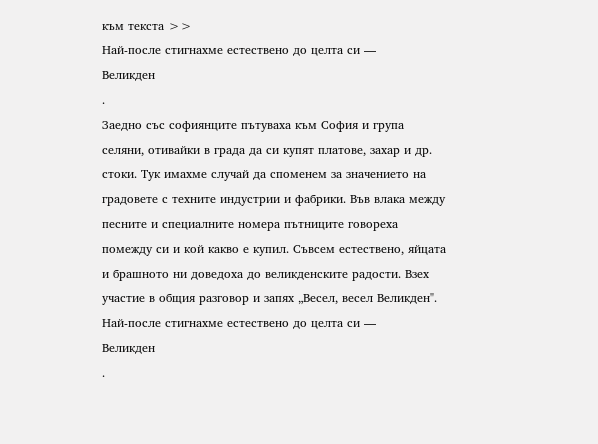към текста >>
Най-после стигнахме естествено до целта си —
Великден
.
Заедно със софиянците пътуваха към София и група селяни, отивайки в града да си купят платове, захар и др. стоки. Тук имахме случай да споменем за значението на градовете с техните индустрии и фабрики. Във влака между песните и специалните номера пътниците говореха помежду си и кой какво е купил. Съвсем естествено, яйцата и брашното ни доведоха до великденските радости. Взех участие в общия разговор и запях „Весел, весел Великден".
Най-после стигнахме естествено до целта си —
Великден
.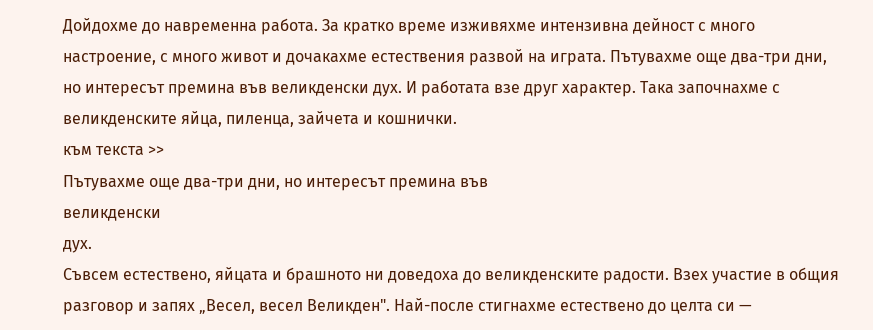Дойдохме до навременна работа. За кратко време изживяхме интензивна дейност с много настроение, с много живот и дочакахме естествения развой на играта. Пътувахме още два-три дни, но интересът премина във великденски дух. И работата взе друг характер. Така започнахме с великденските яйца, пиленца, зайчета и кошнички.
към текста >>
Пътувахме още два-три дни, но интересът премина във
великденски
дух.
Съвсем естествено, яйцата и брашното ни доведоха до великденските радости. Взех участие в общия разговор и запях „Весел, весел Великден". Най-после стигнахме естествено до целта си —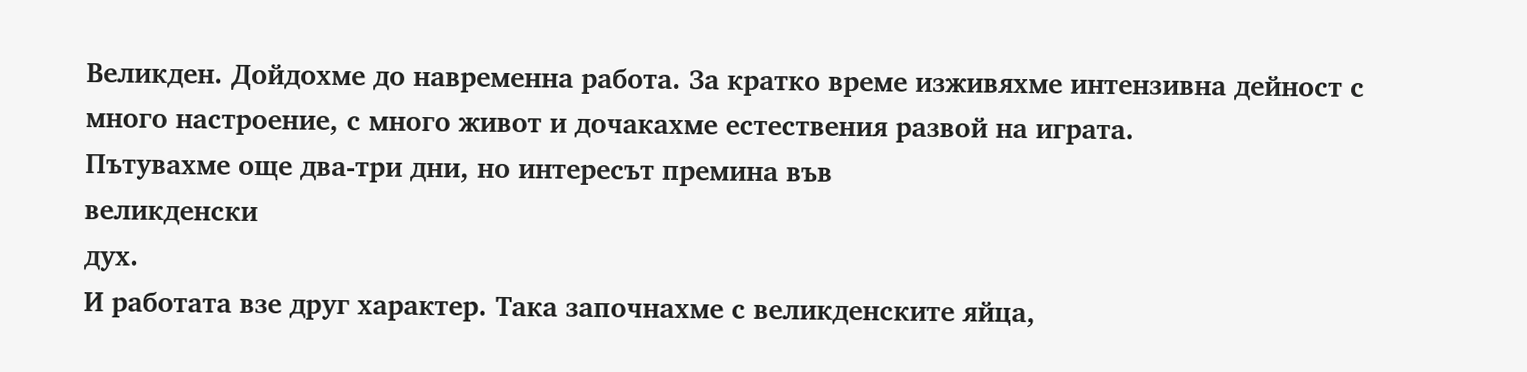Великден. Дойдохме до навременна работа. За кратко време изживяхме интензивна дейност с много настроение, с много живот и дочакахме естествения развой на играта.
Пътувахме още два-три дни, но интересът премина във
великденски
дух.
И работата взе друг характер. Така започнахме с великденските яйца,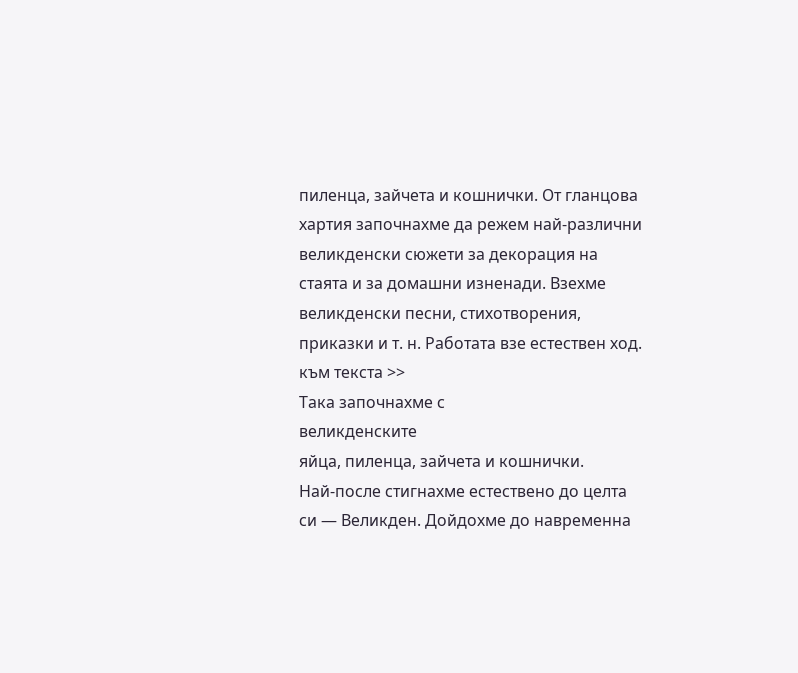пиленца, зайчета и кошнички. От гланцова хартия започнахме да режем най-различни великденски сюжети за декорация на стаята и за домашни изненади. Взехме великденски песни, стихотворения, приказки и т. н. Работата взе естествен ход.
към текста >>
Така започнахме с
великденските
яйца, пиленца, зайчета и кошнички.
Най-после стигнахме естествено до целта си — Великден. Дойдохме до навременна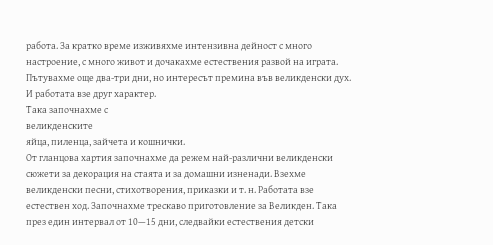работа. За кратко време изживяхме интензивна дейност с много настроение, с много живот и дочакахме естествения развой на играта. Пътувахме още два-три дни, но интересът премина във великденски дух. И работата взе друг характер.
Така започнахме с
великденските
яйца, пиленца, зайчета и кошнички.
От гланцова хартия започнахме да режем най-различни великденски сюжети за декорация на стаята и за домашни изненади. Взехме великденски песни, стихотворения, приказки и т. н. Работата взе естествен ход. Започнахме трескаво приготовление за Великден. Така през един интервал от 10—15 дни, следвайки естествения детски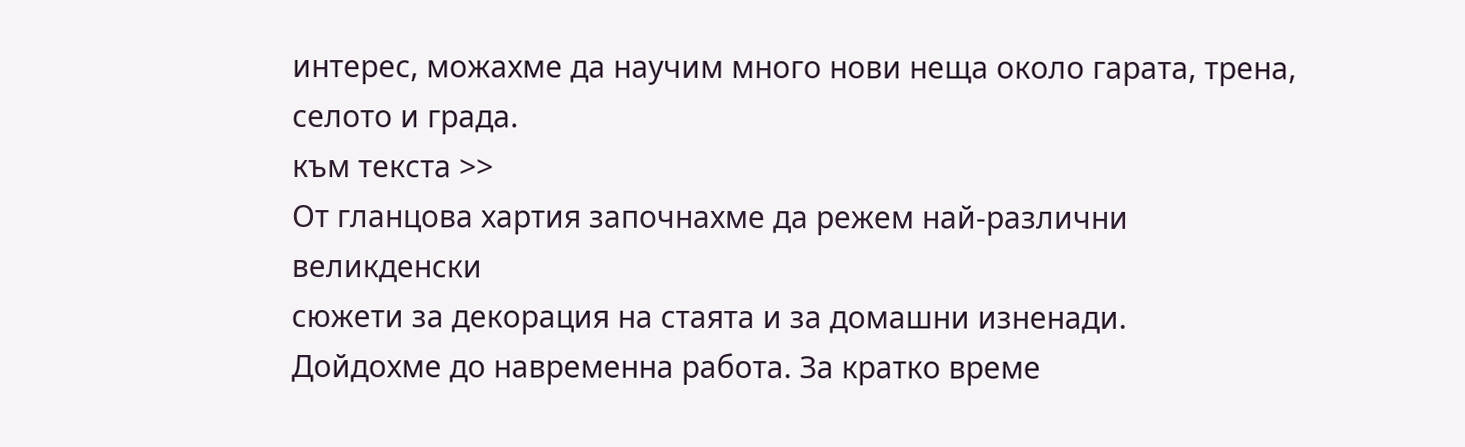интерес, можахме да научим много нови неща около гарата, трена, селото и града.
към текста >>
От гланцова хартия започнахме да режем най-различни
великденски
сюжети за декорация на стаята и за домашни изненади.
Дойдохме до навременна работа. За кратко време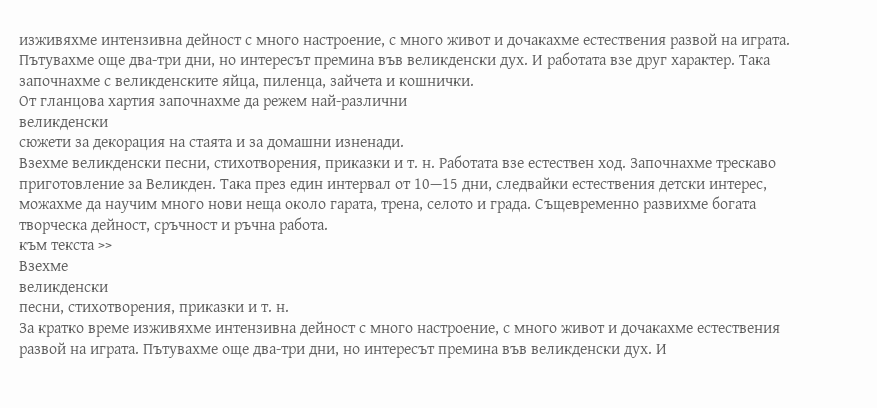изживяхме интензивна дейност с много настроение, с много живот и дочакахме естествения развой на играта. Пътувахме още два-три дни, но интересът премина във великденски дух. И работата взе друг характер. Така започнахме с великденските яйца, пиленца, зайчета и кошнички.
От гланцова хартия започнахме да режем най-различни
великденски
сюжети за декорация на стаята и за домашни изненади.
Взехме великденски песни, стихотворения, приказки и т. н. Работата взе естествен ход. Започнахме трескаво приготовление за Великден. Така през един интервал от 10—15 дни, следвайки естествения детски интерес, можахме да научим много нови неща около гарата, трена, селото и града. Същевременно развихме богата творческа дейност, сръчност и ръчна работа.
към текста >>
Взехме
великденски
песни, стихотворения, приказки и т. н.
За кратко време изживяхме интензивна дейност с много настроение, с много живот и дочакахме естествения развой на играта. Пътувахме още два-три дни, но интересът премина във великденски дух. И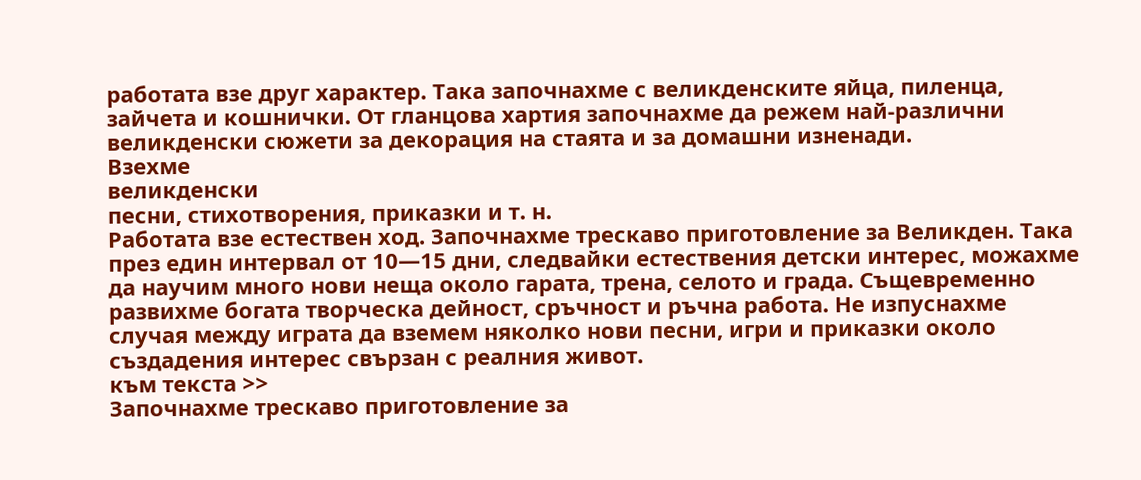работата взе друг характер. Така започнахме с великденските яйца, пиленца, зайчета и кошнички. От гланцова хартия започнахме да режем най-различни великденски сюжети за декорация на стаята и за домашни изненади.
Взехме
великденски
песни, стихотворения, приказки и т. н.
Работата взе естествен ход. Започнахме трескаво приготовление за Великден. Така през един интервал от 10—15 дни, следвайки естествения детски интерес, можахме да научим много нови неща около гарата, трена, селото и града. Същевременно развихме богата творческа дейност, сръчност и ръчна работа. Не изпуснахме случая между играта да вземем няколко нови песни, игри и приказки около създадения интерес свързан с реалния живот.
към текста >>
Започнахме трескаво приготовление за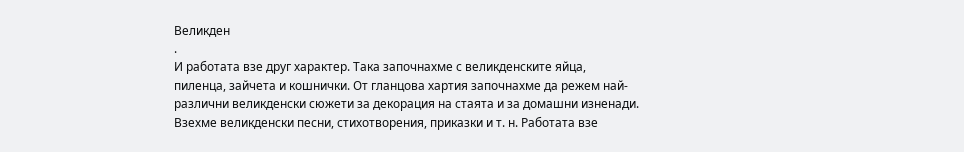Великден
.
И работата взе друг характер. Така започнахме с великденските яйца, пиленца, зайчета и кошнички. От гланцова хартия започнахме да режем най-различни великденски сюжети за декорация на стаята и за домашни изненади. Взехме великденски песни, стихотворения, приказки и т. н. Работата взе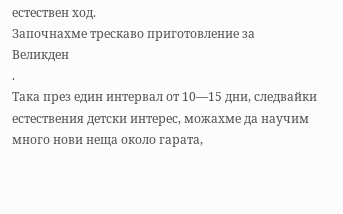естествен ход.
Започнахме трескаво приготовление за
Великден
.
Така през един интервал от 10—15 дни, следвайки естествения детски интерес, можахме да научим много нови неща около гарата,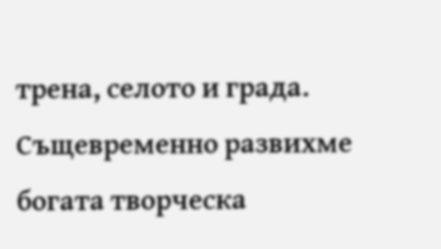трена, селото и града. Същевременно развихме богата творческа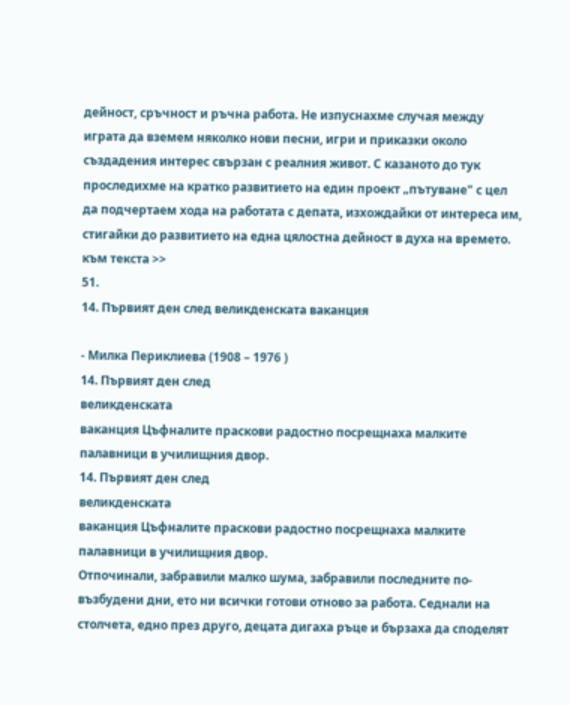дейност, сръчност и ръчна работа. Не изпуснахме случая между играта да вземем няколко нови песни, игри и приказки около създадения интерес свързан с реалния живот. С казаното до тук проследихме на кратко развитието на един проект „пътуване" с цел да подчертаем хода на работата с депата, изхождайки от интереса им, стигайки до развитието на една цялостна дейност в духа на времето.
към текста >>
51.
14. Първият ден след великденската ваканция

- Милка Периклиева (1908 – 1976 )
14. Първият ден след
великденската
ваканция Цъфналите праскови радостно посрещнаха малките палавници в училищния двор.
14. Първият ден след
великденската
ваканция Цъфналите праскови радостно посрещнаха малките палавници в училищния двор.
Отпочинали, забравили малко шума, забравили последните по-възбудени дни, ето ни всички готови отново за работа. Седнали на столчета, едно през друго, децата дигаха ръце и бързаха да споделят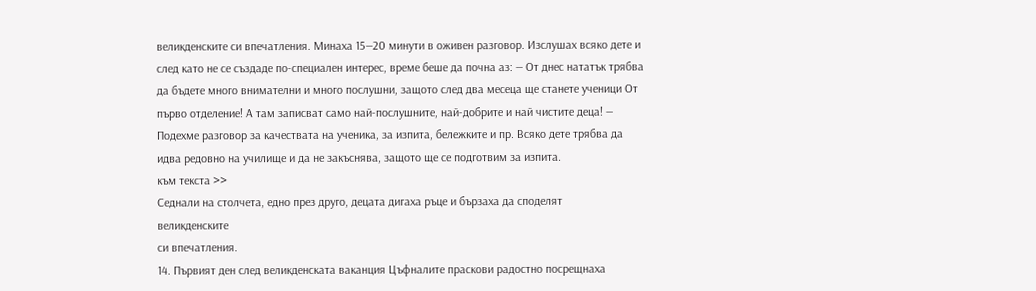великденските си впечатления. Минаха 15—20 минути в оживен разговор. Изслушах всяко дете и след като не се създаде по-специален интерес, време беше да почна аз: — От днес нататък трябва да бъдете много внимателни и много послушни, защото след два месеца ще станете ученици От първо отделение! А там записват само най-послушните, най-добрите и най чистите деца! — Подехме разговор за качествата на ученика, за изпита, бележките и пр. Всяко дете трябва да идва редовно на училище и да не закъснява, защото ще се подготвим за изпита.
към текста >>
Седнали на столчета, едно през друго, децата дигаха ръце и бързаха да споделят
великденските
си впечатления.
14. Първият ден след великденската ваканция Цъфналите праскови радостно посрещнаха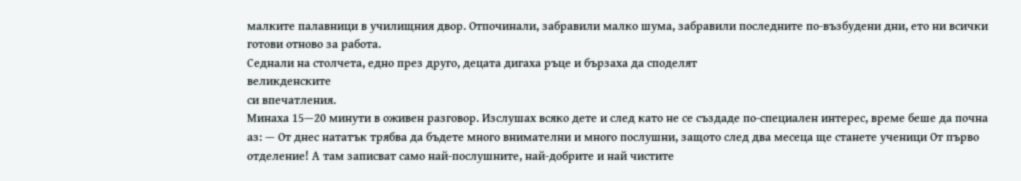малките палавници в училищния двор. Отпочинали, забравили малко шума, забравили последните по-възбудени дни, ето ни всички готови отново за работа.
Седнали на столчета, едно през друго, децата дигаха ръце и бързаха да споделят
великденските
си впечатления.
Минаха 15—20 минути в оживен разговор. Изслушах всяко дете и след като не се създаде по-специален интерес, време беше да почна аз: — От днес нататък трябва да бъдете много внимателни и много послушни, защото след два месеца ще станете ученици От първо отделение! А там записват само най-послушните, най-добрите и най чистите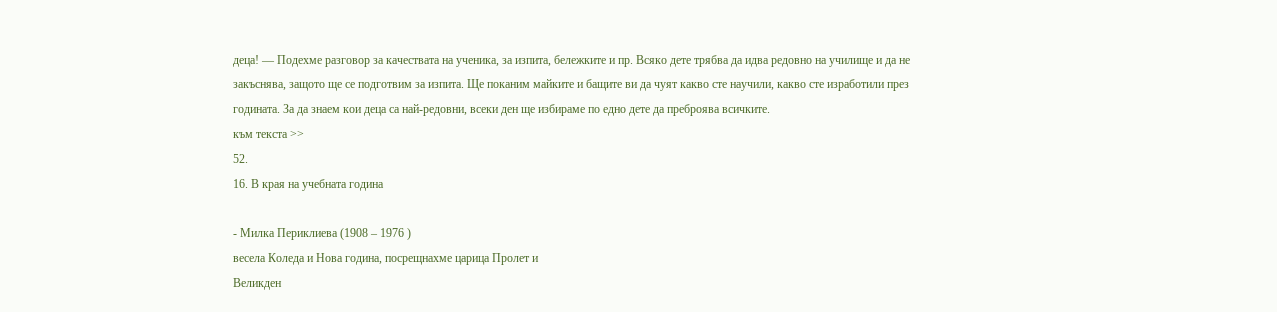деца! — Подехме разговор за качествата на ученика, за изпита, бележките и пр. Всяко дете трябва да идва редовно на училище и да не закъснява, защото ще се подготвим за изпита. Ще поканим майките и бащите ви да чуят какво сте научили, какво сте изработили през годината. За да знаем кои деца са най-редовни, всеки ден ще избираме по едно дете да преброява всичките.
към текста >>
52.
16. В края на учебната година

- Милка Периклиева (1908 – 1976 )
весела Коледа и Нова година, посрещнахме царица Пролет и
Великден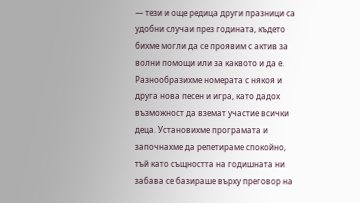— тези и още редица други празници са удобни случаи през годината, където бихме могли да се проявим с актив за волни помощи или за каквото и да е.
Разнообразихме номерата с някоя и друга нова песен и игра, като дадох възможност да вземат участие всички деца. Установихме програмата и започнахме да репетираме спокойно, тъй като същността на годишната ни забава се базираше върху преговор на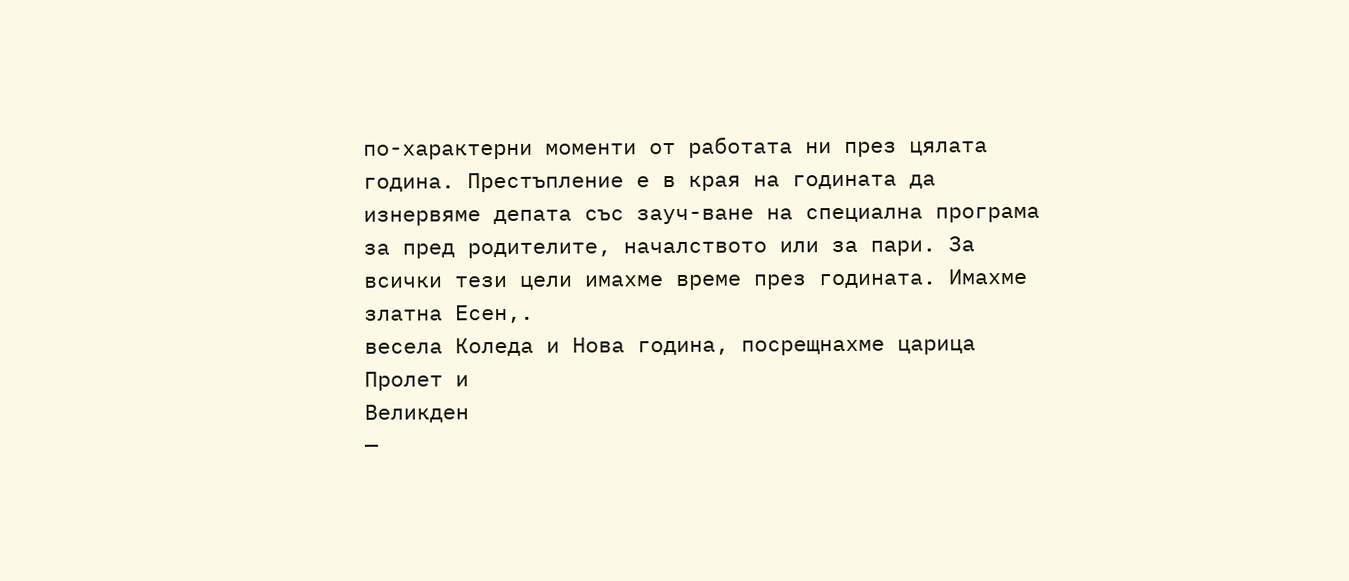по-характерни моменти от работата ни през цялата година. Престъпление е в края на годината да изнервяме депата със зауч-ване на специална програма за пред родителите, началството или за пари. За всички тези цели имахме време през годината. Имахме златна Есен,.
весела Коледа и Нова година, посрещнахме царица Пролет и
Великден
—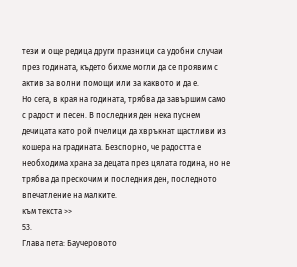тези и още редица други празници са удобни случаи през годината, където бихме могли да се проявим с актив за волни помощи или за каквото и да е.
Но сега, в края на годината, трябва да завършим само с радост и песен. В последния ден нека пуснем дечицата като рой пчелици да хвръкнат щастливи из кошера на градината. Безспорно, че радостта е необходима храна за децата през цялата година, но не трябва да прескочим и последния ден, последното впечатление на малките.
към текста >>
53.
Глава пета: Баучеровото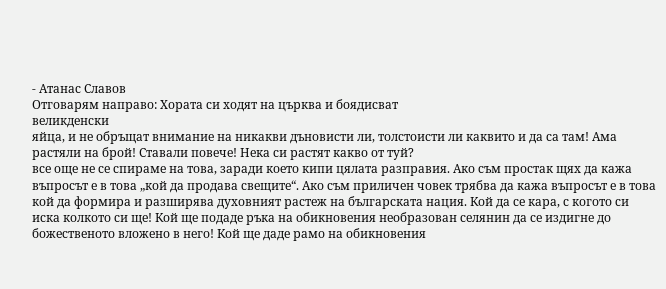- Атанас Славов
Отговарям направо: Хората си ходят на църква и боядисват
великденски
яйца, и не обръщат внимание на никакви дъновисти ли, толстоисти ли каквито и да са там! Ама растяли на брой! Ставали повече! Нека си растят какво от туй?
все още не се спираме на това, заради което кипи цялата разправия. Ако съм простак щях да кажа въпросът е в това „кой да продава свещите“. Ако съм приличен човек трябва да кажа въпросът е в това кой да формира и разширява духовният растеж на българската нация. Кой да се кара, с когото си иска колкото си ще! Кой ще подаде ръка на обикновения необразован селянин да се издигне до божественото вложено в него! Кой ще даде рамо на обикновения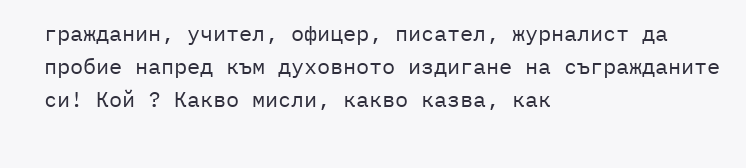гражданин, учител, офицер, писател, журналист да пробие напред към духовното издигане на съгражданите си! Кой ? Какво мисли, какво казва, как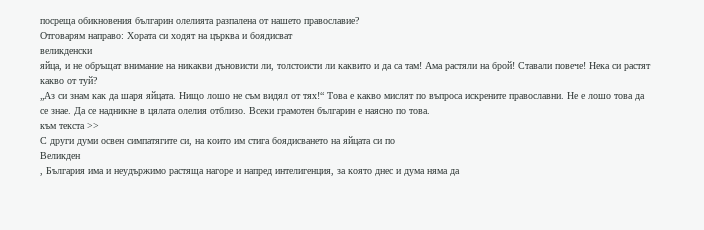посреща обикновения българин олелията разпалена от нашето православие?
Отговарям направо: Хората си ходят на църква и боядисват
великденски
яйца, и не обръщат внимание на никакви дъновисти ли, толстоисти ли каквито и да са там! Ама растяли на брой! Ставали повече! Нека си растят какво от туй?
„Аз си знам как да шаря яйцата. Нищо лошо не съм видял от тях!“ Това е какво мислят по въпроса искрените православни. Не е лошо това да се знае. Да се надникне в цялата олелия отблизо. Всеки грамотен българин е наясно по това.
към текста >>
С други думи освен симпатягите си, на които им стига боядисването на яйцата си по
Великден
, България има и неудържимо растяща нагоре и напред интелигенция, за която днес и дума няма да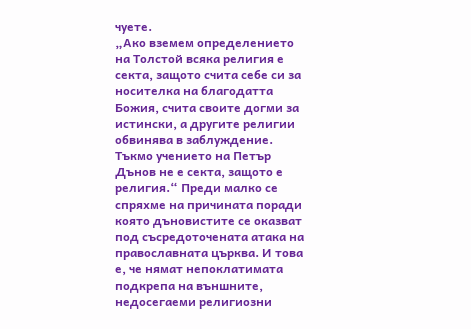чуете.
„Ако вземем определението на Толстой всяка религия е секта, защото счита себе си за носителка на благодатта Божия, счита своите догми за истински, а другите религии обвинява в заблуждение. Тъкмо учението на Петър Дънов не е секта, защото е религия.“ Преди малко се спряхме на причината поради която дъновистите се оказват под съсредоточената атака на православната църква. И това е, че нямат непоклатимата подкрепа на външните, недосегаеми религиозни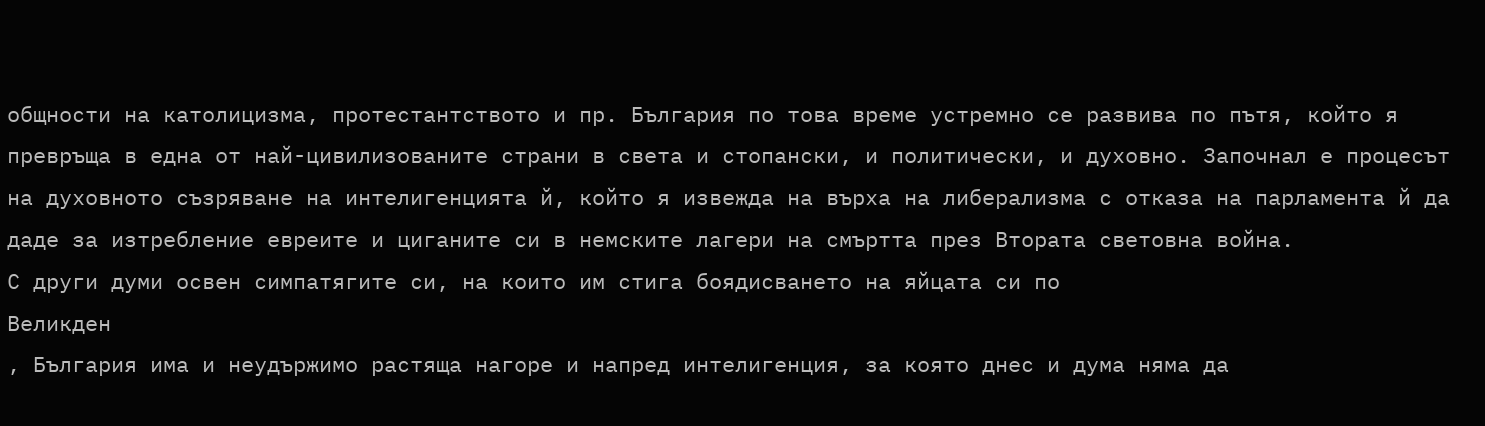общности на католицизма, протестантството и пр. България по това време устремно се развива по пътя, който я превръща в една от най-цивилизованите страни в света и стопански, и политически, и духовно. Започнал е процесът на духовното съзряване на интелигенцията й, който я извежда на върха на либерализма с отказа на парламента й да даде за изтребление евреите и циганите си в немските лагери на смъртта през Втората световна война.
С други думи освен симпатягите си, на които им стига боядисването на яйцата си по
Великден
, България има и неудържимо растяща нагоре и напред интелигенция, за която днес и дума няма да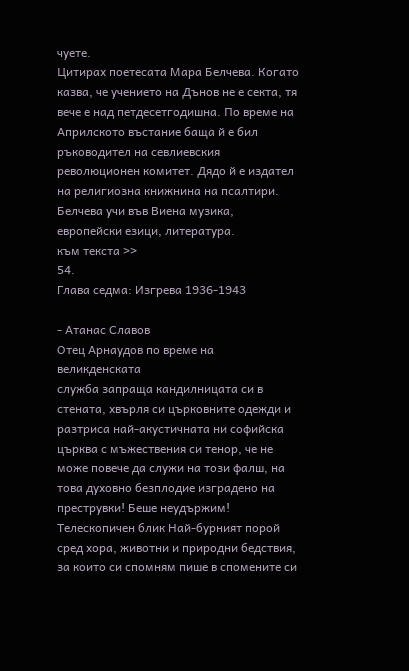чуете.
Цитирах поетесата Мара Белчева. Когато казва, че учението на Дънов не е секта, тя вече е над петдесетгодишна. По време на Априлското въстание баща й е бил ръководител на севлиевския революционен комитет. Дядо й е издател на религиозна книжнина на псалтири. Белчева учи във Виена музика, европейски езици, литература.
към текста >>
54.
Глава седма: Изгрева 1936-1943

- Атанас Славов
Отец Арнаудов по време на
великденската
служба запраща кандилницата си в стената, хвърля си църковните одежди и разтриса най-акустичната ни софийска църква с мъжествения си тенор, че не може повече да служи на този фалш, на това духовно безплодие изградено на преструвки! Беше неудържим! Телескопичен блик Най-бурният порой сред хора, животни и природни бедствия, за които си спомням пише в спомените си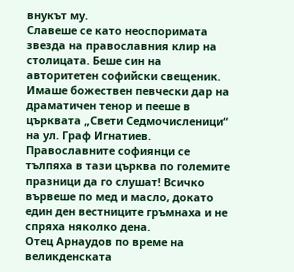внукът му.
Славеше се като неоспоримата звезда на православния клир на столицата. Беше син на авторитетен софийски свещеник. Имаше божествен певчески дар на драматичен тенор и пееше в църквата „Свети Седмочисленици“ на ул. Граф Игнатиев. Православните софиянци се тълпяха в тази църква по големите празници да го слушат! Всичко вървеше по мед и масло, докато един ден вестниците гръмнаха и не спряха няколко дена.
Отец Арнаудов по време на
великденската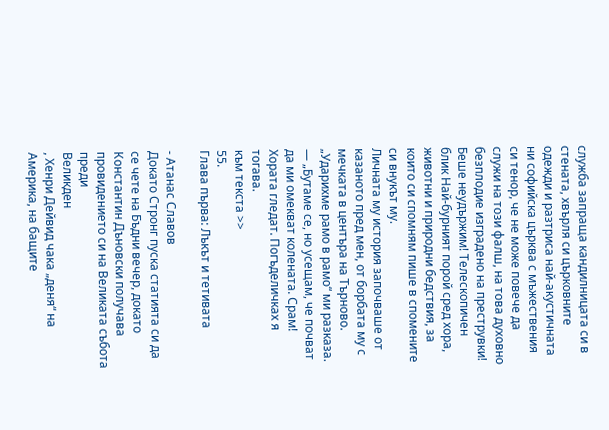служба запраща кандилницата си в стената, хвърля си църковните одежди и разтриса най-акустичната ни софийска църква с мъжествения си тенор, че не може повече да служи на този фалш, на това духовно безплодие изградено на преструвки! Беше неудържим! Телескопичен блик Най-бурният порой сред хора, животни и природни бедствия, за които си спомням пише в спомените си внукът му.
Личната му история започваше от казаното пред мен, от борбата му с мечката в центъра на Търново. „Ударихме рамо в рамо“ ми разказа. — „Бутаме се, но усещам, че почват да ми омекват колената. Срам! Хората гледат. Погъделичках я тогава.
към текста >>
55.
Глава първа: Лъкът и тетивата

- Атанас Славов
Докато Стронг пуска статията си да се чете на Бъдни вечер, докато Константин Дъновски получава провидението си на Великата събота преди
Великден
, Хенри Дейвид чака „деня“ на Америка, на бащите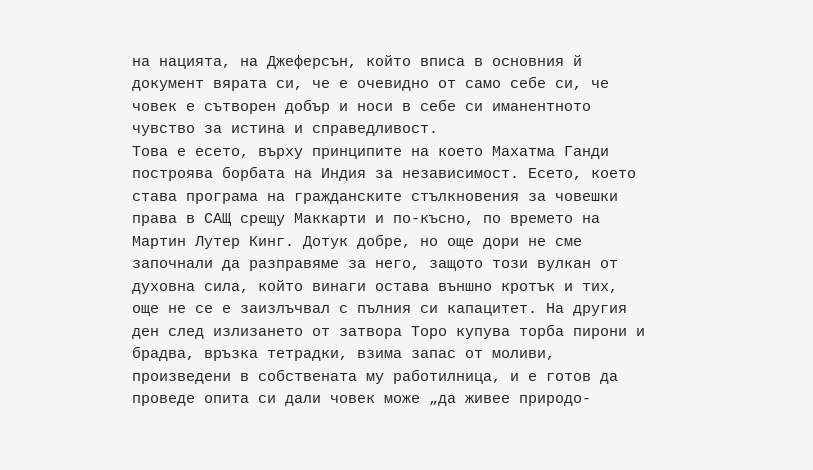на нацията, на Джеферсън, който вписа в основния й документ вярата си, че е очевидно от само себе си, че човек е сътворен добър и носи в себе си иманентното чувство за истина и справедливост.
Това е есето, върху принципите на което Махатма Ганди построява борбата на Индия за независимост. Есето, което става програма на гражданските стълкновения за човешки права в САЩ срещу Маккарти и по-късно, по времето на Мартин Лутер Кинг. Дотук добре, но още дори не сме започнали да разправяме за него, защото този вулкан от духовна сила, който винаги остава външно кротък и тих, още не се е заизлъчвал с пълния си капацитет. На другия ден след излизането от затвора Торо купува торба пирони и брадва, връзка тетрадки, взима запас от моливи, произведени в собствената му работилница, и е готов да проведе опита си дали човек може „да живее природо-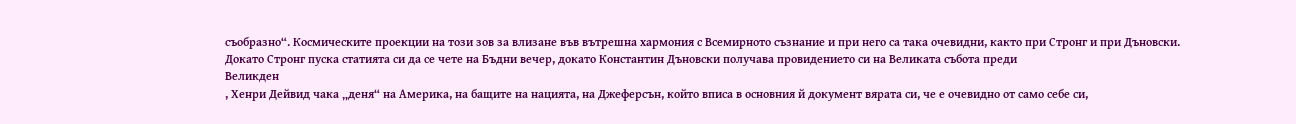съобразно“. Космическите проекции на този зов за влизане във вътрешна хармония с Всемирното съзнание и при него са така очевидни, както при Стронг и при Дъновски.
Докато Стронг пуска статията си да се чете на Бъдни вечер, докато Константин Дъновски получава провидението си на Великата събота преди
Великден
, Хенри Дейвид чака „деня“ на Америка, на бащите на нацията, на Джеферсън, който вписа в основния й документ вярата си, че е очевидно от само себе си,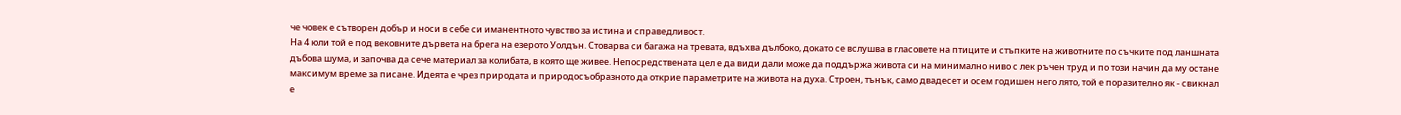че човек е сътворен добър и носи в себе си иманентното чувство за истина и справедливост.
На 4 юли той е под вековните дървета на брега на езерото Уолдън. Стоварва си багажа на тревата, вдъхва дълбоко, докато се вслушва в гласовете на птиците и стъпките на животните по съчките под ланшната дъбова шума, и започва да сече материал за колибата, в която ще живее. Непосредствената цел е да види дали може да поддържа живота си на минимално ниво с лек ръчен труд и по този начин да му остане максимум време за писане. Идеята е чрез природата и природосъобразното да открие параметрите на живота на духа. Строен, тънък, само двадесет и осем годишен него лято, той е поразително як - свикнал е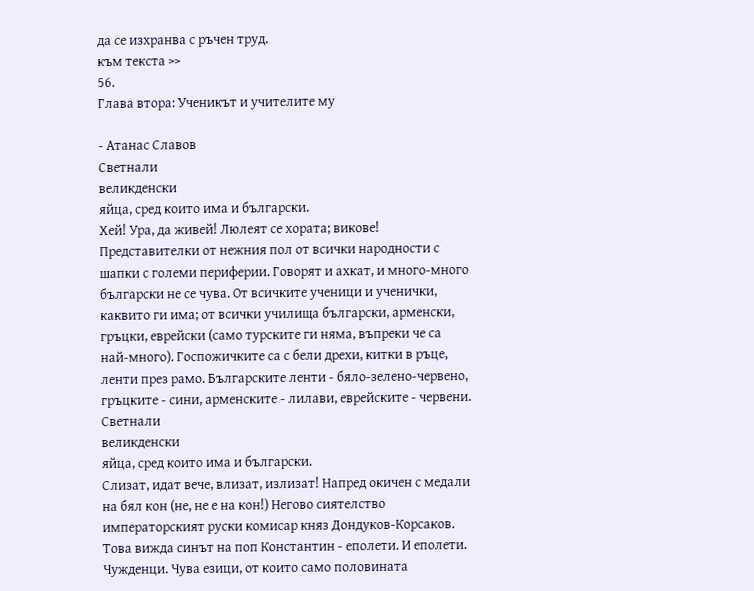да се изхранва с ръчен труд.
към текста >>
56.
Глава втора: Ученикът и учителите му

- Атанас Славов
Светнали
великденски
яйца, сред които има и български.
Хей! Ура, да живей! Люлеят се хората; викове! Представителки от нежния пол от всички народности с шапки с големи периферии. Говорят и ахкат, и много-много български не се чува. От всичките ученици и ученички, каквито ги има; от всички училища български, арменски, гръцки, еврейски (само турските ги няма, въпреки че са най-много). Госпожичките са с бели дрехи, китки в ръце, ленти през рамо. Българските ленти - бяло-зелено-червено, гръцките - сини, арменските - лилави, еврейските - червени.
Светнали
великденски
яйца, сред които има и български.
Слизат, идат вече, влизат, излизат! Напред окичен с медали на бял кон (не, не е на кон!) Негово сиятелство императорският руски комисар княз Дондуков-Корсаков. Това вижда синът на поп Константин - еполети. И еполети. Чужденци. Чува езици, от които само половината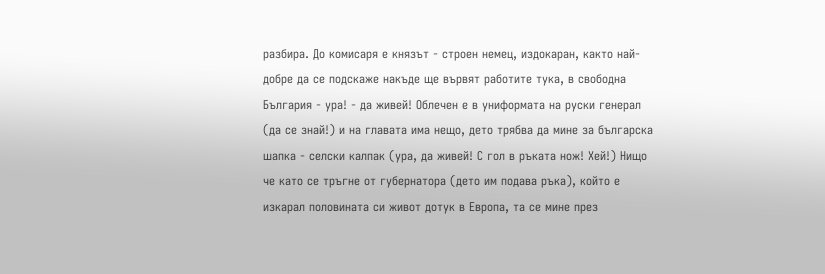разбира. До комисаря е князът - строен немец, издокаран, както най-добре да се подскаже накъде ще вървят работите тука, в свободна България - ура! - да живей! Облечен е в униформата на руски генерал (да се знай!) и на главата има нещо, дето трябва да мине за българска шапка - селски калпак (ура, да живей! С гол в ръката нож! Хей!) Нищо че като се тръгне от губернатора (дето им подава ръка), който е изкарал половината си живот дотук в Европа, та се мине през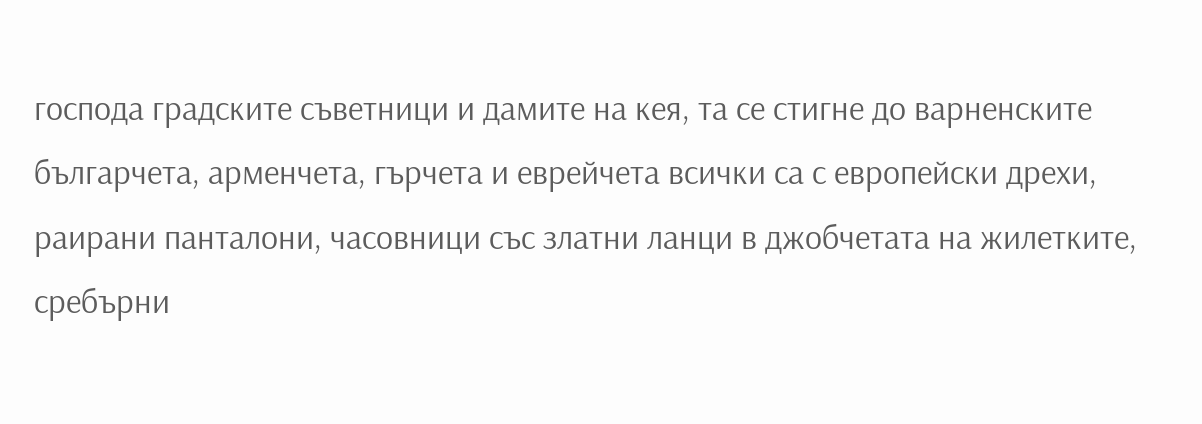господа градските съветници и дамите на кея, та се стигне до варненските българчета, арменчета, гърчета и еврейчета всички са с европейски дрехи, раирани панталони, часовници със златни ланци в джобчетата на жилетките, сребърни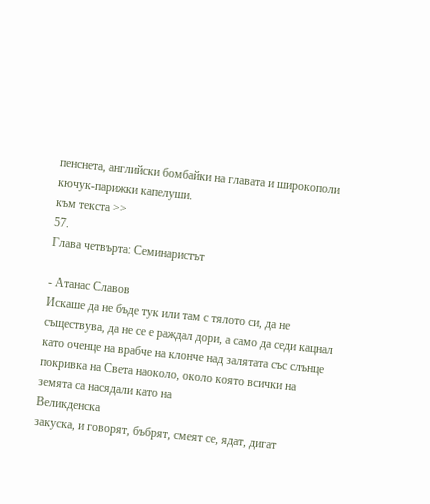пенснета, английски бомбайки на главата и широкополи кючук-парижки капелуши.
към текста >>
57.
Глава четвърта: Семинаристът

- Атанас Славов
Искаше да не бъде тук или там с тялото си, да не съществува, да не се е раждал дори, а само да седи кацнал като оченце на врабче на клонче над залятата със слънце покривка на Света наоколо, около която всички на земята са насядали като на
Великденска
закуска, и говорят, бъбрят, смеят се, ядат, дигат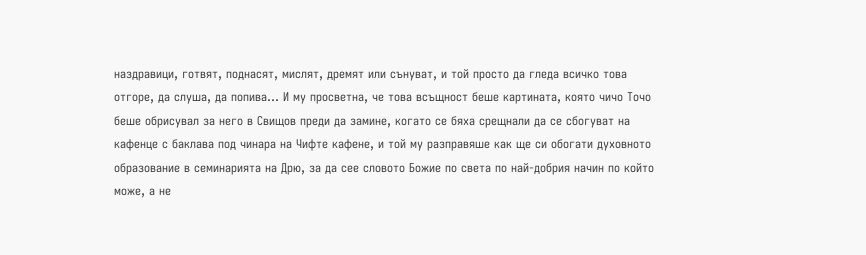наздравици, готвят, поднасят, мислят, дремят или сънуват, и той просто да гледа всичко това отгоре, да слуша, да попива... И му просветна, че това всъщност беше картината, която чичо Точо беше обрисувал за него в Свищов преди да замине, когато се бяха срещнали да се сбогуват на кафенце с баклава под чинара на Чифте кафене, и той му разправяше как ще си обогати духовното образование в семинарията на Дрю, за да сее словото Божие по света по най-добрия начин по който може, а не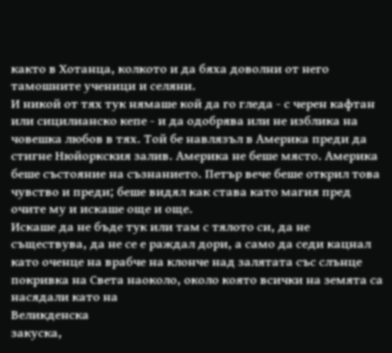както в Хотанца, колкото и да бяха доволни от него тамошните ученици и селяни.
И никой от тях тук нямаше кой да го гледа - с черен кафтан или сицилианско кепе - и да одобрява или не изблика на човешка любов в тях. Той бе навлязъл в Америка преди да стигне Нюйоркския залив. Америка не беше място. Америка беше състояние на съзнанието. Петър вече беше открил това чувство и преди; беше видял как става като магия пред очите му и искаше още и още.
Искаше да не бъде тук или там с тялото си, да не съществува, да не се е раждал дори, а само да седи кацнал като оченце на врабче на клонче над залятата със слънце покривка на Света наоколо, около която всички на земята са насядали като на
Великденска
закуска,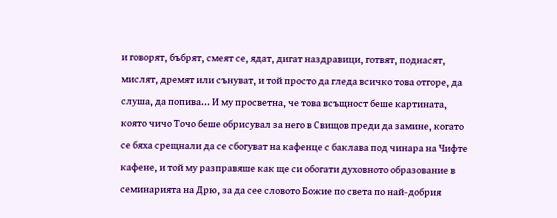и говорят, бъбрят, смеят се, ядат, дигат наздравици, готвят, поднасят, мислят, дремят или сънуват, и той просто да гледа всичко това отгоре, да слуша, да попива... И му просветна, че това всъщност беше картината, която чичо Точо беше обрисувал за него в Свищов преди да замине, когато се бяха срещнали да се сбогуват на кафенце с баклава под чинара на Чифте кафене, и той му разправяше как ще си обогати духовното образование в семинарията на Дрю, за да сее словото Божие по света по най-добрия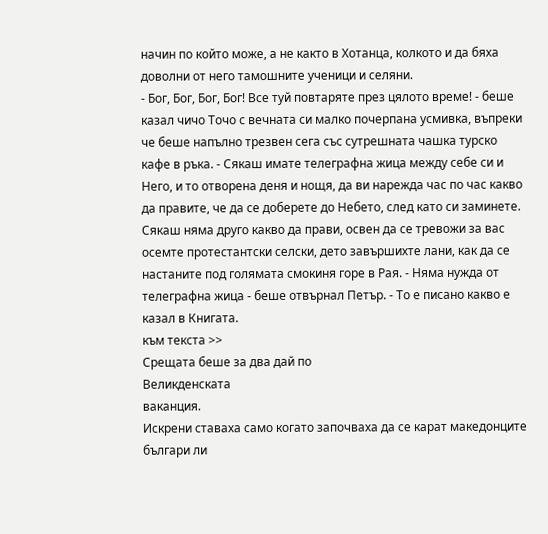начин по който може, а не както в Хотанца, колкото и да бяха доволни от него тамошните ученици и селяни.
- Бог, Бог, Бог, Бог! Все туй повтаряте през цялото време! - беше казал чичо Точо с вечната си малко почерпана усмивка, въпреки че беше напълно трезвен сега със сутрешната чашка турско кафе в ръка. - Сякаш имате телеграфна жица между себе си и Него, и то отворена деня и нощя, да ви нарежда час по час какво да правите, че да се доберете до Небето, след като си заминете. Сякаш няма друго какво да прави, освен да се тревожи за вас осемте протестантски селски, дето завършихте лани, как да се настаните под голямата смокиня горе в Рая. - Няма нужда от телеграфна жица - беше отвърнал Петър. - То е писано какво е казал в Книгата.
към текста >>
Срещата беше за два дай по
Великденската
ваканция.
Искрени ставаха само когато започваха да се карат македонците българи ли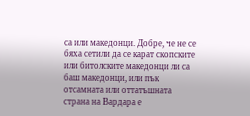са или македонци. Добре, че не се бяха сетили да се карат скопските или битолските македонци ли са баш македонци, или пък отсамната или оттатъшната страна на Вардара е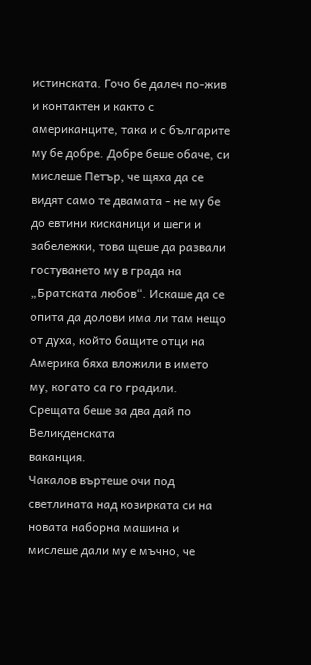истинската. Гочо бе далеч по-жив и контактен и както с американците, така и с българите му бе добре. Добре беше обаче, си мислеше Петър, че щяха да се видят само те двамата - не му бе до евтини кисканици и шеги и забележки, това щеше да развали гостуването му в града на „Братската любов“. Искаше да се опита да долови има ли там нещо от духа, който бащите отци на Америка бяха вложили в името му, когато са го градили.
Срещата беше за два дай по
Великденската
ваканция.
Чакалов въртеше очи под светлината над козирката си на новата наборна машина и мислеше дали му е мъчно, че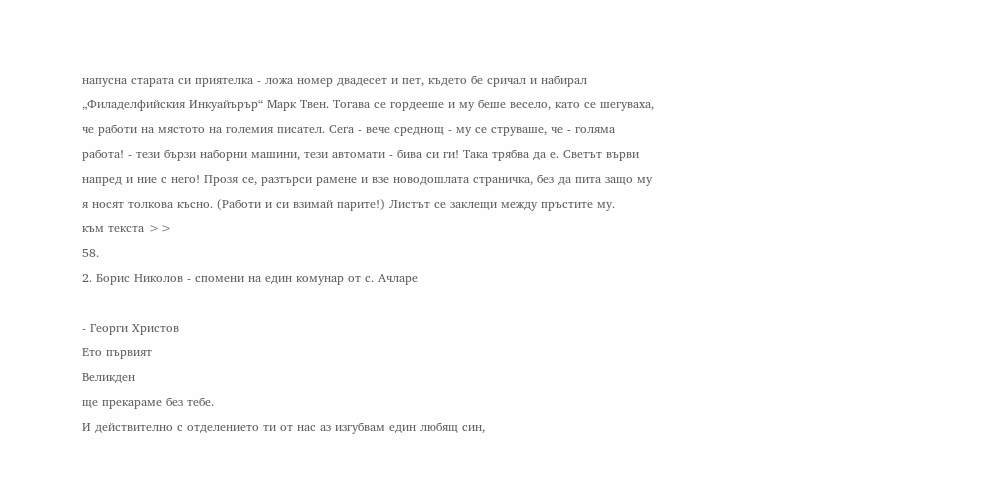напусна старата си приятелка - ложа номер двадесет и пет, където бе сричал и набирал „Филаделфийския Инкуайърър“ Марк Твен. Тогава се гордееше и му беше весело, като се шегуваха, че работи на мястото на големия писател. Сега - вече среднощ - му се струваше, че - голяма работа! - тези бързи наборни машини, тези автомати - бива си ги! Така трябва да е. Светът върви напред и ние с него! Прозя се, разтърси рамене и взе новодошлата страничка, без да пита защо му я носят толкова късно. (Работи и си взимай парите!) Листът се заклещи между пръстите му.
към текста >>
58.
2. Борис Николов - спомени на един комунар от с. Ачларе

- Георги Христов
Ето първият
Великден
ще прекараме без тебе.
И действително с отделението ти от нас аз изгубвам един любящ син,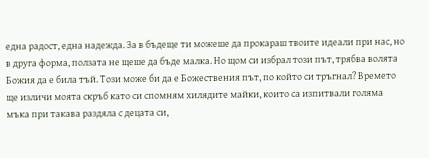една радост, една надежда. За в бъдеще ти можеше да прокараш твоите идеали при нас, но в друга форма, ползата не щеше да бъде малка. Но щом си избрал този път, трябва волята Божия да е била тъй. Този може би да е Божествения път, по който си тръгнал? Времето ще изличи моята скръб като си спомням хилядите майки, които са изпитвали голяма мъка при такава раздяла с децата си,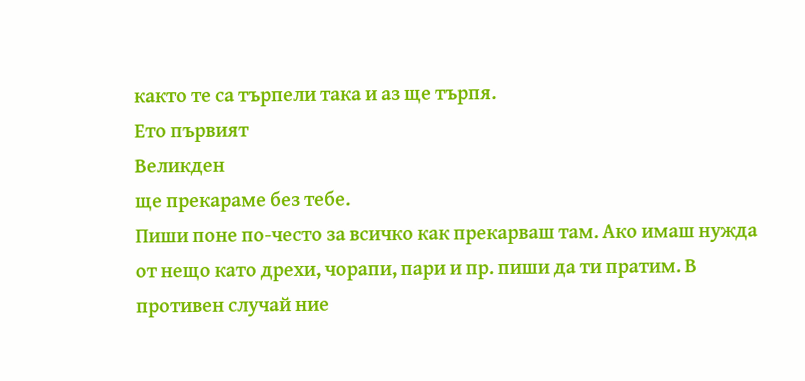както те са търпели така и аз ще търпя.
Ето първият
Великден
ще прекараме без тебе.
Пиши поне по-често за всичко как прекарваш там. Ако имаш нужда от нещо като дрехи, чорапи, пари и пр. пиши да ти пратим. В противен случай ние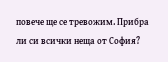повече ще се тревожим. Прибра ли си всички неща от София?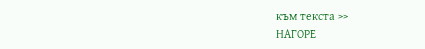към текста >>
НАГОРЕ